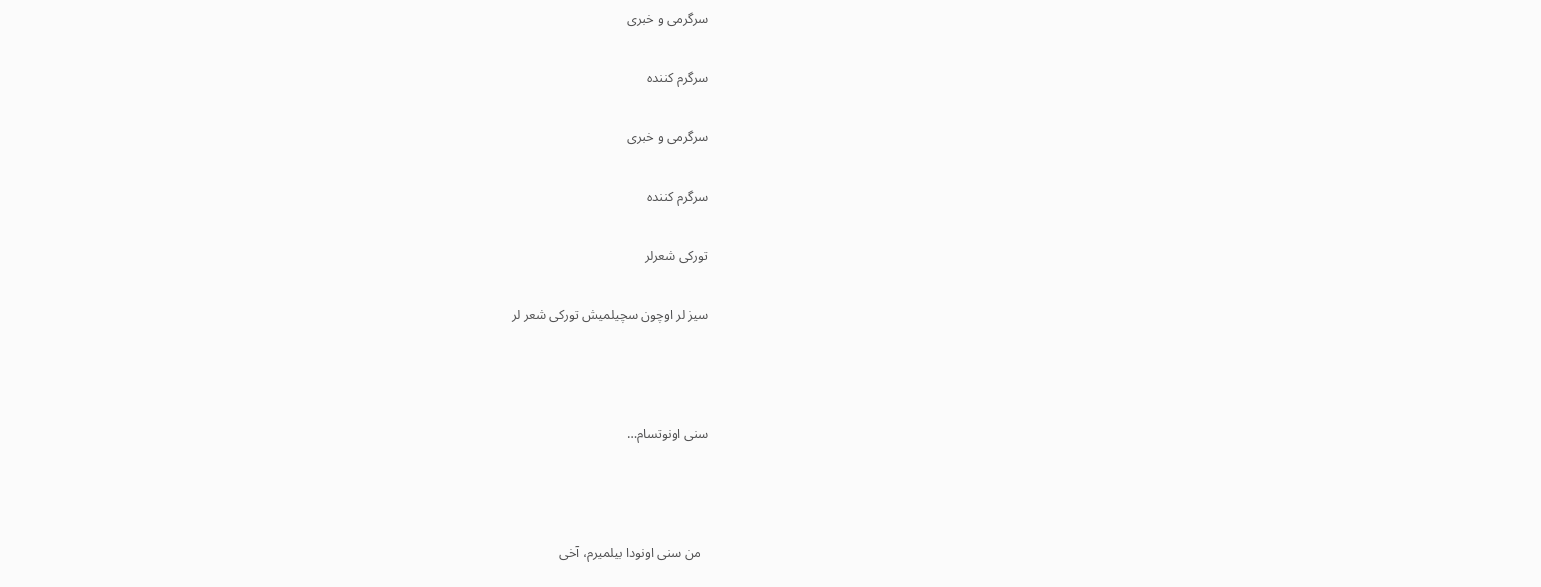سرگرمی و خبری

سرگرم کننده

سرگرمی و خبری

سرگرم کننده

تورکی شعرلر

سیز لر اوچون سچیلمیش تورکی شعر لر



سنی اونوتسام…



  من سنی اونودا بیلمیرم، آخی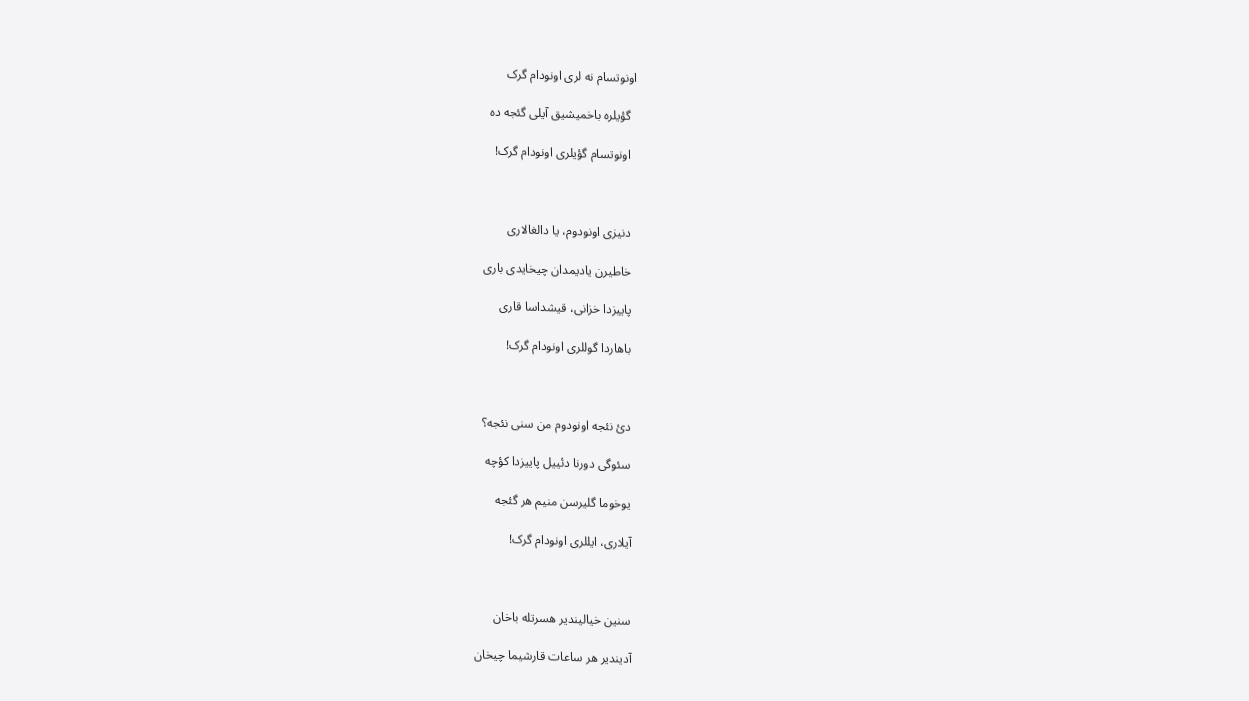اونوتسام نه لری اونودام گرک

  گؤیلره باخمیشیق آیلی گئجه ده

  اونوتسام گؤیلری اونودام گرک!



  دنیزی اونودوم، یا دالغالاری

  خاطیرن یادیمدان چیخایدی باری

  پاییزدا خزانی، قیشداسا قاری

  باهاردا گوللری اونودام گرک!



  دئ نئجه اونودوم من سنی نئجه؟

  سئوگی دورنا دئییل پاییزدا کؤچه

  یوخوما گلیرسن منیم هر گئجه

  آیلاری، ایللری اونودام گرک!



  سنین خیالیندیر هسرتله باخان

  آدیندیر هر ساعات قارشیما چیخان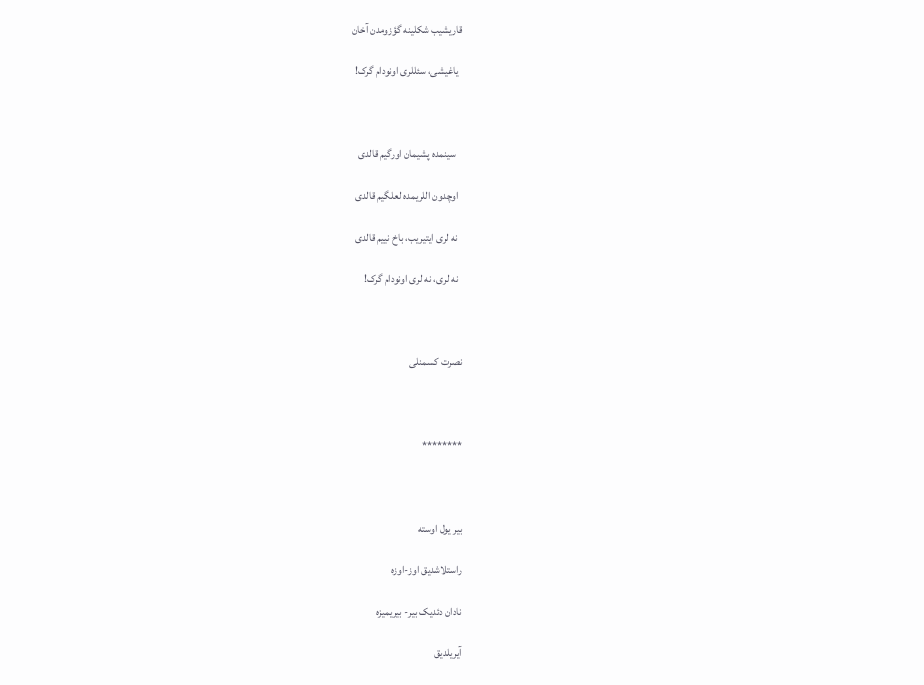قاریشیب شکلینه گؤزومدن آخان

  یاغیشی، سئللری اونودام گرک!



   سینمده پشیمان اورگیم قالدی

  اوچدون اللریمده لعلگیم قالدی

  نه لری ایتیریب، باخ نییم قالدی

  نه لری، نه لری اونودام گرک!



نصرت کسمنلی



********



بیر یول اوسته

راستلاشدیق اوز-اوزه

نادان دئدیک بیر- بیریمیزه

آیریلدیق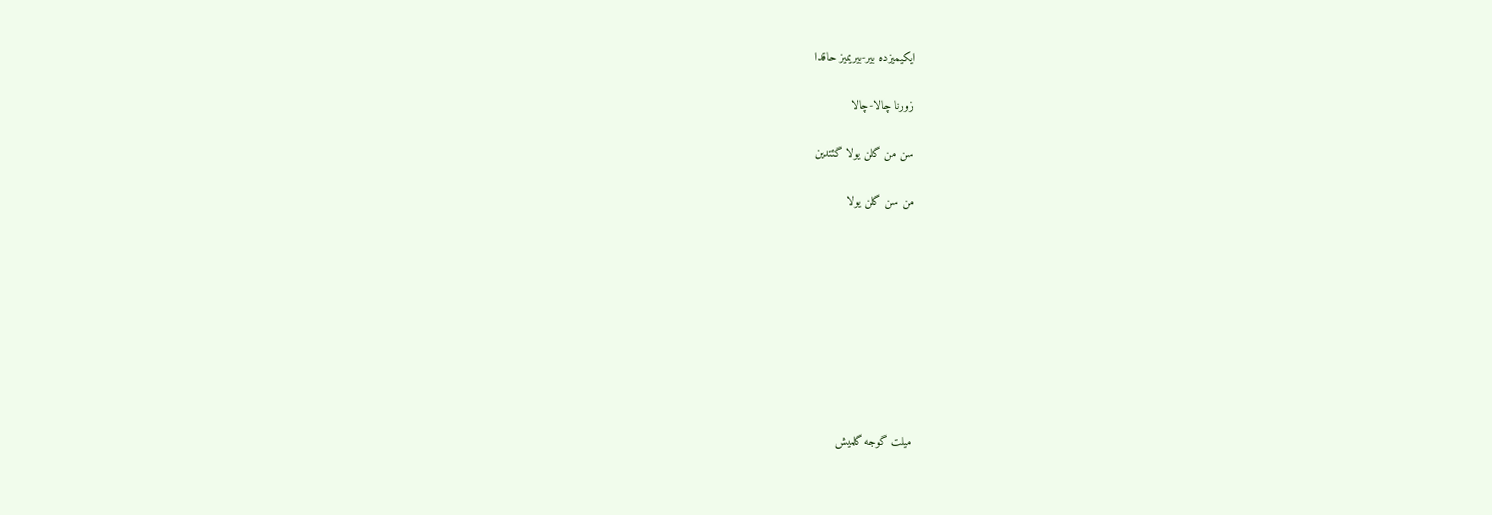ایکیمیزده بیر-بیریمیز حاقدا

زورنا چالا-چالا

سن من گلن یولا گئتدین

من سن گلن یولا









میلت گوجه گلمیش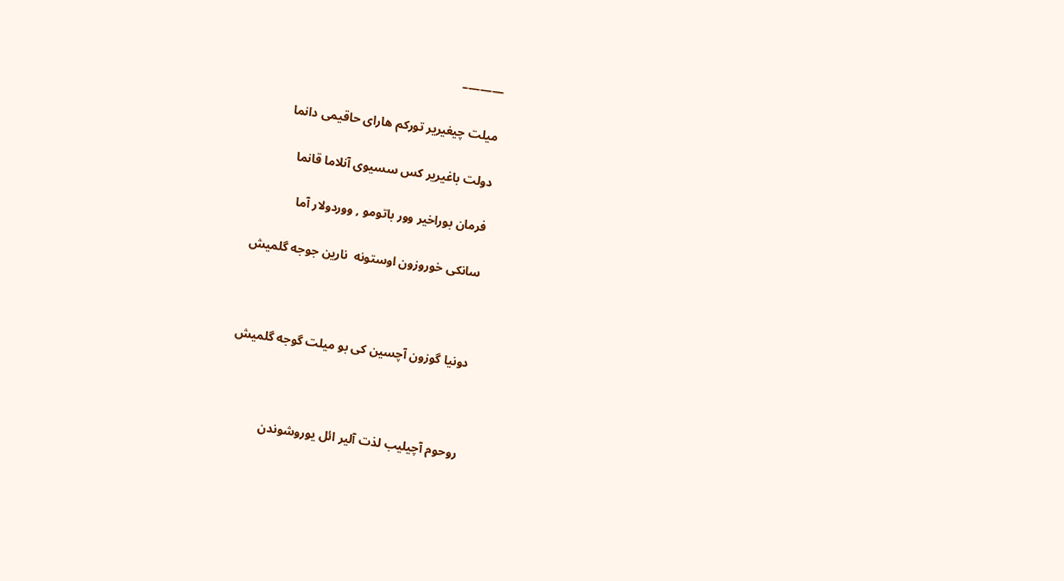———–

میلت چیغیریر تورکم هارای حاقیمی دانما

دولت باغیریر کس سسیوی آنلاما قانما

فرمان بوراخیر وور باتومو , ووردولار آما

سانکی خوروزون اوستونه  نارین جوجه گلمیش



دونیا گوزون آچسین کی بو میلت گوجه گلمیش



روحوم آچیلیب لذت آلیر ائل یوروشوندن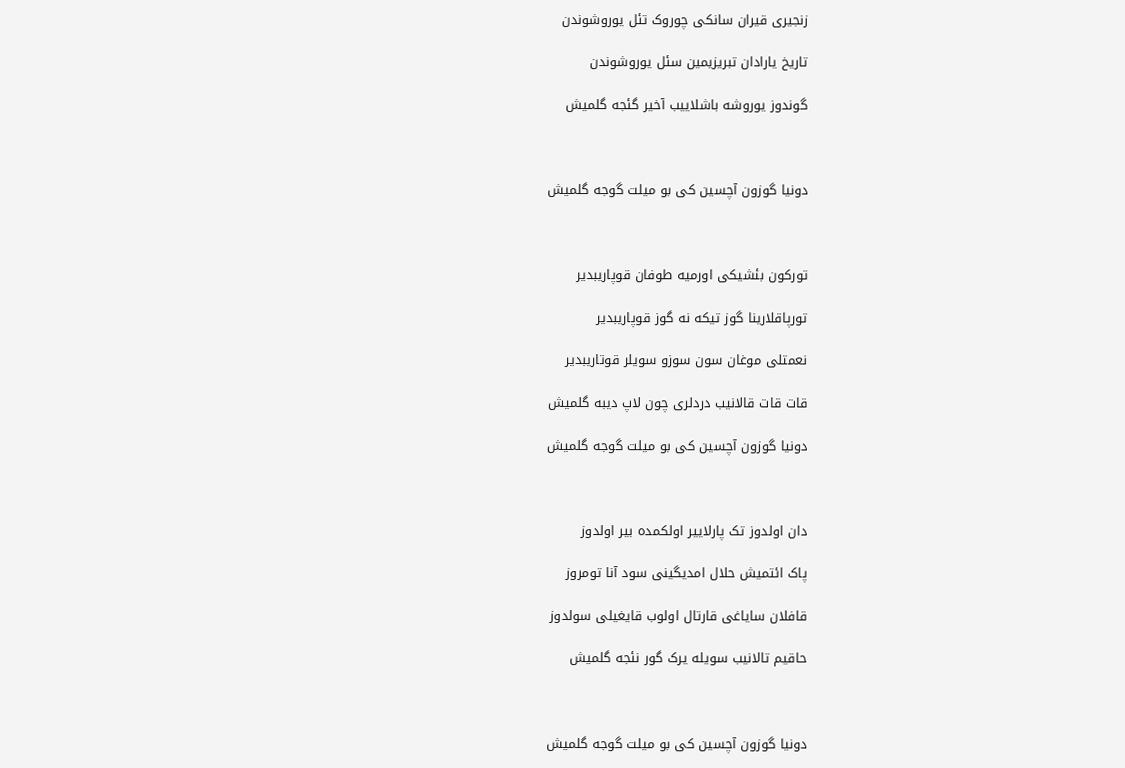زنجیری قیران سانکی چوروک تئل یوروشوندن

تاریخ یارادان تبریزیمین سئل یوروشوندن

گوندوز یوروشه باشلاییب آخیر گئجه گلمیش



دونیا گوزون آچسین کی بو میلت گوجه گلمیش



تورکون بئشیکی اورمیه طوفان قوپاریبدیر

تورپاقلارینا گوز تیکه نه گوز قوپاریبدیر

نعمتلی موغان سون سوزو سویلر قوتاریبدیر

قات قات قالانیب دردلری چون لاپ دیبه گلمیش

دونیا گوزون آچسین کی بو میلت گوجه گلمیش



دان اولدوز تک پارلاییر اولکمده بیر اولدوز

پاک ائتمیش حلال امدیگینی سود آنا تومروز

قافلان سایاغی قارتال اولوب قایغیلی سولدوز

حاقیم تالانیب سویله یرک گور نئجه گلمیش



دونیا گوزون آچسین کی بو میلت گوجه گلمیش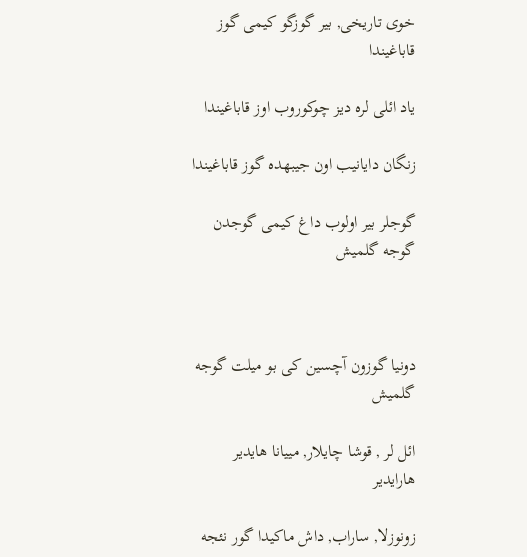خوی تاریخی, بیر گوزگو کیمی گوز قاباغیندا

یاد ائلی لره دیز چوکوروب اوز قاباغیندا

زنگان دایانیب اون جیبهده گوز قاباغیندا

گوجلر بیر اولوب داغ کیمی گوجدن گوجه گلمیش



دونیا گوزون آچسین کی بو میلت گوجه گلمیش

ائل لر , قوشا چایلار, مییانا هایدیر هارایدیر

زونوزلا, ساراب, داش ماکیدا گور نئجه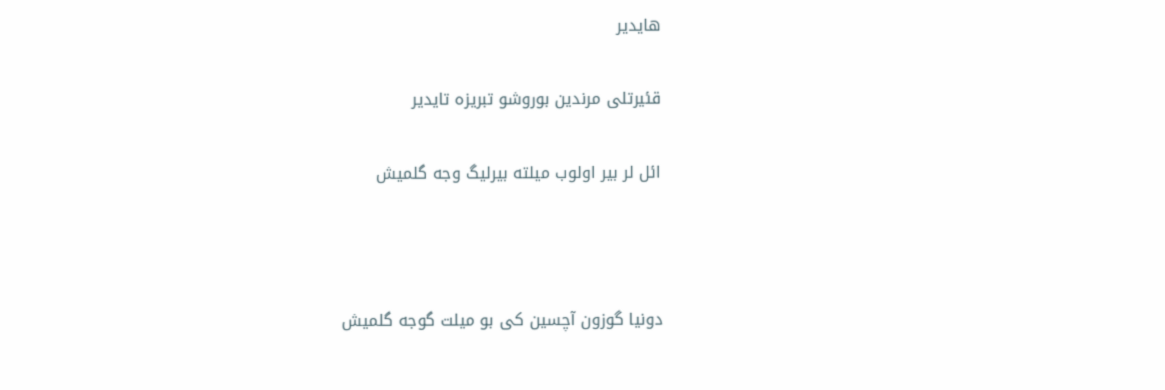هایدیر

قئیرتلی مرندین بوروشو تبریزه تایدیر

ائل لر بیر اولوب میلته بیرلیگ وجه گلمیش



دونیا گوزون آچسین کی بو میلت گوجه گلمیش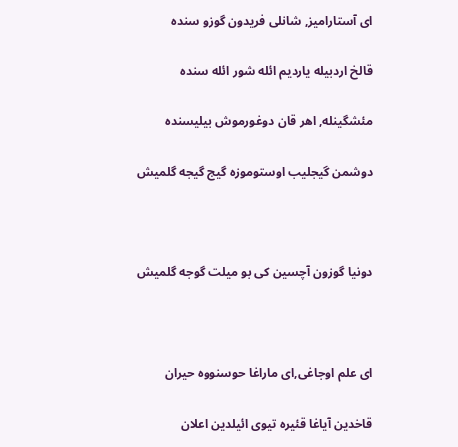ای آستارامیز, شانلی فریدون گوزو سنده

قالخ اردبیله یاردیم ائله شور ائله سنده

مئشگینله, اهر قان دوغورموش بیلیسنده

دوشمن گیجلیب اوستوموزه گیج گیجه گلمیش



دونیا گوزون آچسین کی بو میلت گوجه گلمیش



ای علم اوجاغی,ای ماراغا حوسنووه حیران

قاخدین آیاغا قئیره تیوی ائیلدین اعلان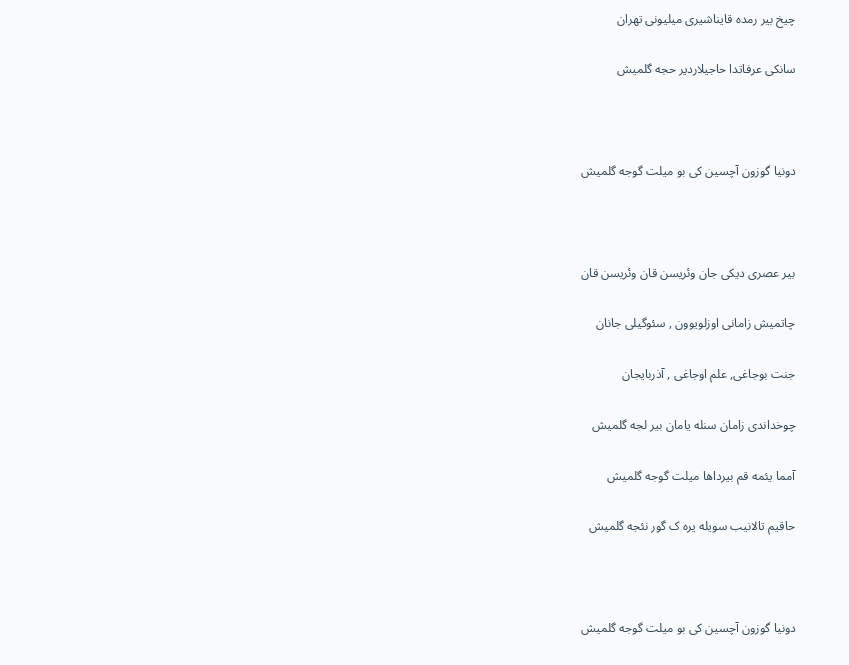چیخ بیر رمده قایناشیری میلیونی تهران

سانکی عرفاتدا حاجیلاردیر حجه گلمیش



دونیا گوزون آچسین کی بو میلت گوجه گلمیش



بیر عصری دیکی جان وئریسن قان وئریسن قان

چاتمیش زامانی اوزلویوون , سئوگیلی جانان

جنت بوجاغی, علم اوجاغی , آذربایجان

چوخداندی زامان سنله یامان بیر لجه گلمیش

آمما یئمه قم بیرداها میلت گوجه گلمیش

حاقیم تالانیب سویله یره ک گور نئجه گلمیش



دونیا گوزون آچسین کی بو میلت گوجه گلمیش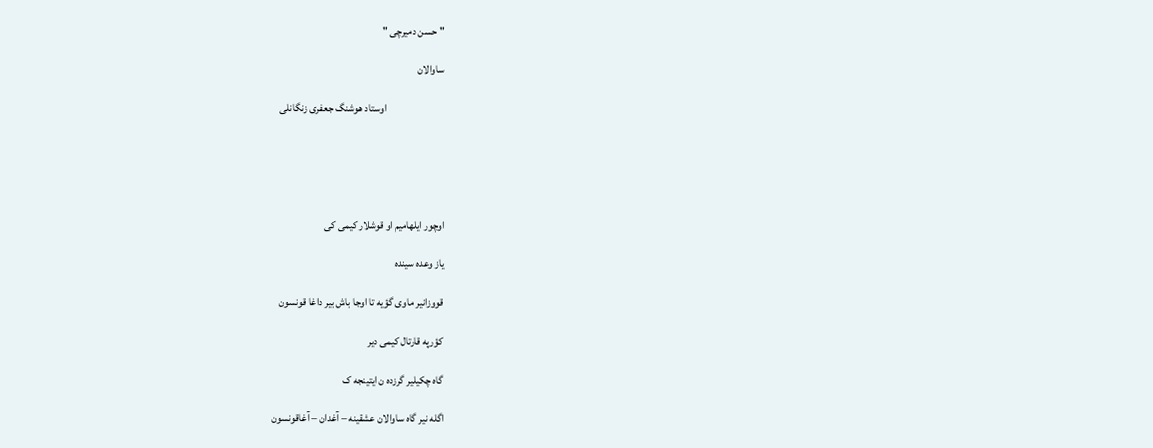"حسن دمیرچی "

ساوالان

                           اوستاد هوشنگ جعفری زنگانلی





اوچور ایلهامیم او قوشلار کیمی کی

یاز وعده سینده

قووزانیر ماوی گؤیه تا اوجا باش بیر داغا قونسون

کؤرپه قارتال کیمی دیر

گاه چکیلیر گرزده ن ایتینجه ک

اگله نیر گاه ساوالان عشقینه – آغدان – آغاقونسون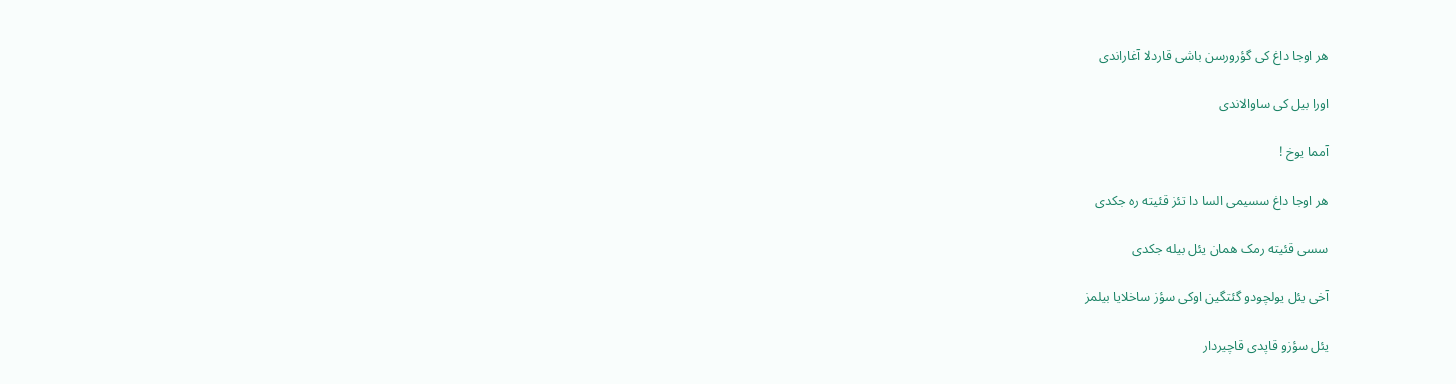هر اوجا داغ کی گؤرورسن باشی قاردلا آغاراندی

اورا بیل کی ساوالاندی

آمما یوخ !

هر اوجا داغ سسیمی السا دا تئز قئیته ره جکدی

سسی قئیته رمک همان یئل بیله جکدی

آخی یئل یولچودو گئتگین اوکی سؤز ساخلایا بیلمز

یئل سؤزو قاپدی قاچیردار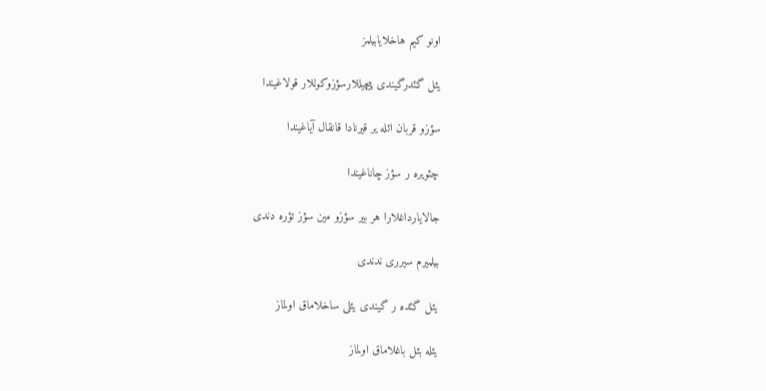اونو کیم هاخلایابیلمز

یئل گئدرگیندی پیچیللارسؤزوکوللار قولاغیندا

سؤزو قربان ائله یر قیرنادا قانقال آیاغیندا

چئویره ر سؤز چاناغیندا

جالایارداغلارا هر بیر سؤزو مین سؤز تؤره دندی

بیلمیرم سیرری ندندی

یئل گئده ر گیندی یئلی ساخلاماق اولماز

یئله بئل باغلاماق اولماز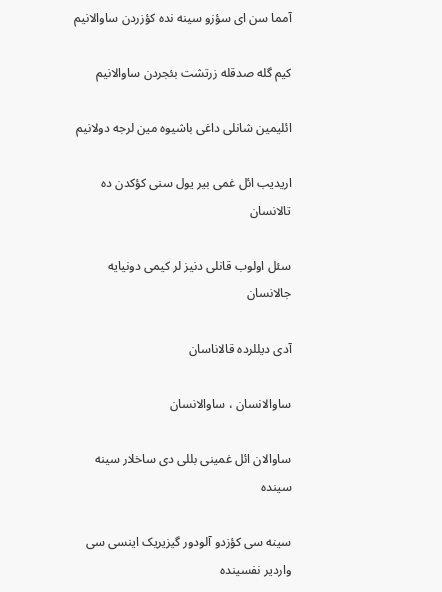آمما سن ای سؤزو سینه نده کؤزردن ساوالانیم

کیم گله صدقله زرتشت بئجردن ساوالانیم

ائلیمین شانلی داغی باشیوه مین لرجه دولانیم

اریدیب ائل غمی بیر یول سنی کؤکدن ده تالانسان

سئل اولوب قانلی دنیز لر کیمی دونیایه جالانسان

آدی دیللرده قالاناسان

ساوالانسان ، ساوالانسان

ساوالان ائل غمینی بللی دی ساخلار سینه سینده

سینه سی کؤزدو آلودور گیزیریک اینسی سی واردیر نفسینده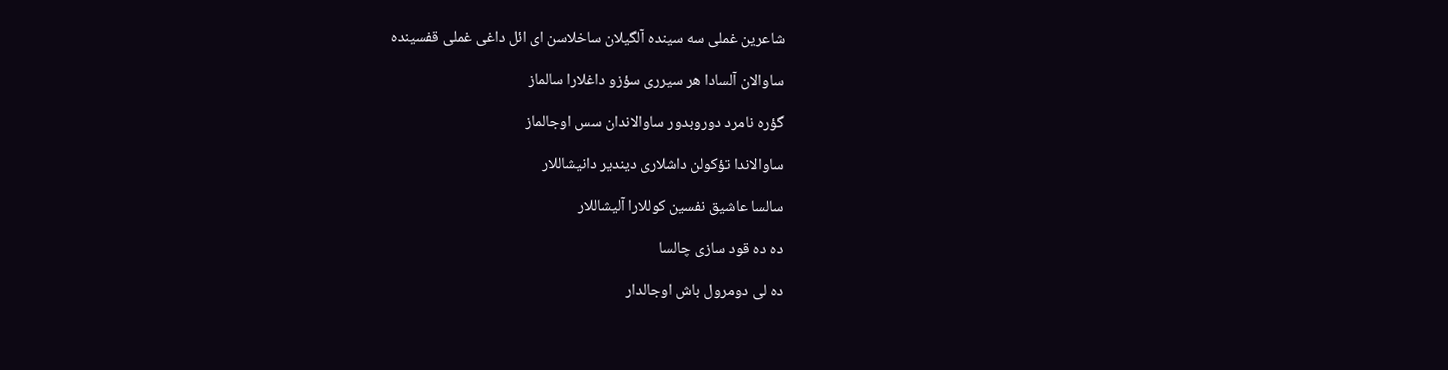شاعرین غملی سه سینده آلگیلان ساخلاسن ای ائل داغی غملی قفسینده

ساوالان آلسادا هر سیرری سؤزو داغلارا سالماز

گؤره نامرد دوروبدور ساوالاندان سس اوجالماز

ساوالاندا تؤکولن داشلاری دیندیر دانیشاللار

سالسا عاشیق نفسین کوللارا آلیشاللار

ده ده قود سازی چالسا

ده لی دومرول باش اوجالدار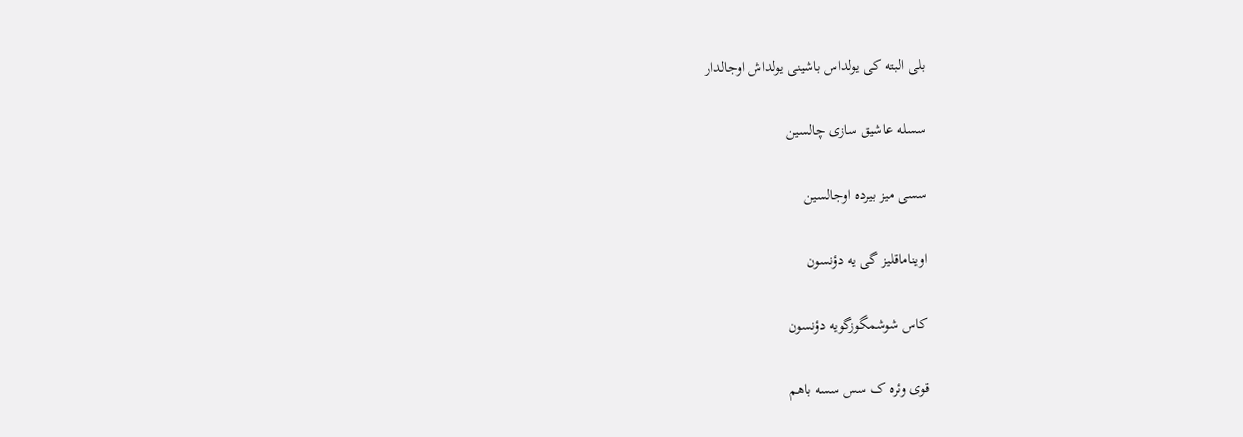بلی البته کی یولداس باشینی یولداش اوجالدار

سسله عاشیق سازی چالسین

سسی میز بیرده اوجالسین

اویناماقلیز گی یه دؤنسون

کاس شوشمگوزگویه دؤنسون

قوی وئره ک سس سسه باهم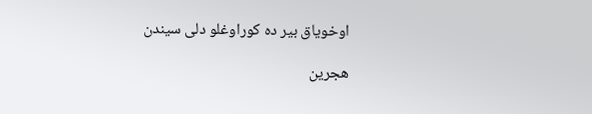اوخویاق بیر ده کوراوغلو دلی سیندن

هجرین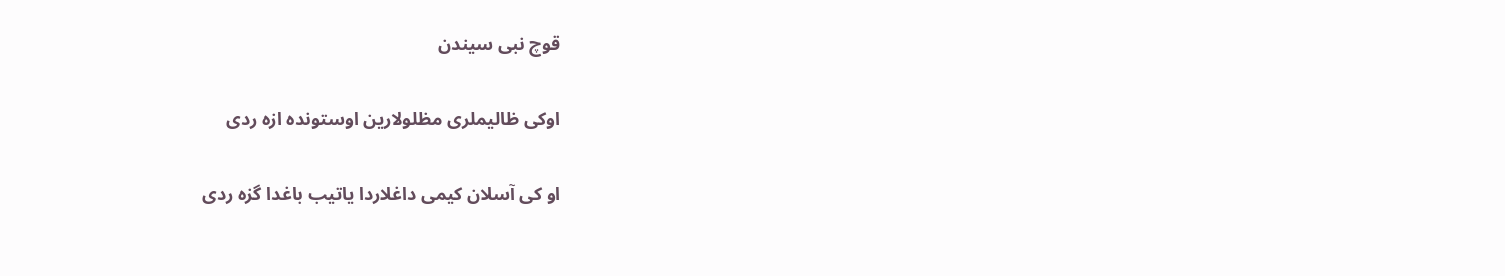قوچ نبی سیندن

اوکی ظالیملری مظلولارین اوستونده ازه ردی

او کی آسلان کیمی داغلاردا یاتیب باغدا گزه ردی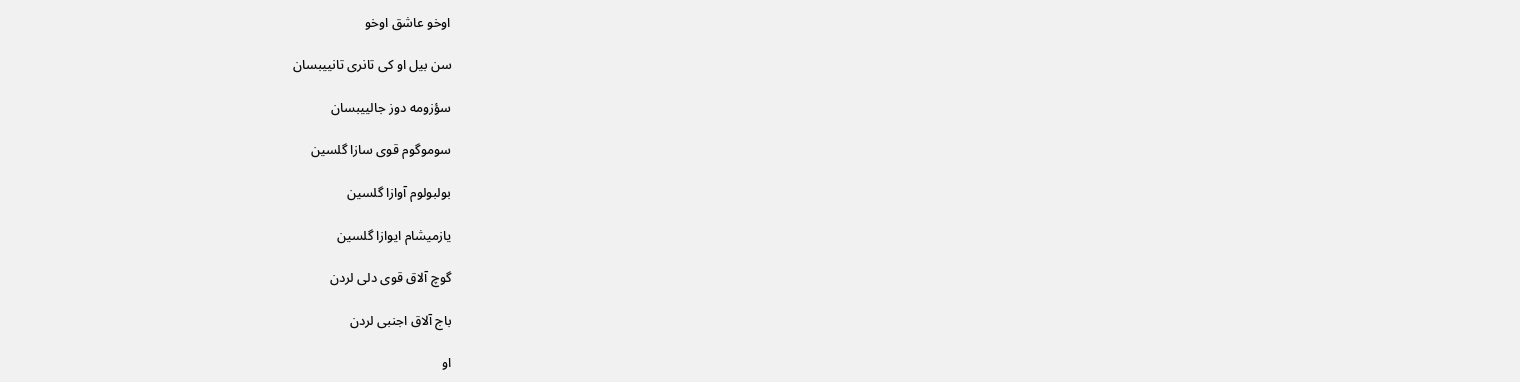اوخو عاشق اوخو

سن بیل او کی تانری تانییبسان

سؤزومه دوز جالییبسان

سوموگوم قوی سازا گلسین

بولبولوم آوازا گلسین

یازمیشام ایوازا گلسین

گوچ آلاق قوی دلی لردن

باج آلاق اجنبی لردن

او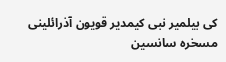کی بیلمیر نبی کیمدیر قویون آذرائلینی مسخره سانسین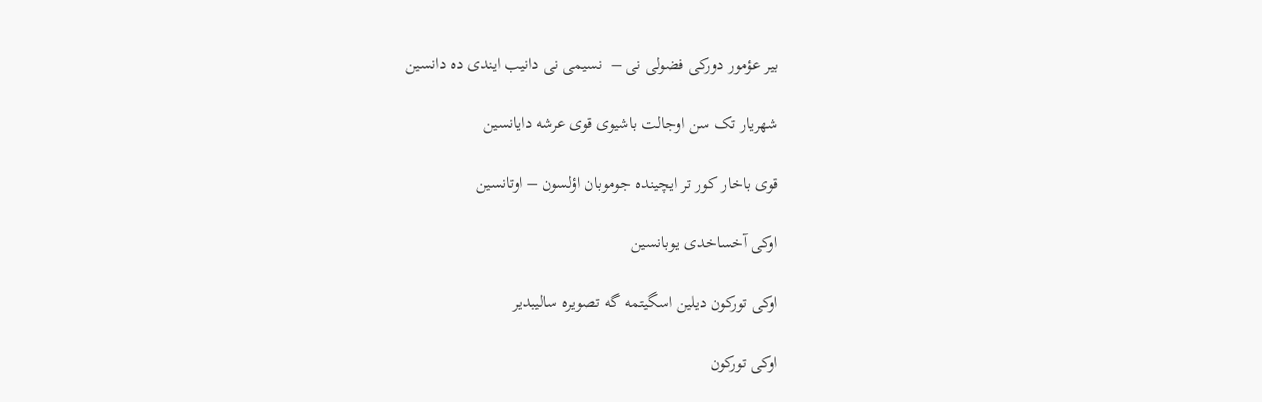بیر عؤمور دورکی فضولی نی –  نسیمی نی دانیب ایندی ده دانسین

شهریار تک سن اوجالت باشیوی قوی عرشه دایانسین

قوی باخار کور تر ایچینده جوموبان اؤلسون – اوتانسین

اوکی آخساخدی یوبانسین

اوکی تورکون دیلین اسگیتمه گه تصویره سالیبدیر

اوکی تورکون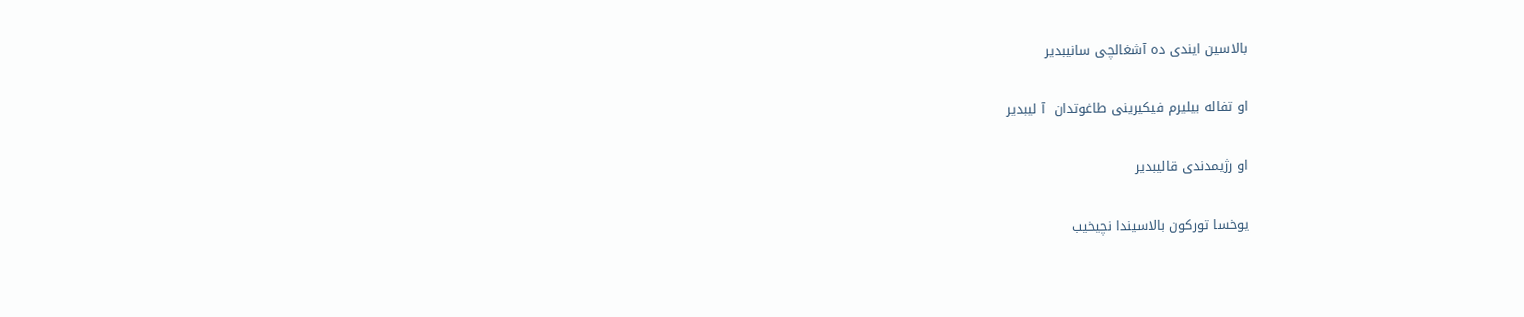بالاسین ایندی ده آشغالچی سانیبدیر

او تفاله بیلیرم فیکیرینی طاغوتدان  آ لیبدیر

او رژیمدندی قالیبدیر

یوخسا تورکون بالاسیندا نچیخیب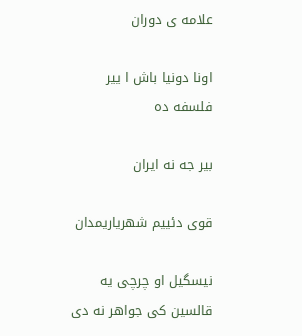علامه ی دوران

اونا دونیا باش ا ییر فلسفه ده

بیر جه نه ایران

قوی دئییم شهریاریمدان

نیسگیل او چرچی یه قالسین کی جواهر نه دی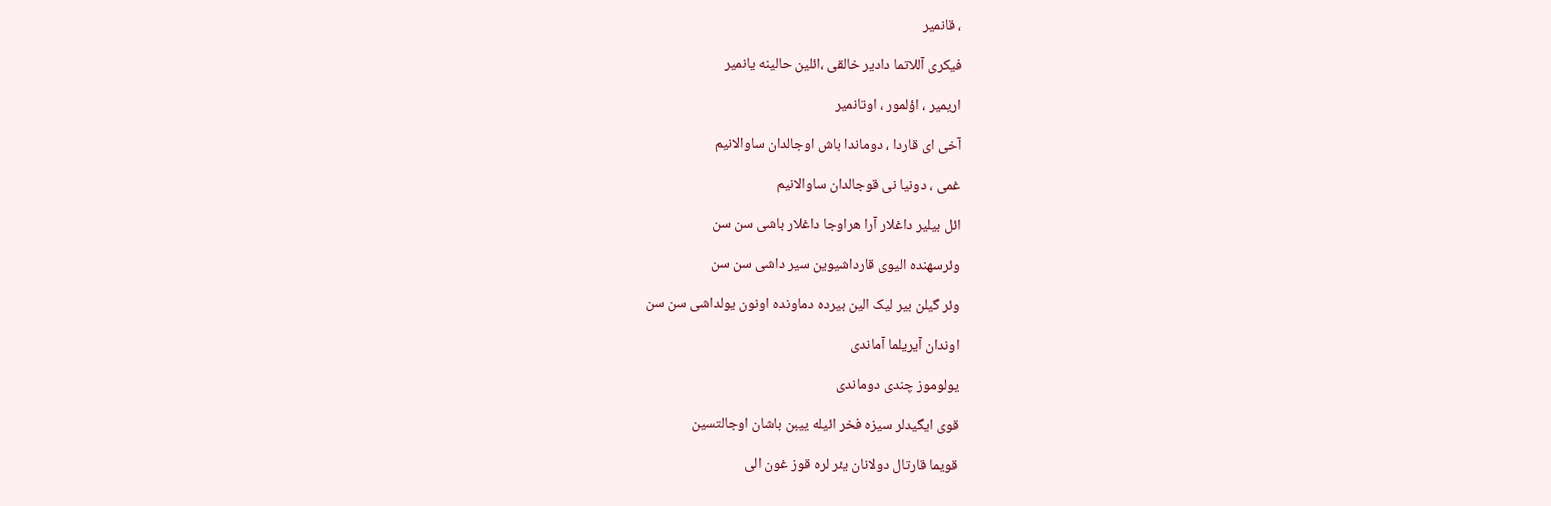، قانمیر

فیکری آللاتما دادیر خالقی ،ائلین حالینه یانمیر

اریمیر ، اؤلمور ، اوتانمیر

آخی ای قاردا ، دوماندا باش اوجالدان ساوالانیم

غمی ، دونیا نی قوجالدان ساوالانیم

ائل بیلیر داغلار آرا هراوجا داغلار باشی سن سن

وئرسهنده الیوی قارداشیوین سیر داشی سن سن

وئر گیلن بیر لیک الین بیرده دماونده اونون یولداشی سن سن

اوندان آیریلما آماندی

یولوموز چندی دوماندی

قوی ایگیدلر سیزه فخر ائیله ییبن باشان اوجالتسین

قویما قارتال دولانان یئر لره قوز غون الی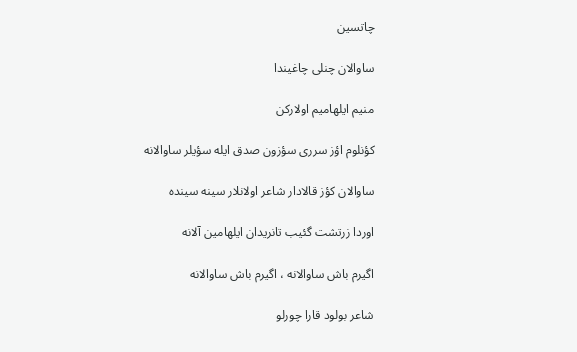چاتسین

ساوالان چنلی چاغیندا

منیم ایلهامیم اولارکن

کؤنلوم اؤز سرری سؤزون صدق ایله سؤیلر ساوالانه

ساوالان کؤز قالادار شاعر اولانلار سینه سینده

اوردا زرتشت گئیب تانریدان ایلهامین آلانه

اگیرم باش ساوالانه ، اگیرم باش ساوالانه

شاعر بولود قارا چورلو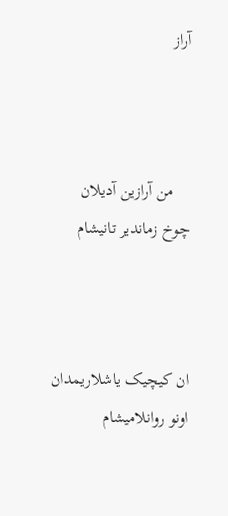آراز



    من آرازین آدیلان                     چوخ زماندیر تانیشام



ان کیچیک یاشلاریمدان              اونو روانلامیشام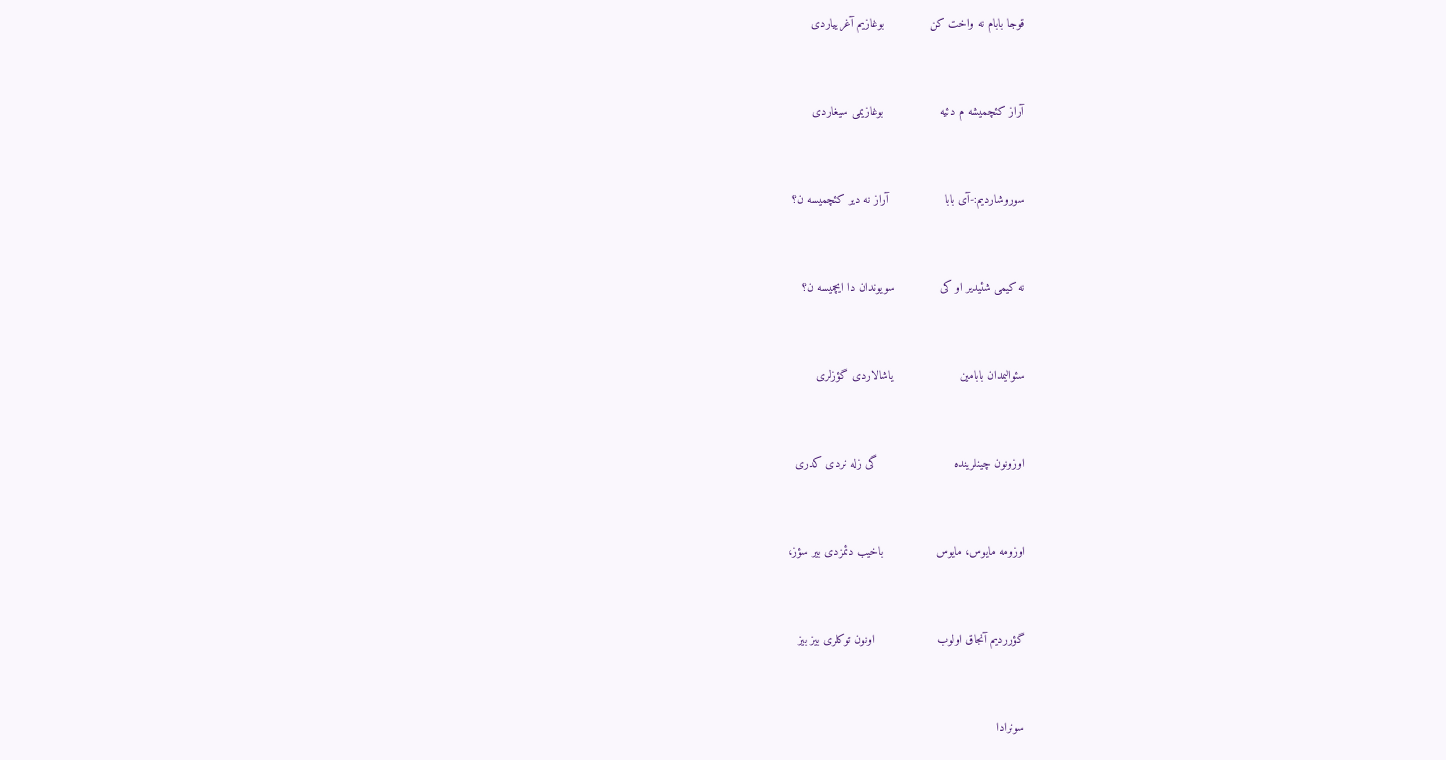قوجا بابام نه واخت کن             بوغازیم آغرییاردی



آراز کئچمیشه م دئیه                بوغازیمی سیغاردی



سوروشاردیم:-آی بابا                آراز نه دیر کئچمیسه ن؟



نه کیمی شئیدیر او کی             سویوندان دا ایچمیسه ن؟



سئوالیمدان بابامین                   یاشالاردی گؤزلری



اوزونون چینلرینده                      گی زله نردی کدری



اوزومه مایوس، مایوس               باخیب دئمزدی بیر سؤز،



گؤرردیم آنجاق اولوب                  اونون توکلری بیز بیز



سونرادا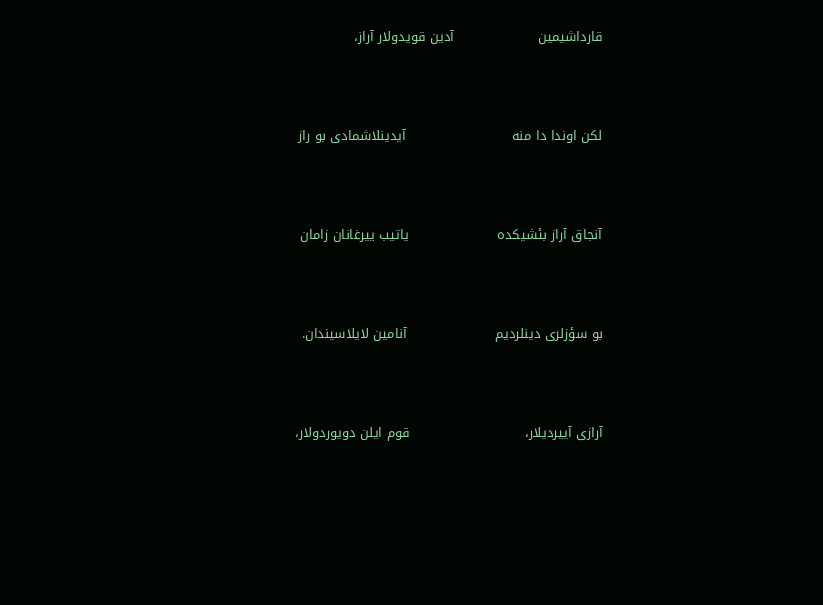قارداشیمین                   آدین قویدولار آراز،



لکن اوندا دا منه                        آیدینلاشمادی بو راز



آنجاق آراز بئشیکده                    یاتیب ییرغانان زامان



بو سؤزلری دینلردیم                    آنامین لایلاسیندان.



آرازی آییردیلار،                          قوم ایلن دویوردولار،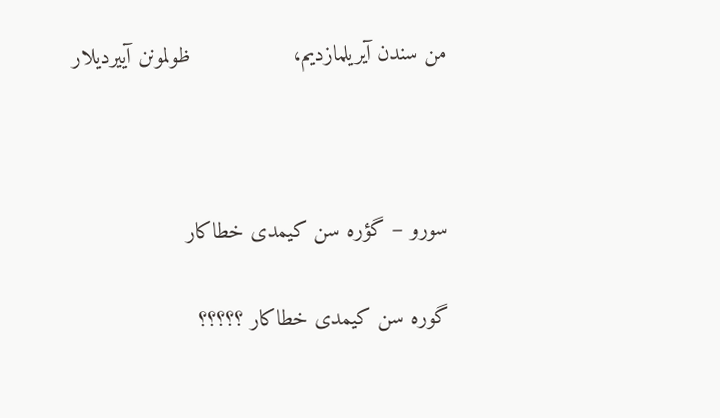من سندن آیریلمازدیم،                ظولمونن آییردیلار



سورو – گؤره سن کیمدی خطاکار

گوره سن کیمدی خطاکار ؟؟؟؟؟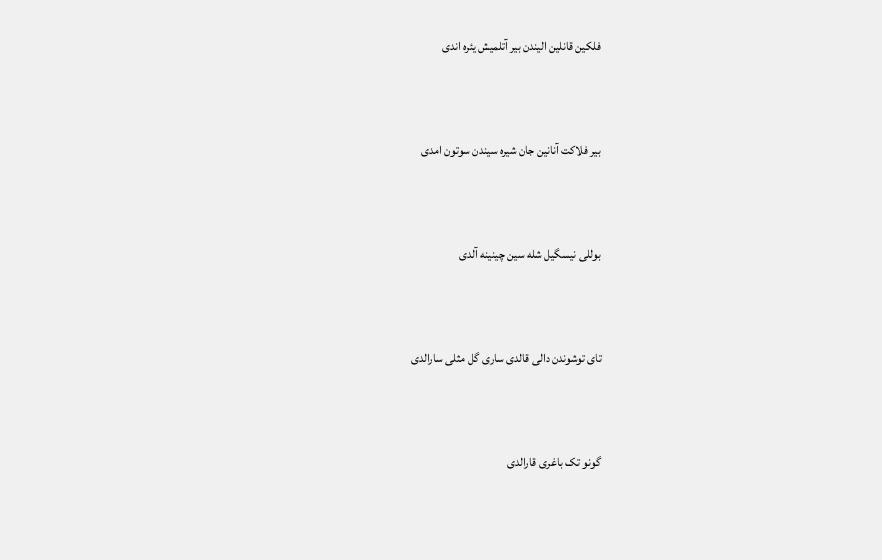فلکین قانلین الیندن بیر آتلمیش یئره اندی



بیر فلاکت آنانین جان شیره سیندن سوتون امدی



بوللی نیسگیل شله سین چینینه آلدی



تای توشوندن دالی قالدی ساری گل مثلی سارالدی



گونو تک باغری قارالدی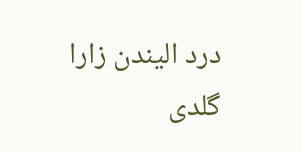درد الیندن زارا گلدی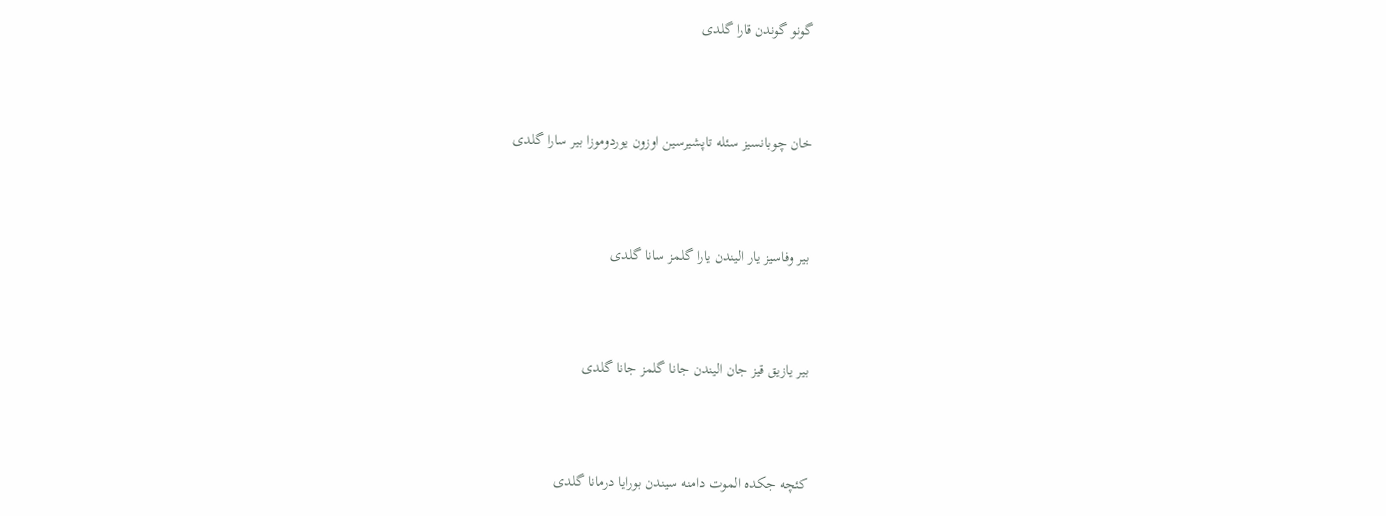گونو گوندن قارا گلدی



خان چوبانسیز سئله تاپشیرسین اوزون یوردوموزا بیر سارا گلدی



بیر وفاسیز یار الیندن یارا گلمز سانا گلدی



بیر یازیق قیز جان الیندن جانا گلمز جانا گلدی



کئچه جکده الموت دامنه سیندن بورایا درمانا گلدی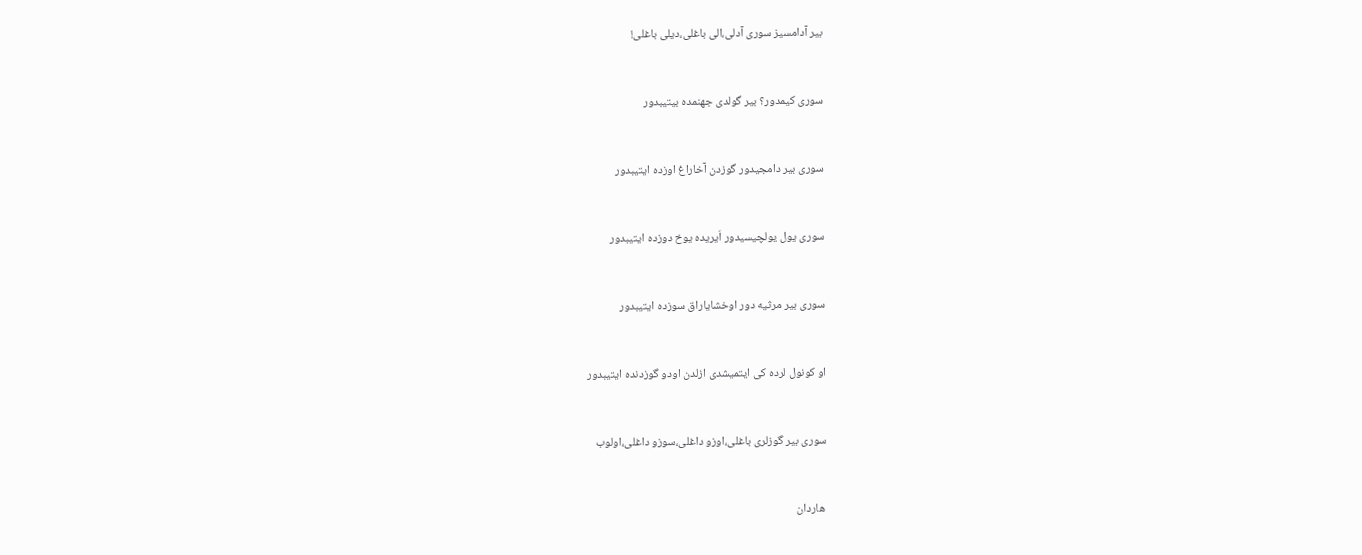بیر آدامسیز سوری آدلی،الی باغلی،دیلی باغلی!



سوری کیمدور؟ بیر گولدی جهنمده بیتیبدور



سوری بیر دامجیدور گوزدن آخاراغ اوزده ایتیبدور



سوری یول یولچیسیدور اَیریده یوخ دوزده ایتیبدور



سوری بیر مرثیه دور اوخشایاراق سوزده ایتیبدور



او کونول لرده کی ایتمیشدی ازلدن اودو گوزدنده ایتیبدور



سوری بیر گوزلری باغلی،اوزو داغلی،سوزو داغلی،اولوب



 هاردان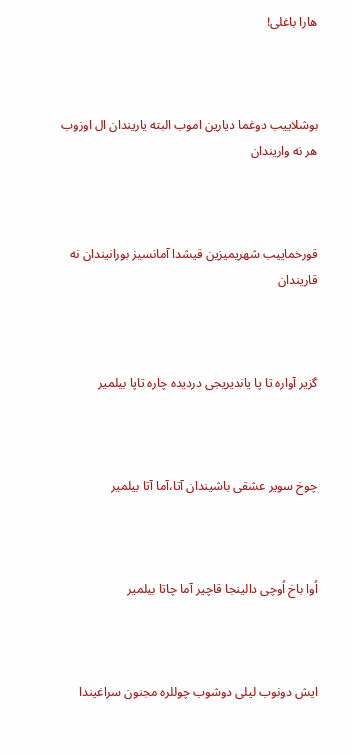هارا باغلی!



بوشلاییب دوغما دیارین اموب البته یاریندان ال اوزوب هر نه واریندان



قورخماییب شهریمیزین قیشدا آمانسیز بورانیندان نه قاریندان



گزیر آواره تا پا یاندیریجی دردیده چاره تاپا بیلمیر



چوخ سویر عشقی باشیندان آتا،آما آتا بیلمیر



اُوا باخ اُوچی دالینجا قاچیر آما چاتا بیلمیر



ایش دونوب لیلی دوشوب چوللره مجنون سراغیندا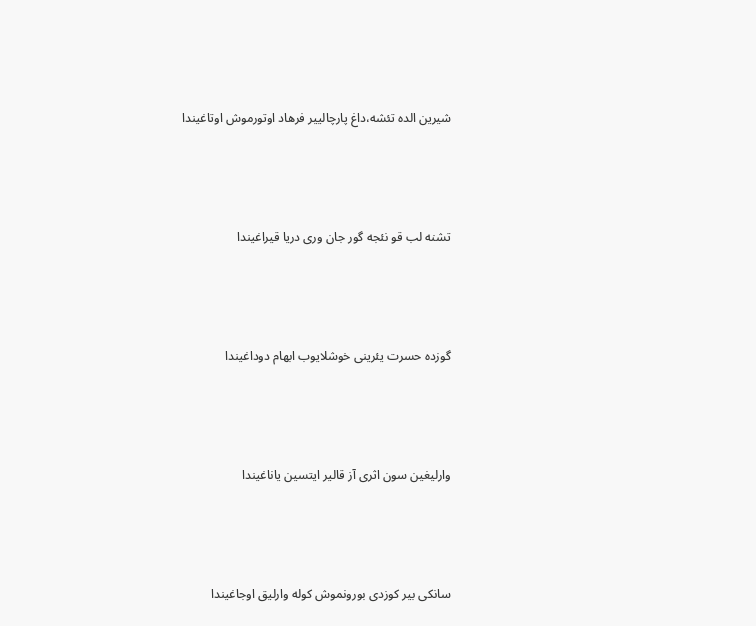شیرین الده تئشه،داغ پارچالییر فرهاد اوتورموش اوتاغیندا



تشنه لب قو نئجه گور جان وری دریا قیراغیندا



گوزده حسرت یئرینی خوشلایوب ابهام دوداغیندا



وارلیغین سون اثری آز قالیر ایتسین یاناغیندا



سانکی بیر کوزدی بورونموش کوله وارلیق اوجاغیندا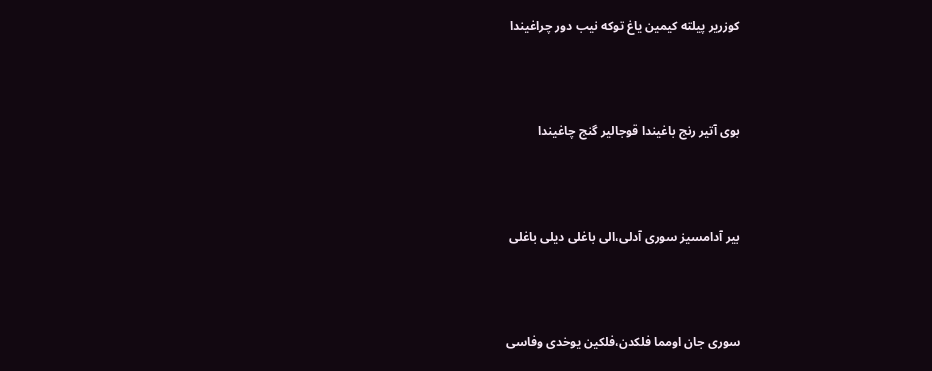کوزریر پیلته کیمین یاغ توکه نیب دور چراغیندا



بوی آتیر رنج باغیندا قوجالیر گنج چاغیندا



بیر آدامسیز سوری آدلی،الی باغلی دیلی باغلی



سوری جان اومما فلکدن،فلکین یوخدی وفاسی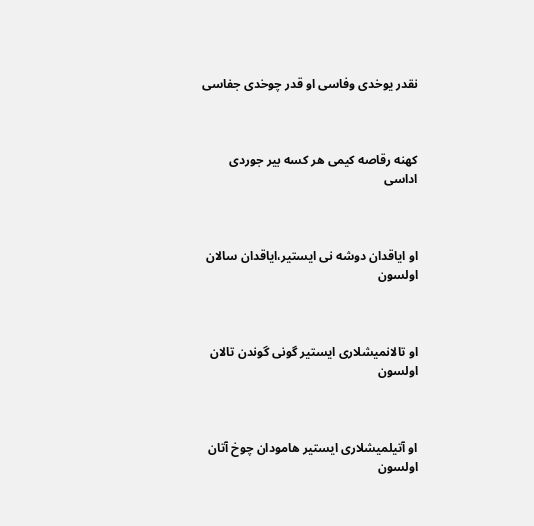نقدر یوخدی وفاسی او قدر چوخدی جفاسی



کهنه رقاصه کیمی هر کسه بیر جوردی اداسی



او ایاقدان دوشه نی ایستیر،ایاقدان سالان اولسون



او تالانمیشلاری ایستیر گونی گوندن تالان اولسون



او آتیلمیشلاری ایستیر هامودان چوخ آتان اولسون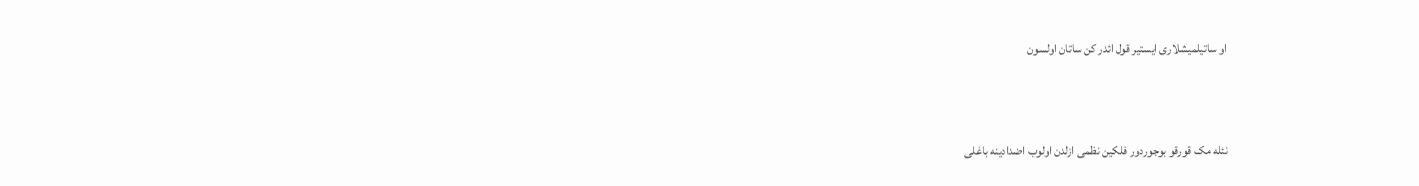او ساتیلمیشلاری ایستیر قول ائدر کن ساتان اولسون



نئله مک قورقو بوجوردور فلکین نظمی ازلدن اولوب اضدادینه باغلی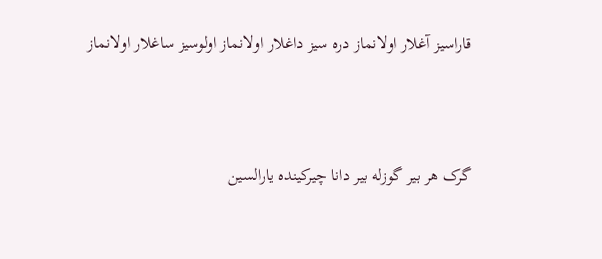قاراسیز آغلار اولانماز دره سیز داغلار اولانماز اولوسیز ساغلار اولانماز



گرک هر بیر گوزله بیر دانا چیرکینده یارالسین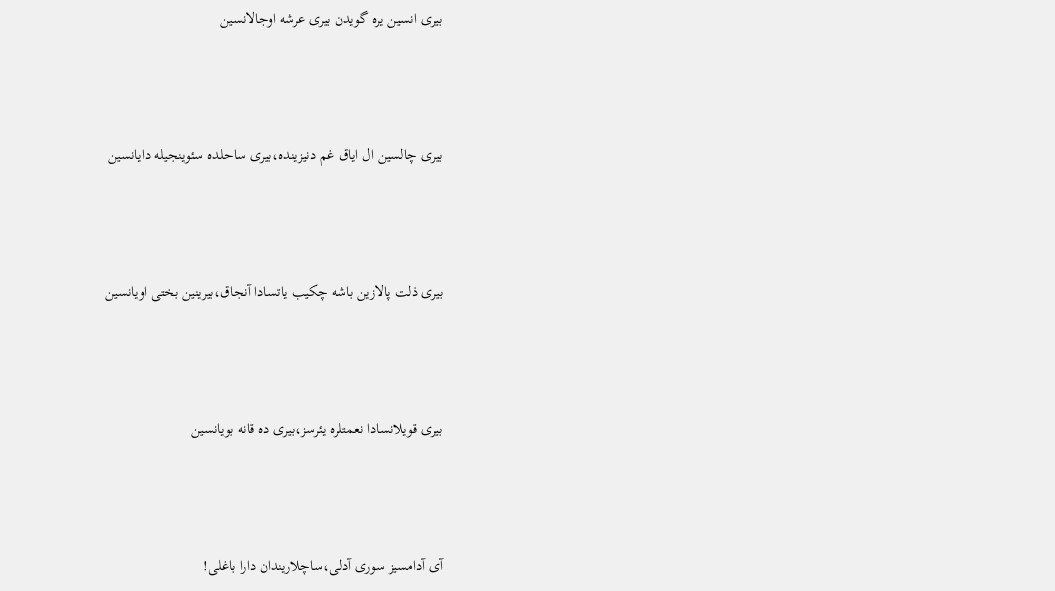بیری انسین یره گویدن بیری عرشه اوجالانسین



بیری چالسین ال ایاق غم دنیزینده،بیری ساحلده سئوینجیله دایانسین



بیری ذلت پالازین باشه چکیب یاتسادا آنجاق،بیرینین بختی اویانسین



بیری قویلانسادا نعمتلره یئرسز،بیری ده قانه بویانسین



آی آدامسیز سوری آدلی،ساچلاریندان دارا باغلی!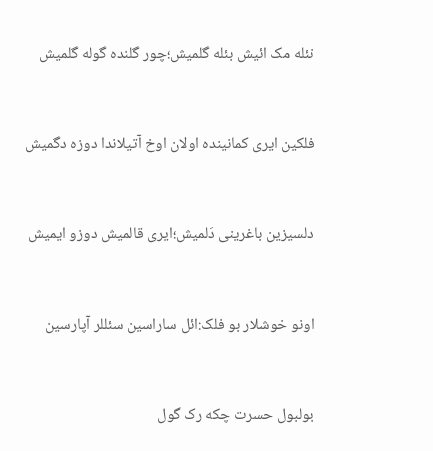نئله مک ائیش بئله گلمیش؛چور گلنده گوله گلمیش



فلکین ایری کمانینده اولان اوخ آتیلاندا دوزه دگمیش



دلسیزین باغرینی دَلمیش؛ایری قالمیش دوزو ایمیش



اونو خوشلار بو فلک:ائل ساراسین سئللر آپارسین



بولبول حسرت چکه رک گول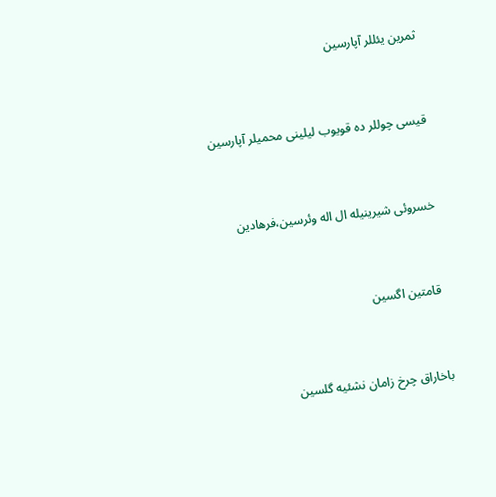ثمرین یئللر آپارسین



قیسی چوللر ده قویوب لیلینی محمیلر آپارسین



خسروئی شیرینیله ال اله وئرسین،فرهادین



 قامتین اگسین



باخاراق چرخ زامان نشئیه گلسین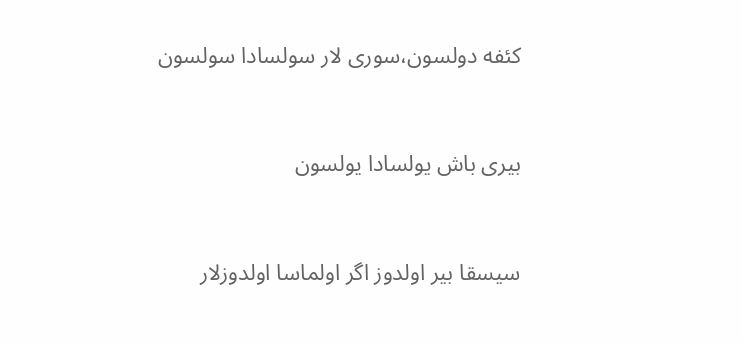کئفه دولسون،سوری لار سولسادا سولسون



بیری باش یولسادا یولسون



سیسقا بیر اولدوز اگر اولماسا اولدوزلار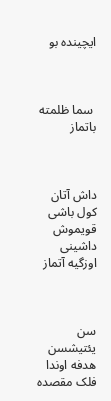ایچینده بو



 سما ظلمته باتماز



داش آتان کول باشی قویموش  داشینی اوزگیه آتماز



سن یئتیشسن هدفه اوندا فلک مقصده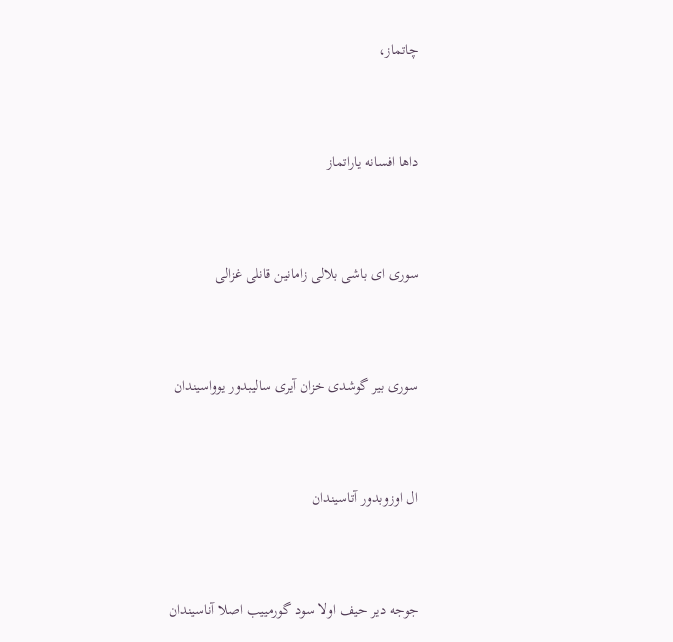چاتماز،



داها افسانه یاراتماز



سوری ای باشی بلالی زامانین قانلی غزالی



سوری بیر گوشدی خزان آیری سالیبدور یوواسیندان



ال اوزوبدور آتاسیندان



جوجه دیر حیف اولا سود گورمییب اصلا آناسیندان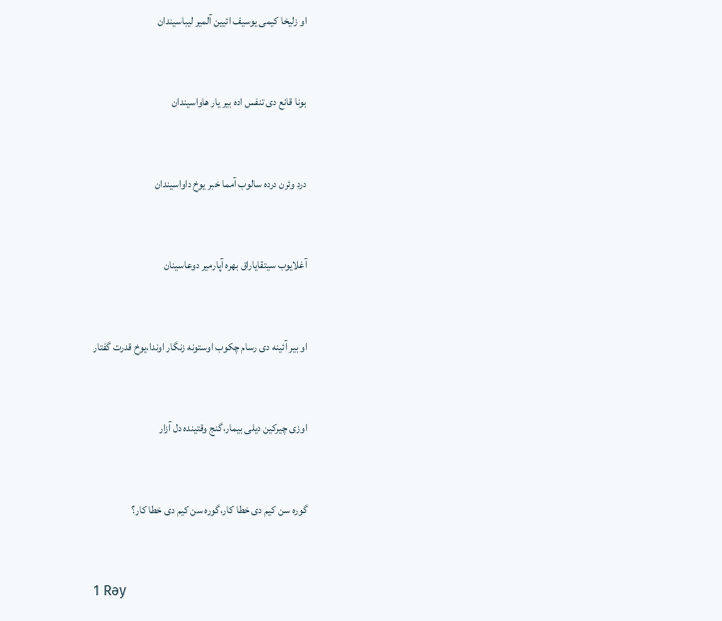او زلیخا کیمی یوسیف ائیین آلمیر لیباسیندان



بونا قانع دی تنفس اده بیر یار هاواسیندان



درد وئرن درده سالوب آمما خبر یوخ داواسیندان



آغلایوب سیتقایاراق بهره آپارمیر دوعاسینان



او بیر آئینه دی رسام چکوب اوستونه زنگار اوندا،یوخ قدرت گفتار



اوزی چیرکین دیلی بیمار،گنج وقتینده دل آزار



گوره سن کیم دی خطا کار،گوره سن کیم دی خطا کار؟



1 Rəy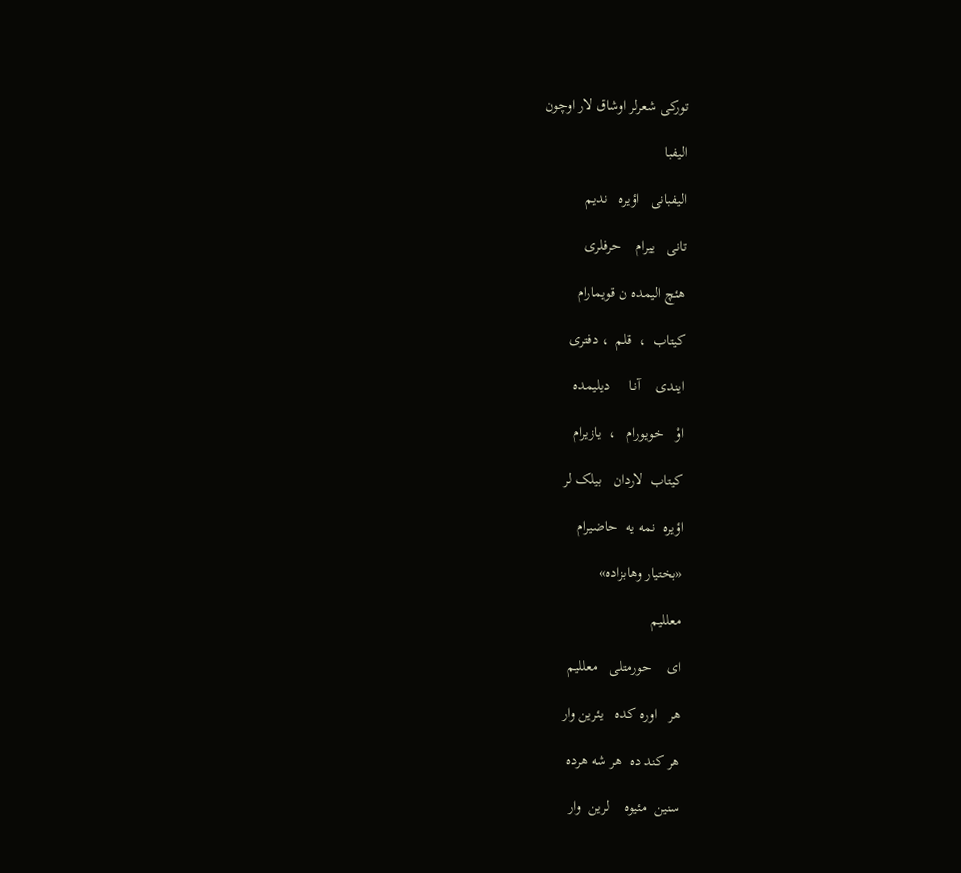تورکی شعرلر اوشاق لار اوچون

الیفبا

الیفبانی   اؤیره   ندیم

تانی   ییرام    حرفلری

هئچ الیمده ن قویمارام

کیتاب  ،  قلم  ، دفتری

ایندی    آنـا     دیلیمده

اوْ   خویورام   ،  یازیرام

کیتاب  لاردان   بیلک لر

اؤیره  نمه یه  حاضیرام

«بختیار وهابزاده»

معللیم

ای    حورمتلی   معللیم

هر   اوره کده   یئرین وار

هر کند ده  هر شه هرده

سنین  مئیوه    لرین  وار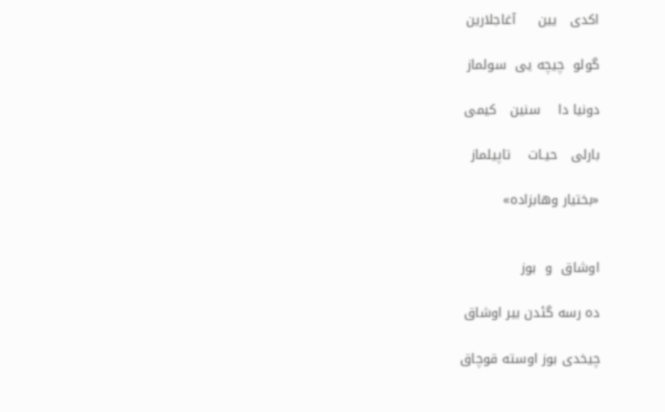اکدی   یین     آغاجلارین

گولو  چیچه یی  سولماز

دونیا دا    سنین   کیمی

بارلی   حیـات    تاپیلماز

«بختیار وهابزاده»


اوشاق  و  بوز

ده رسه گئدن بیر اوشاق

چیخدی بوز اوسته قوچاق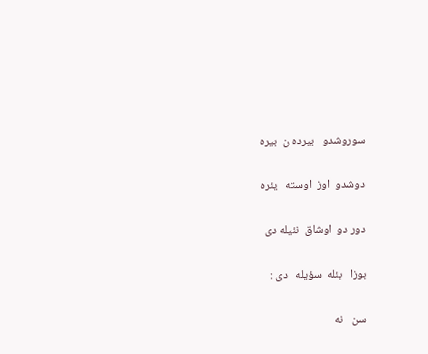سوروشدو   بیرده ن  بیره

دوشدو  اوز  اوسته   یئره

دور دو  اوشاق  نئیله دی

بوزا   بئله  سؤیله   دی :

سن   نه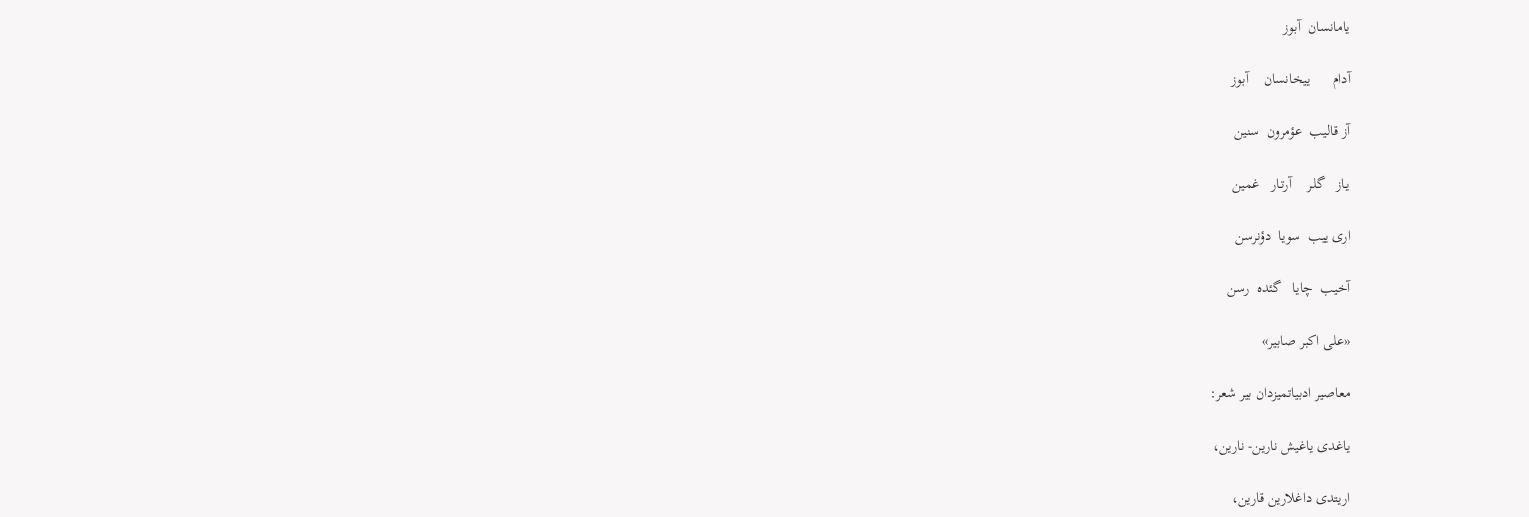یامانسان  آبوز

آدام      ییخانسان    آبوز

آز قالیب  عؤمرون  سنین

یـاز   گلـر    آرتـار   غمین

اری ییب  سویا  دؤنرسن

آخیب  چایا   گئده  رسن

«علی اکبر صابیر»

معاصیر ادبیاتمیزدان بیر شعر:

یاغدی یاغیش نارین- نارین،

اریتدی داغلارین قارین،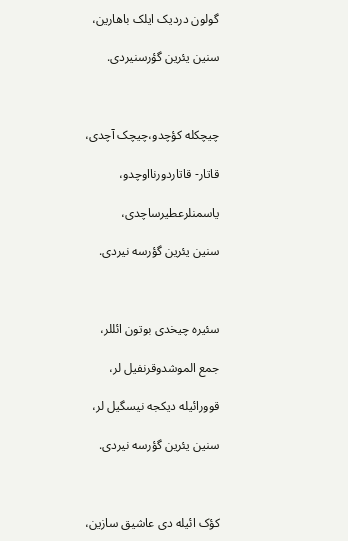گولون دردیک ایلک باهارین،

سنین یئرین گؤرسنیردی.



چیچکله کؤچدو،چیچک آچدی،

قاتار- قاتاردورنااوچدو،

یاسمنلرعطیرساچدی،

سنین یئرین گؤرسه نیردی.



سئیره چیخدی بوتون ائللر،

جمع الموشدوقرنفیل لر،

قوورائیله دیکجه نیسگیل لر،

سنین یئرین گؤرسه نیردی.



کؤک ائیله دی عاشیق سازین،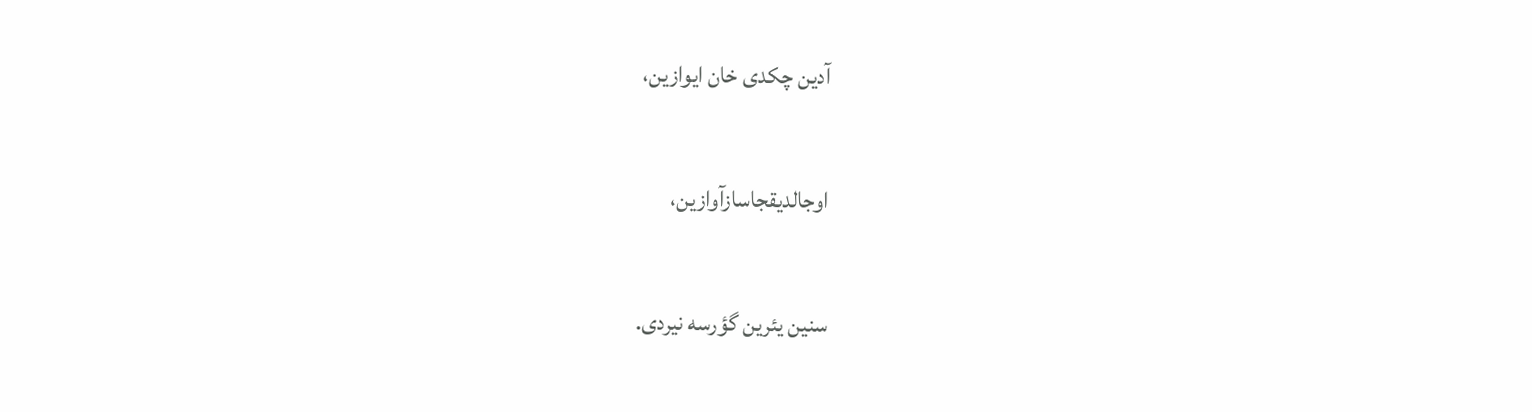آدین چکدی خان ایوازین،

اوجالدیقجاسازآوازین،

سنین یئرین گؤرسه نیردی.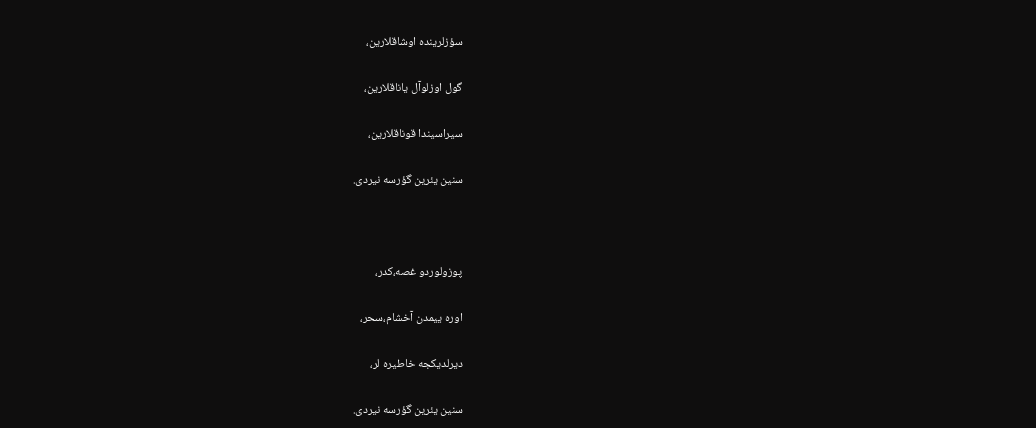سؤزلرینده اوشاقلارین،

گول اوزلوآل یاناقلارین،

سیراسیندا قوناقلارین،

سنین یئرین گؤرسه نیردی.



پوزولوردو غصه،کدر،

اوره ییمدن آخشام،سحر،

دیرلدیکجه خاطیره لر،

سنین یئرین گؤرسه نیردی.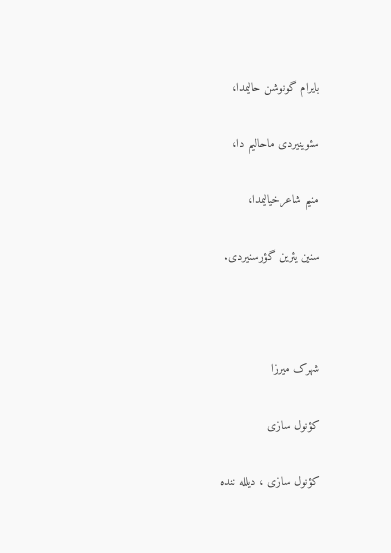بایرام گونوشن حالیمدا،

سئوینیردی ماحالیم دا،

منیم شاعرخیالیمدا،

سنین یئرین گؤرسنیردی.



شهرک میرزا

کؤنول سازی

کؤنول سازی ، دیلله ننده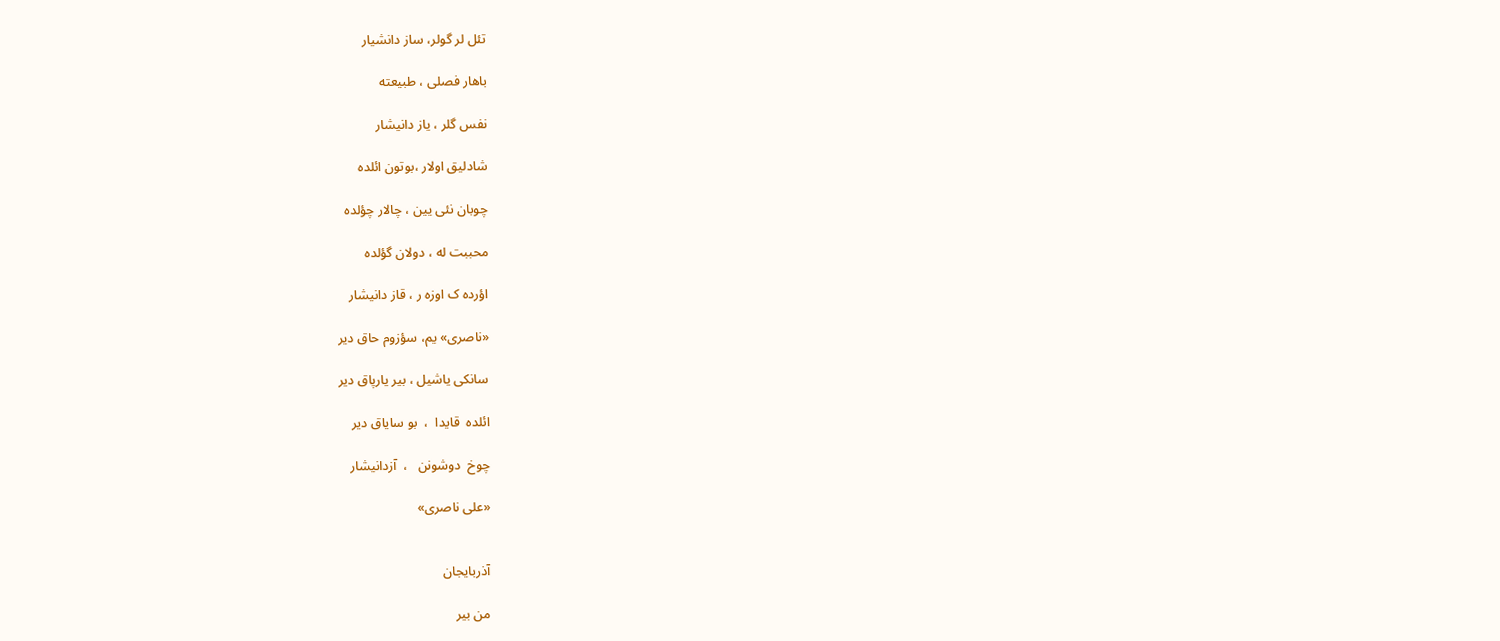تئل لر گولر، ساز دانشیار

باهار فصلی ، طبیعته

نفس گلر ، یاز دانیشار

شادلیق اولار ،‌بوتون ائلده

چوبان نئی یین ، چالار چؤلده

محببت له ، دولان گؤلده

اؤرده ک اوزه ر ، قاز دانیشار

«ناصری» یم‌، سؤزوم حاق دیر

سانکی یاشیل ، بیر یارپاق دیر

ائلده  قایدا  ،  بو سایاق دیر

چوخ  دوشونن   ،  آزدانیشار

«علی ناصری»


آذربایجان

من بیر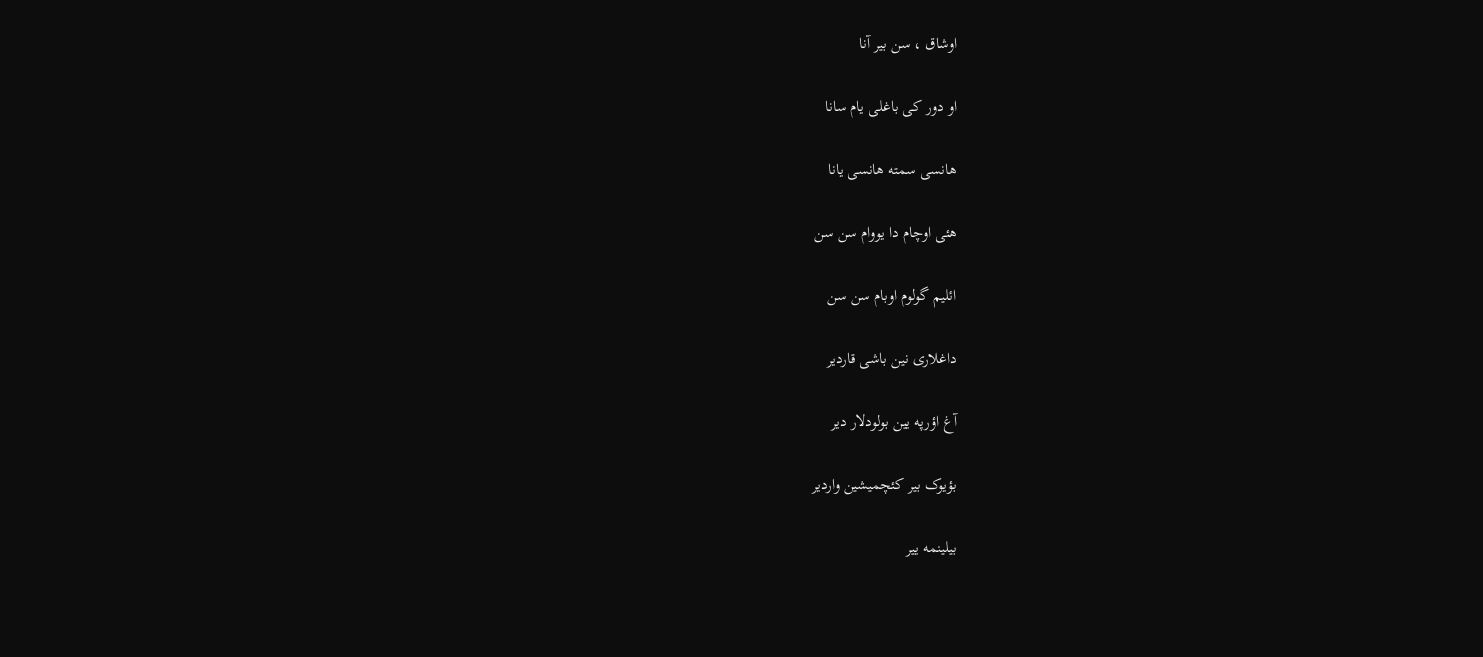اوشاق ، سن بیر آنا

او دور کی باغلی یام سانا

هانسی سمته هانسی یانا

هئی اوچام دا یووام سن سن

ائلیم گولوم اوبام سن سن

داغلاری نین باشی قاردیر

آغ اؤرپه یین بولودلار دیر

بؤیوک بیر کئچمیشین واردیر

بیلینمه ییر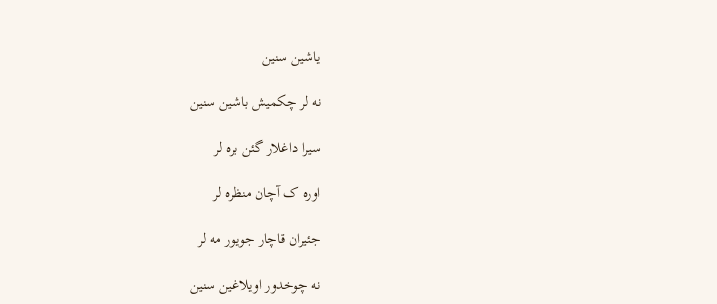یاشین سنین

نه لر چکمیش باشین سنین

سیرا داغلار گئن بره لر

اوره ک آچان منظره لر

جئیران قاچار جویور مه لر

نه چوخدور اویلاغین سنین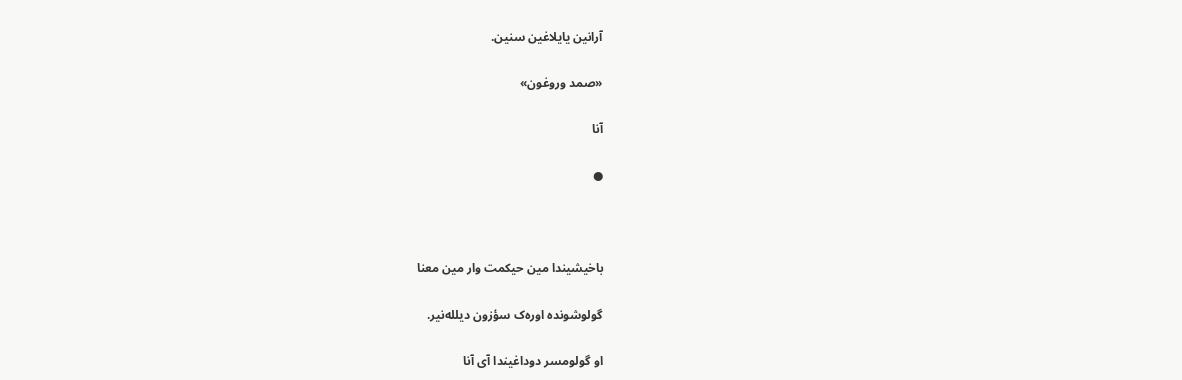آرانین یایلاغین سنین.

«صمد وروغون»

آنا

●



باخیشیندا مین حیکمت وار مین معنا

گولوشونده اوره‌ک سؤزون دیلله‌نیر.

او گولومسر دوداغیندا آی آنا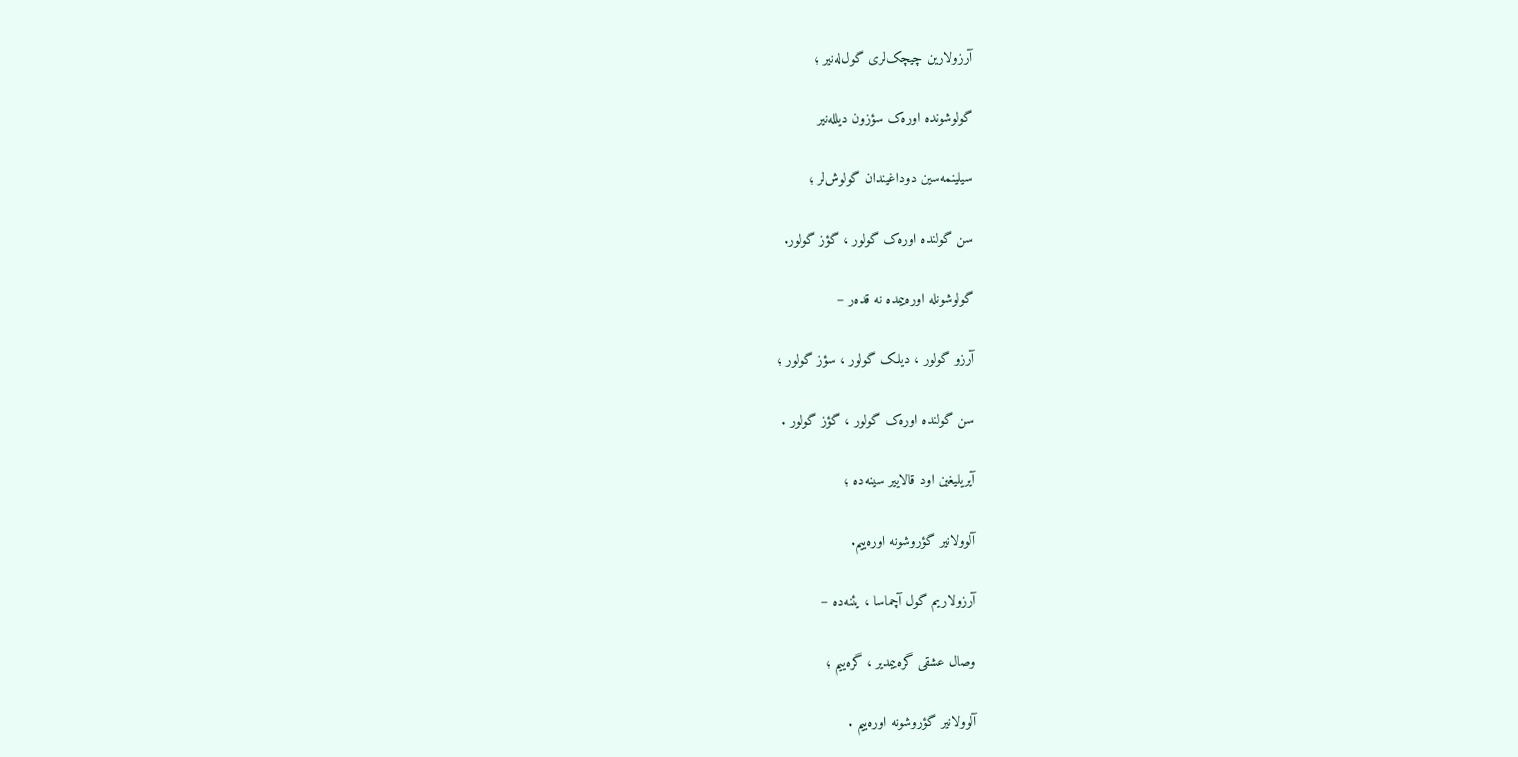آرزولارین چیچک‌لری گول‌له‌نیر ؛

گولوشونده اوره‌ک سؤزون دیلله‌نیر

سیلینمه‌سین دوداغیندان گولوش‌لر ؛

سن گولنده اوره‌ک گولور ، گؤز گولور.

گولوشونله اوره‌ییمده نه قد‌ه‌ر –

آرزو گولور ، دیلک گولور ، سؤز گولور ؛

سن گولنده اوره‌ک گولور ، گؤز گولور .

آیریلیغین اود قالاییر سینه‌ده ؛

آلوولانیر گؤروشونه اوره‌ییم.

آرزولاریم گول آچماسا ، یئنه‌ده –

وصال عشقی گره‌ییمدیر ، گره‌ییم ؛

آلوولانیر گؤروشونه اوره‌ییم .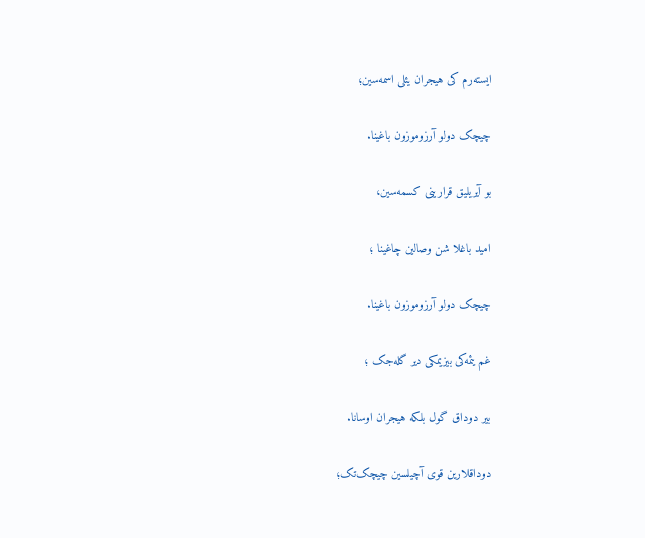ایسته‌رم کی هیجران یئلی اسمه‌سین؛

چیچک دولو آرزوموزون باغینا.

بو آیریلیق قرارینی کسمه‌سین،

امید باغلا شن وصالین چاغینا ؛

چیچک دولو آرزوموزون باغینا.

غم یئمه‌کی بیزیمکی دیر گله‌جک ؛

بیر دوداق گول بلکه هیجران اوسانا.

دوداقلارین قوی آچیلسین چیچک‌تک؛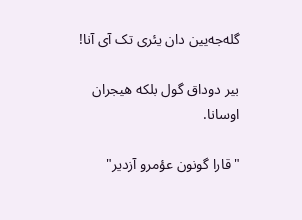گله‌جه‌یین دان یئری تک آی آنا!

بیر دوداق گول بلکه هیجران اوسانا.

"قارا گونون عؤمرو آزدیر"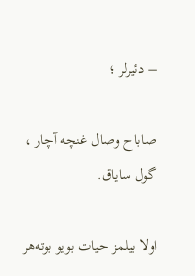– دئیرلر ؛

صاباح وصال غنچه آچار ، گول سایاق.

اولا بیلمز حیات بویو بوته‌هر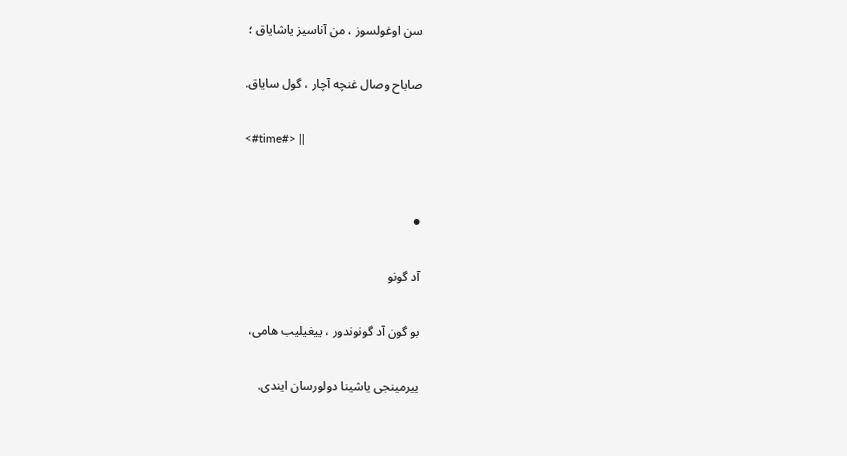سن اوغولسوز ، من آناسیز یاشایاق ؛

صاباح وصال غنچه آچار ، گول سایاق.

<#time#> ||


●

آد گونو

بو گون آد گونوندور ، ییغیلیب هامی،

ییرمینجی یاشینا دولورسان ایندی.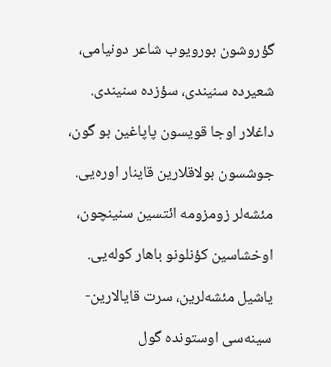گؤروشون بورویوب شاعر دونیامی،

شعیرده سنیندی، سؤزده سنیندی.

داغلار اوجا قویسون پاپاغین بو گون،

جوشسون بولاقلارین قاینار اوره‌یی.

مئشه‌لر زومزومه ائتسین سنینچون،

اوخشاسین کؤنلونو باهار کوله‌یی.

یاشیل مئشه‌لرین، سرت قایالارین-

سینه‌سی اوستونده گول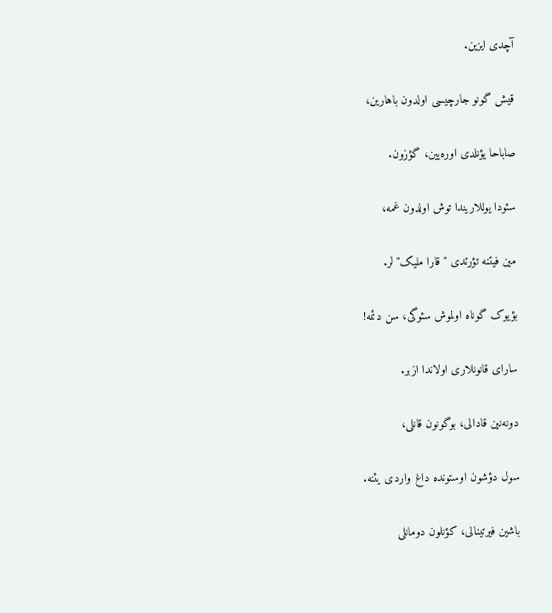آچدی ایزین.

قیش گونو جارچیسی اولدون باهارین،

صاباحا یؤنلدی اوره‌یین، گؤزون.

سئودا یوللاریندا توش اولدون غمه،

مین فیتنه تؤرتدی "قارا ملیک"لر.

بؤیوک گوناه اولموش سئوگی، سن دئمه!

سارای قانونلاری اولاندا ازبر.

دونه‌نین قادالی، بوگونون قانلی،

سول دؤشون اوستونده داغ واردی یئنه.

باشین فیرتینالی، کؤنلون دومانلی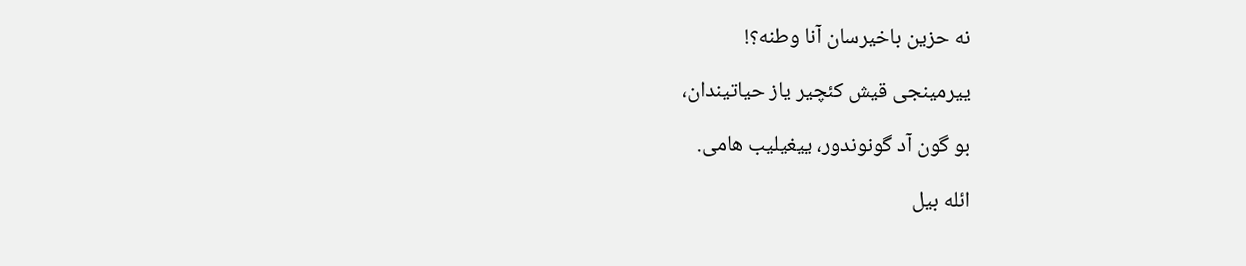نه حزین باخیرسان آنا وطنه؟!

ییرمینجی قیش کئچیر یاز حیاتیندان،

بو گون آد گونوندور، ییغیلیب هامی.

ائله بیل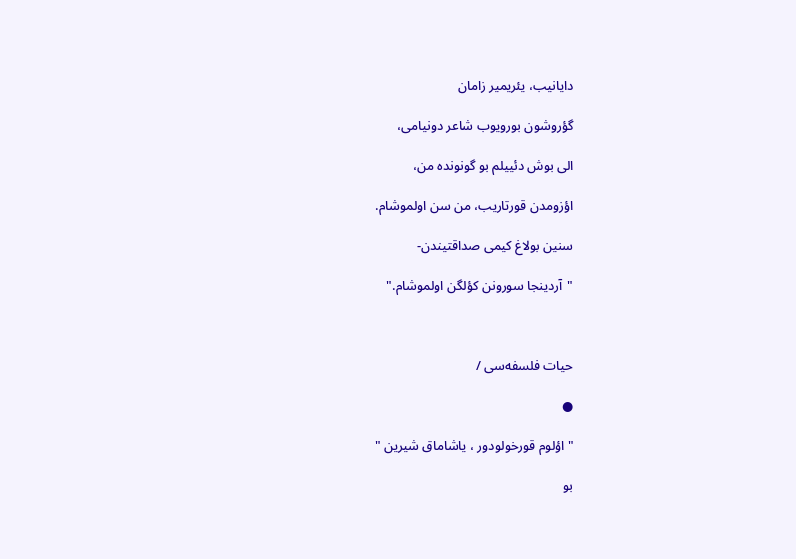دایانیب، یئریمیر زامان

گؤروشون بورویوب شاعر دونیامی،

الی بوش دئییلم بو گونونده من،

اؤزومدن قورتاریب، من سن اولموشام.

سنین بولاغ کیمی صداقتیندن-

"آردینجا سورونن کؤلگن اولموشام."



حیات فلسفه‌سی /

●

" اؤلوم قورخولودور ، یاشاماق شیرین "

بو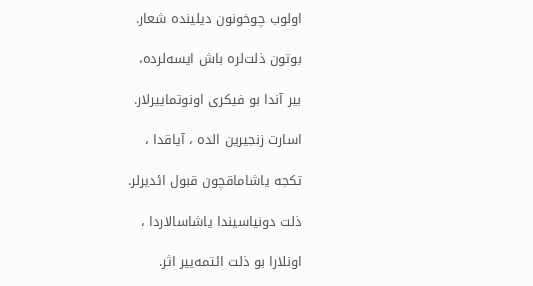اولوب چوخونون دیلینده شعار.

بوتون ذلت‌لره باش ایسه‌لرده،

بیر آندا بو فیکری اونوتماییرلار.

اسارت زنجیرین الده ، آیاقدا ،

تکجه یاشاماقچون قبول ائدیرلر.

ذلت دونیاسیندا یاشاسالاردا ،

اونلارا بو ذلت ائتمه‌ییر اثر.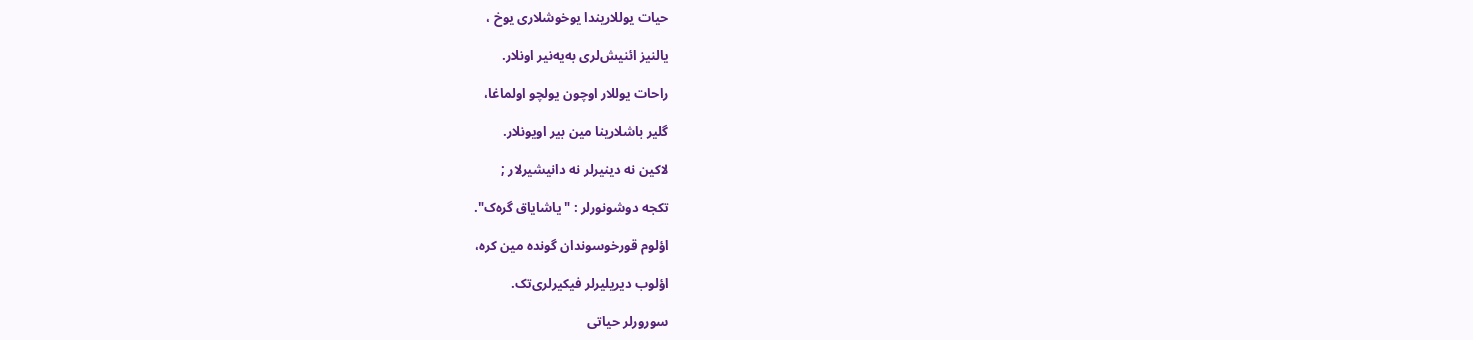حیات یوللاریندا یوخوشلاری یوخ ،

یالنیز ائنیش‌لری به‌یه‌نیر اونلار.

راحات یوللار اوچون یولچو اولماغا،

گلیر باشلارینا مین‌ بیر اویونلار.

لاکین نه دینیرلر نه دانیشیرلار ;

تکجه دوشونورلر : "یاشایاق گره‌ک".

اؤلوم قورخوسوندان گونده‌ مین کره،

اؤلوب دیریلیرلر فیکیر‌لری‌تک.

سورورلر حیاتی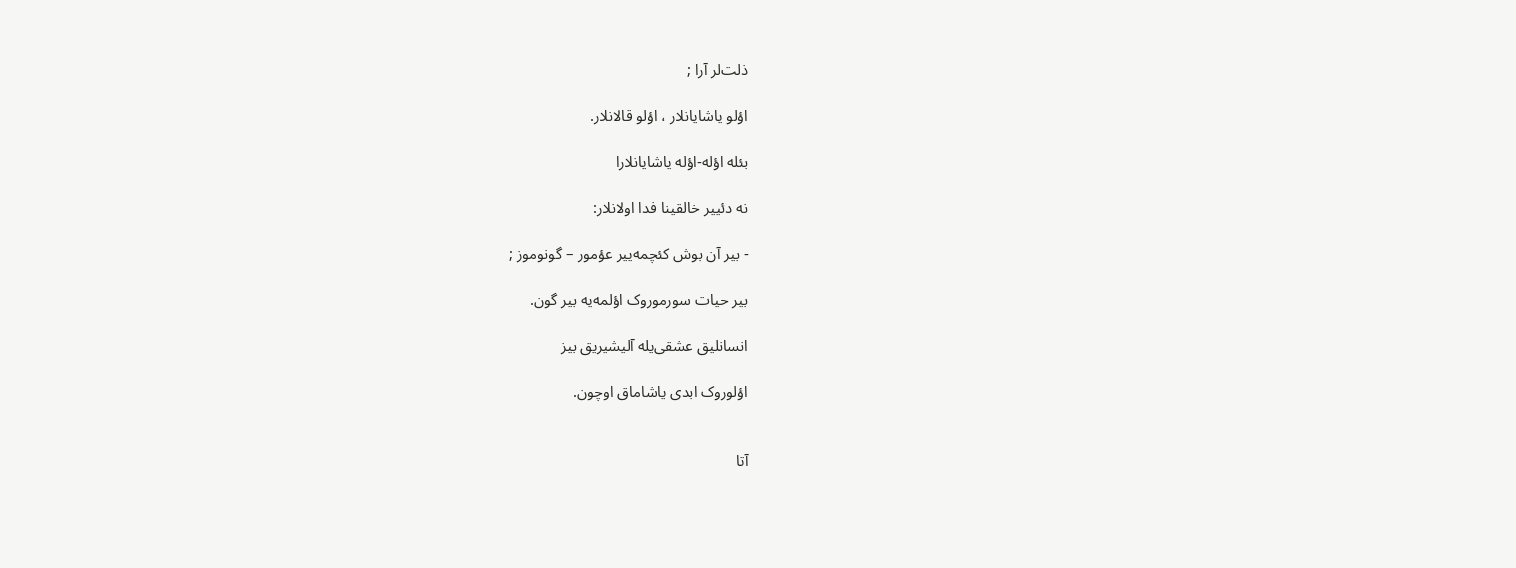ذلت‌لر آرا ;

اؤلو یاشایانلار ، اؤلو قالانلار.

بئله اؤله-اؤله یاشایانلارا

نه دئییر خالقینا فدا اولانلار:

- بیر آن بوش کئچمه‌ییر عؤمور – گونوموز ;

بیر حیات سورموروک اؤلمه‌یه بیر گون.

انسانلیق عشقی‌یله آلیشیریق بیز

اؤلوروک ابدی یاشاماق اوچون.


آتا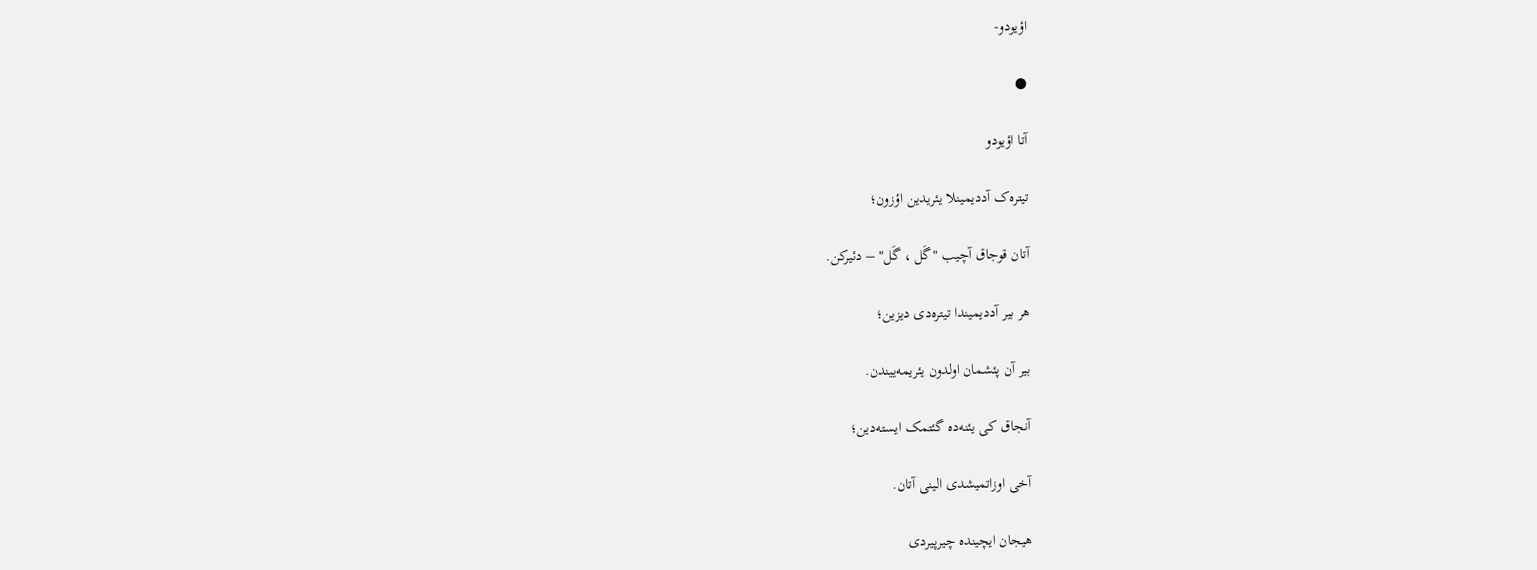اؤیودو-

●

آتا اؤیودو

تیتره‌ک آددیمینلا یئریدین اؤزون؛

آتان قوجاق آچیب "گَل ، گَل" – دئیرکن.

هر بیر آددیمیندا تیتره‌دی دیزین؛

بیر آن پئشمان اولدون یئریمه‌ییندن.

آنجاق کی یئنه‌ده گئتمک ایسته‌دین؛

آخی اوزاتمیشدی الینی آتان.

هیجان ایچینده چیر‌پیردی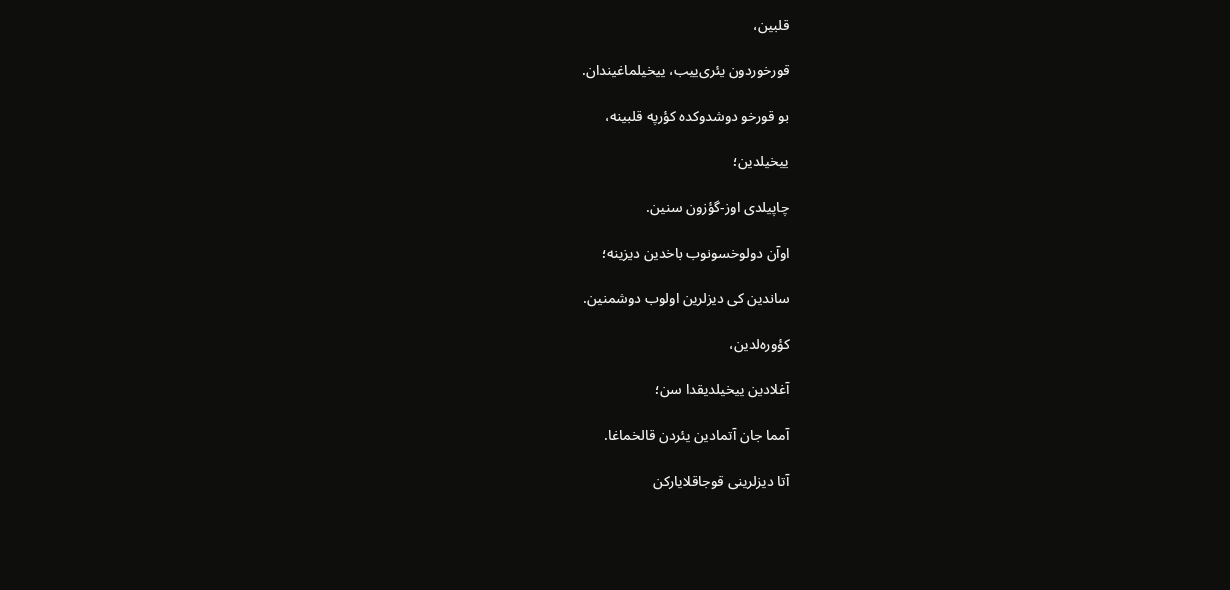قلبین،

قورخوردون یئری‌ییب، ییخیلماغیندان.

بو قورخو دوشدوکده کؤرپه قلبینه،

ییخیلدین؛

چاپیلدی اوز-گؤزون سنین.

اوآن دولوخسونوب باخدین دیزینه؛

ساندین کی دیزلرین اولوب دوشمنین.

کؤوره‌لدین،

آغلادین ییخیلدیقدا سن؛

آمما جان آتمادین یئردن قالخماغا.

آتا دیزلرینی قوجاقلایارکن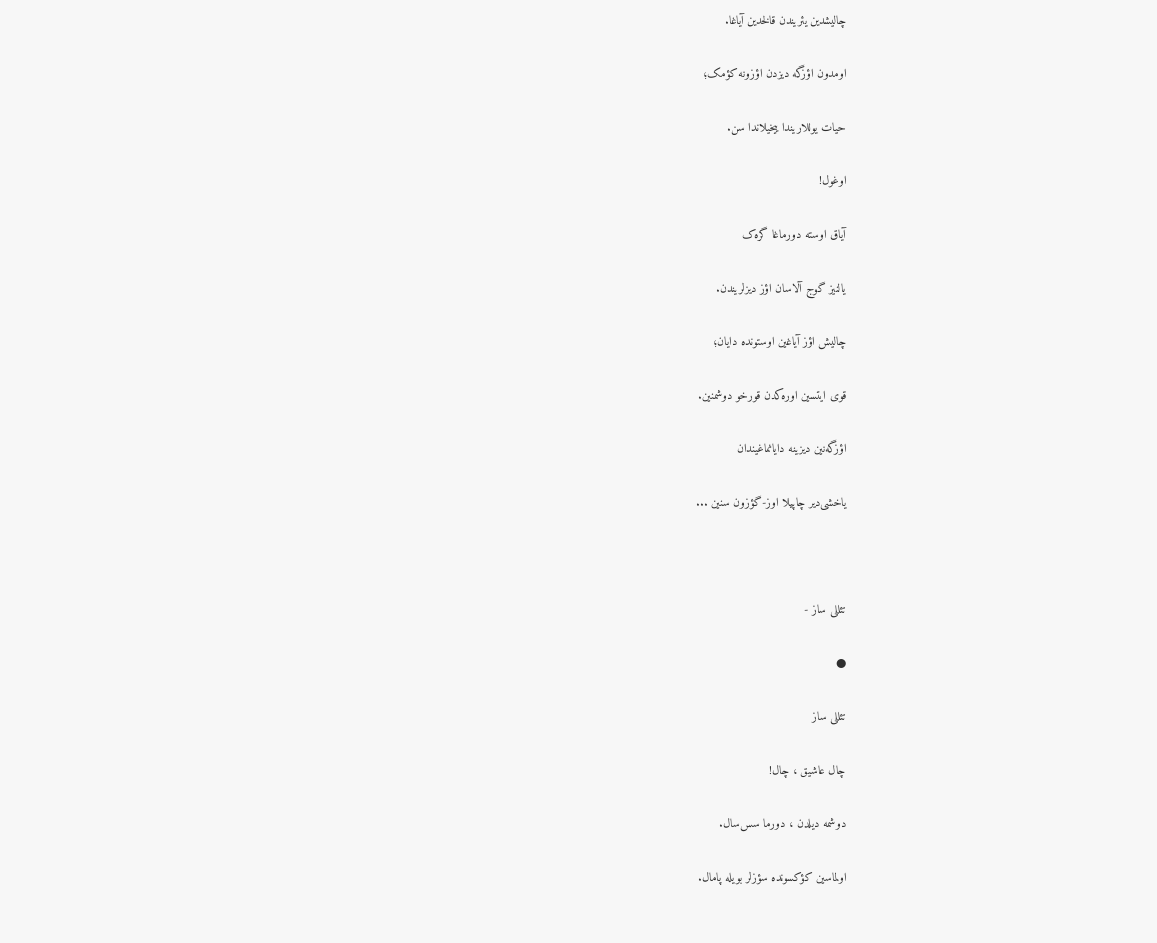چالیشدین یئریندن قالخدین آیاغا.

اومدون اؤزگه دیزدن اؤزونه کؤمک؛

حیات یوللاریندا ییخیلاندا ‌سن.

اوغول!

آیاق اوسته دورماغا گره‌ک

یالنیز گوج آلاسان اؤز دیزلریندن.

چالیش اؤز آیاغین اوستونده دایان؛

قوی ایتسین اوره‌کدن قورخو دوشمنین.

اؤزگه‌نین دیزینه دایانماغیندان

یاخشی‌دیر چاپیلا اوز-گؤزون سنین ...



تئللی ساز -

●

تئللی ساز

چال عاشیق ، چال!

دوشمه دیلدن ، دورما سس‌سال.

اولماسین کؤکسونده سؤزلر بویله پامال.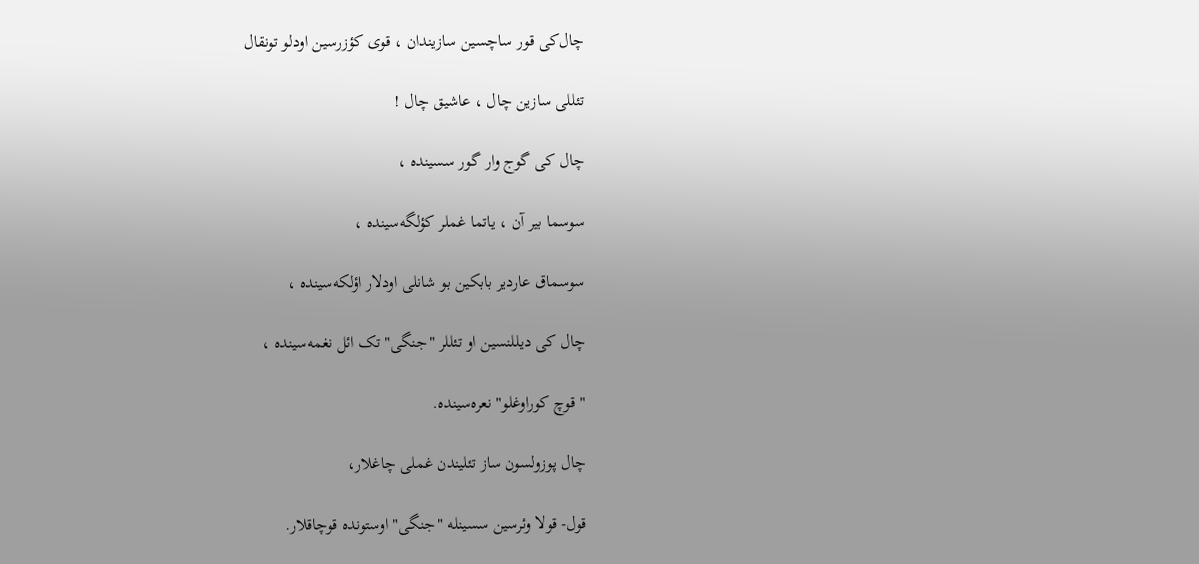چال‌کی قور ساچسین سازیندان ، قوی کؤزرسین اودلو تونقال

تئللی سازین چال ، عاشیق چال !

چال کی گوج وار گور سسینده ،

سوسما بیر آن ، یاتما غملر کؤلگه‌سینده ،

سوسماق عاردیر بابکین بو شانلی اودلار اؤلکه‌سینده ،

چال کی دیللنسین او تئللر "جنگی"تک ائل نغمه‌سینده ،

"قوچ کور‌اوغلو" نعره‌سینده.

چال پوزولسون ساز تئلیندن غملی چاغلار،

قول- قولا وئرسین سسینله "جنگی" اوستونده قوچاقلار.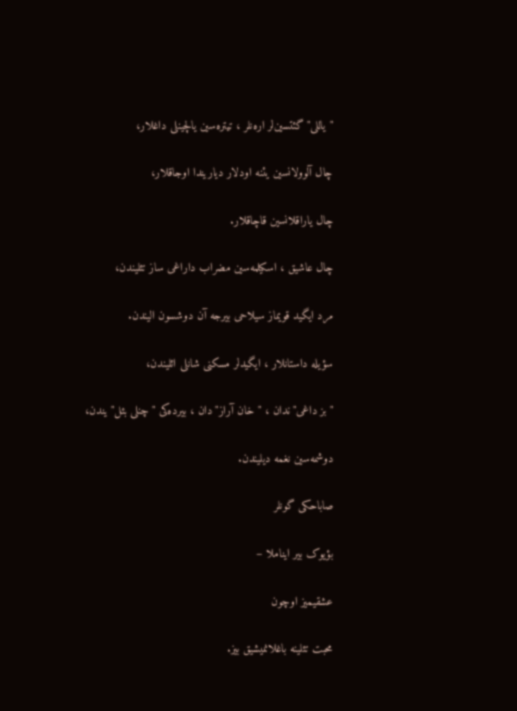"یاللی" گئتسین‌لر اره‌نلر ، تیتره‌سین یالچینلی داغلار،

چال آلوولانسین یئنه اودلار دیاریندا اوجاقلار،

چال یاراقلانسین قاچاقلار.

چال عاشیق ، اسکیلمه‌سین مضراب داراغی ساز تئلیندن،

مرد ایگید قویماز سیلاحی بیرجه آن دوشسون الیندن.

سؤیله داستانلار ، ایگیدلر مسکنی شانلی ائلیندن،

"بز داغی"ندان ، "خان آراز"دان ، بیرده‌کی "چنلی بئل"یندن،

دوشمه‌سین نغمه دیلیندن.

صاباحکی گونلر

بؤیوک بیر ایناملا –

عشقیمیز اوچون

محبت تئلینه باغلانمیشیق بیز.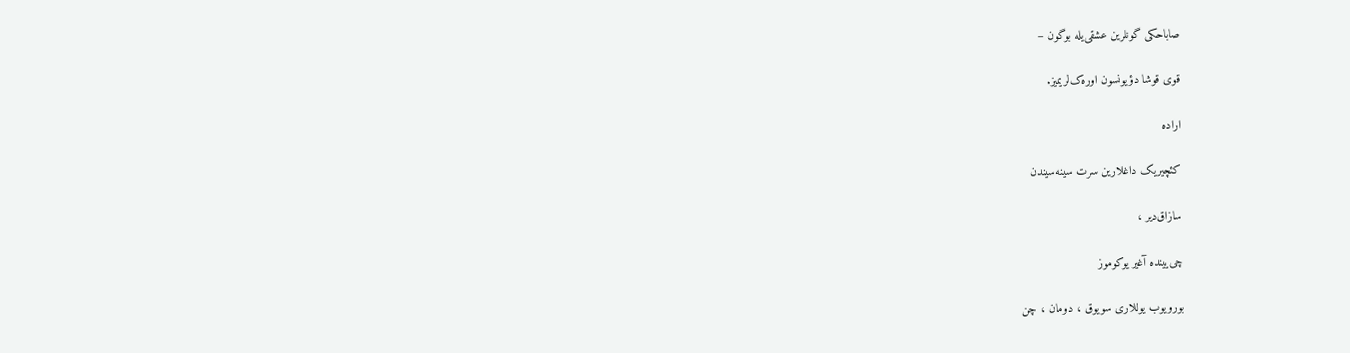صاباحکی گونلرین عشقی‌یله بوگون –

قوی قوشا دؤیونسون اوره‌ک‌لریمیز.

اراده

کئچیریک داغلارین سرت سینه‌سیندن

سازاق‌دیر ،

چی‌یینده آغیر یوکوموز

بورویوب یوللاری سویوق ، دومان ، چن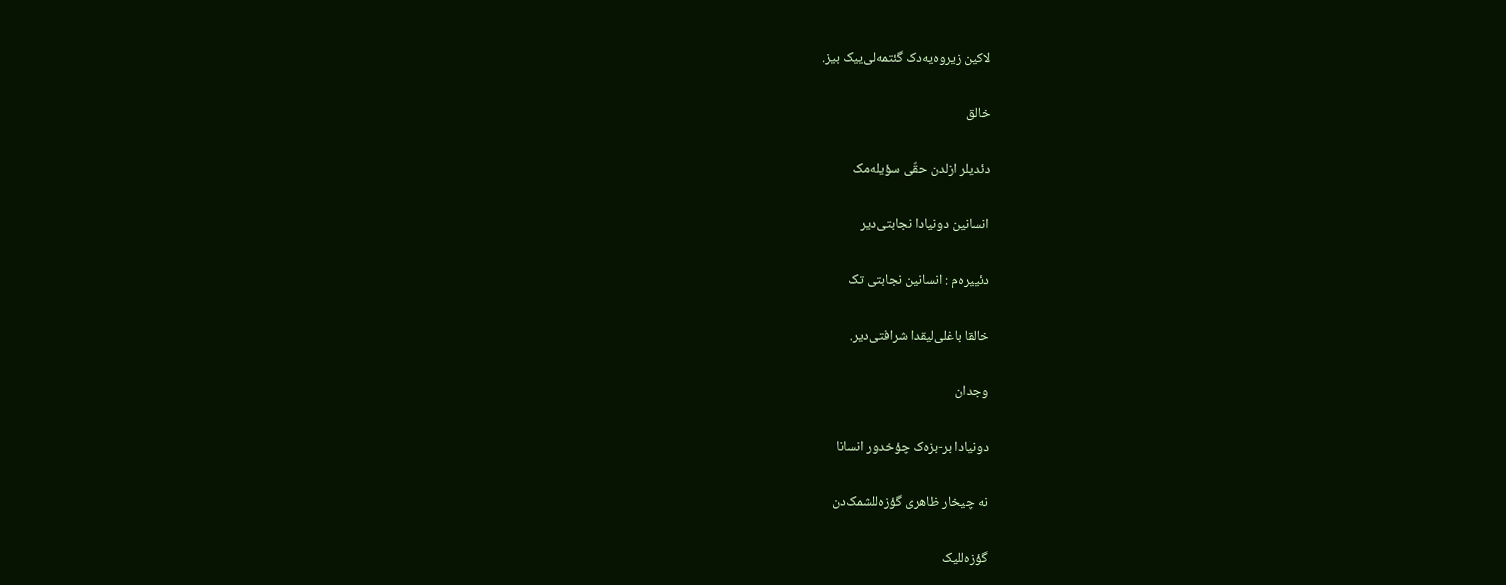لاکین زیروه‌یه‌دک گئتمه‌لی‌ییک بیز.

خالق

دئدیلر ازلدن حقٌی سؤیله‌مک

انسانین دونیادا نجابتی‌دیر

دئییره‌م : انسانین نجابتی تک

خالقا باغلی‌لیقدا شرافتی‌دیر.

وجدان

دونیادا بر-بزه‌ک چؤخدور انسانا

نه چیخار ظاهری گؤزه‌للشمک‌دن

گؤزه‌للیک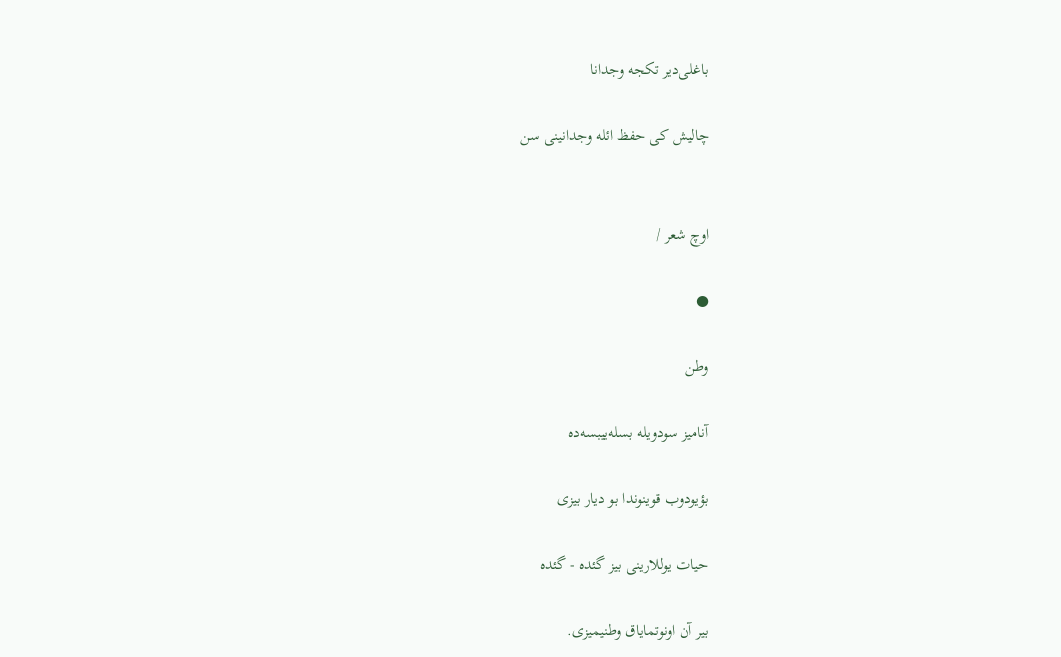باغلی‌دیر تکجه وجدانا

چالیش‌ کی حفظ ائله وجدانینی ‌سن


اوچ شعر /

●

وطن

آنامیز سودویله بسله‌ییبسه‌ده

بؤیودوب قوینوندا بو دیار بیزی

حیات یوللارینی بیز گئده - گئده

بیر آن اونوتمایاق وطنیمیزی.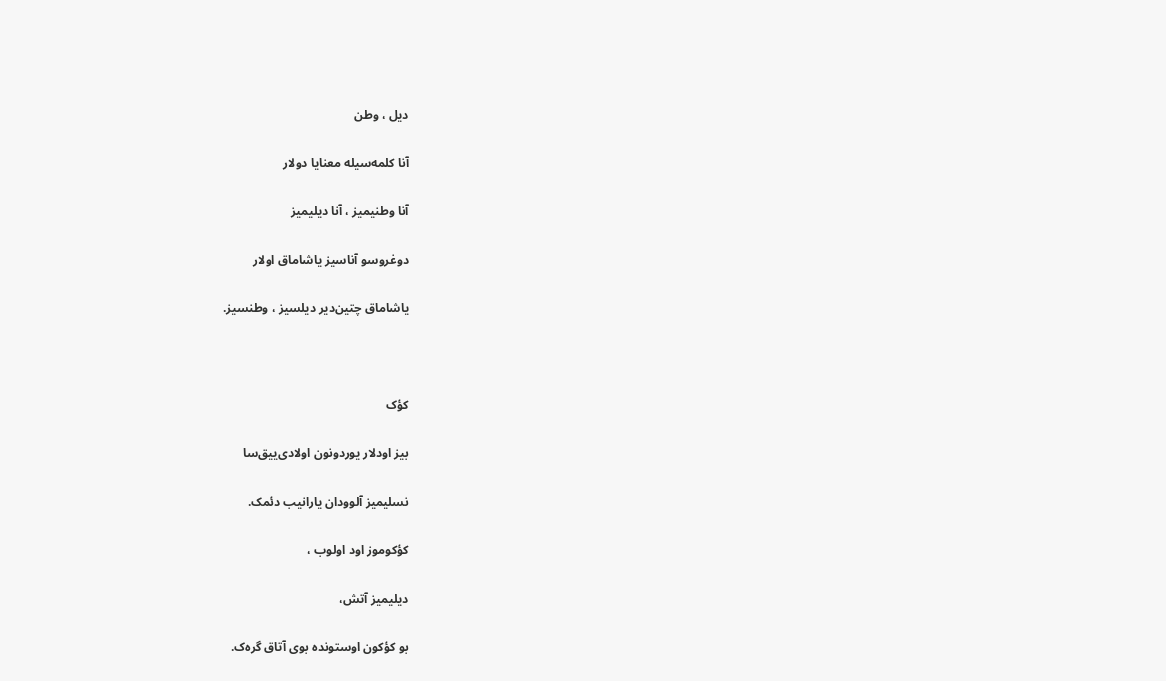دیل ، وطن

آنا کلمه‌سیله معنایا دولار

آنا وطنیمیز ، آنا دیلیمیز

دوغروسو آناسیز یاشاماق اولار

یاشاماق چتین‌دیر دیلسیز ، وطنسیز.



کؤک

بیز اودلار یوردونون اولادی‌ییق‌سا

نسلیمیز آلوودان یارانیب دئمک.

کؤکوموز اود اولوب ،

دیلیمیز آتش،

بو کؤکون اوستونده بوی آتاق گره‌ک.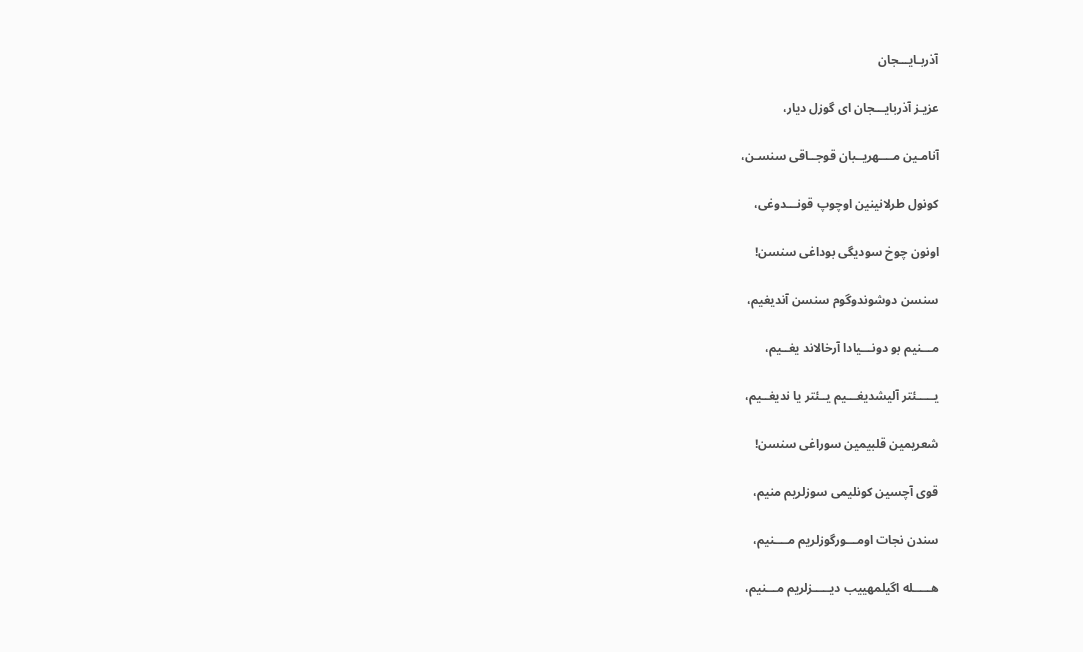آذربـایـــجان

عزیـز آذربایـــجان ای گوزل دیار،

آنامـین مــــهریــبان قوجــاقی سنسـن،

کونول طرلانینین اوچوپ قونـــدوغی،

اونون چوخ سودیگی بوداغی سنسن!

سنسن دوشوندوگوم سنسن آندیغیم،

مـــنیم بو دونـــیادا آرخالاند یغــیم،

یـــــئتر آلیشدیغـــیم یــئتر یا ندیغــیم،

شعریمین قلبیمین سوراغی سنسن!

قوی آچسین کونلیمی سوزلریم منیم،

سندن نجات اومـــورگوزلریم مــــنیم،

هـــــله اگیلمهییب دیـــــزلریم مـــنیم،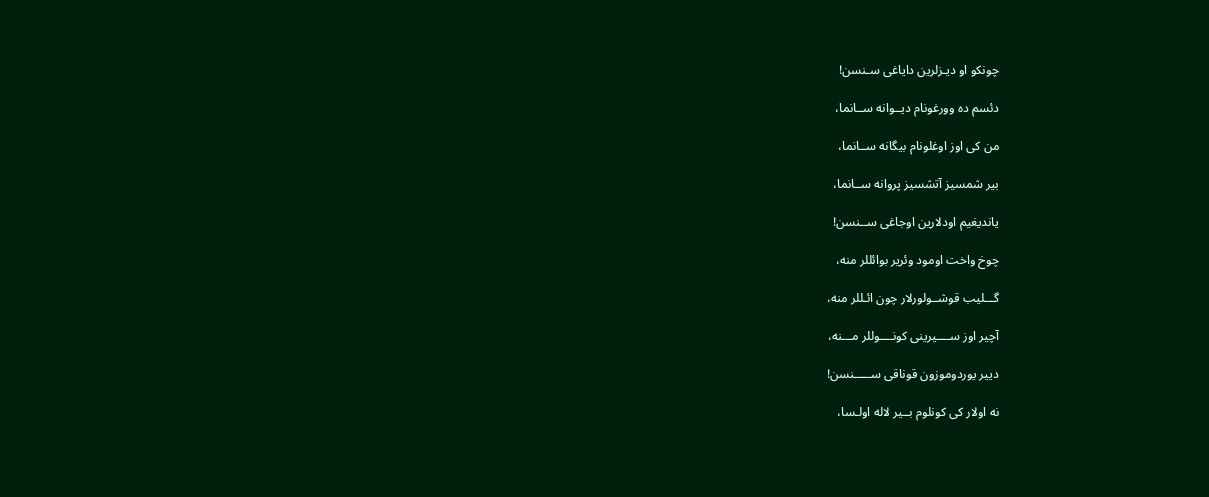چونکو او دیـزلرین دایاغی سـنسن!

دئسم ده وورغونام دیــوانه ســانما،

من کی اوز اوغلونام بیگانه ســانما،

بیر شمسیز آتشسیز پروانه ســانما،

یاندیغیم اودلارین اوجاغی ســنسن!

چوخ واخت اومود وئریر بوائللر منه،

گـــلیب قوشــولورلار چون ائـللر منه،

آچیر اوز ســــیرینی کونــــوللر مـــنه،

دییر یوردوموزون قوناقی ســـــنسن!

نه اولار کی کونلوم بــیر لاله اولـسا،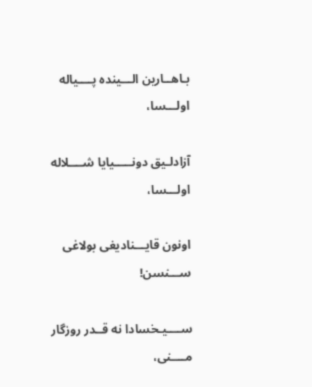بـاهــارین الـــینده پــــیاله اولـــسا،

آزادلـیق دونـــــیایا شــــلاله اولـــسا،

اونون قایـــنادیغی بولاغی ســـنسن!

ســــیـخسادا نه قــدر روزگار مــــنی،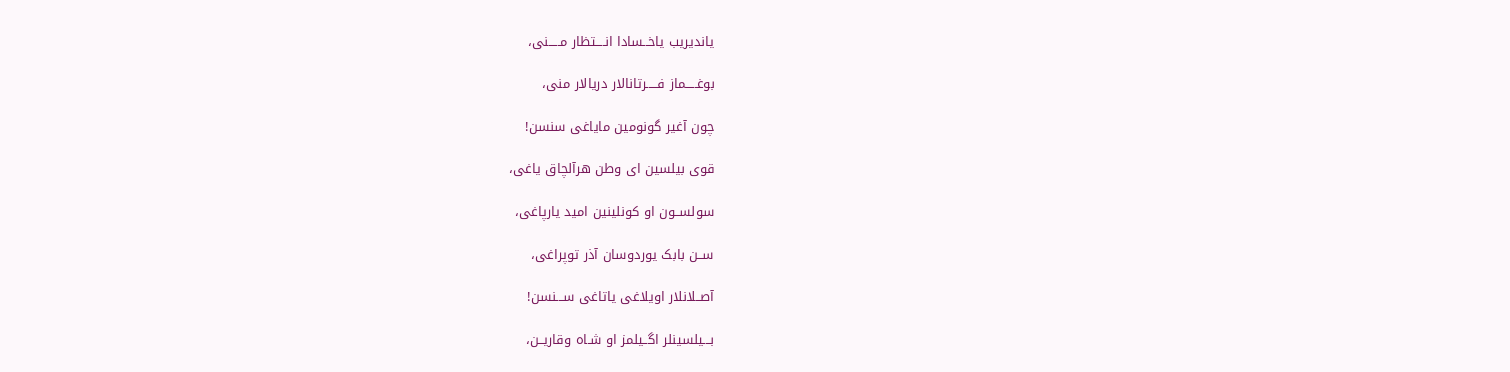یاندیریب یاخــسادا انــــتظار مـــــنی،

بوغـــــماز فـــــرتانالار دریالار منی،

چون آغیر گونومین مایاغی سنسن!

قوی بیلسین ای وطن هرآلچاق یاغی،

سولســون او کونلینین امید یارپاغی،

ســن بابک یوردوسان آذر توپراغی،

آصــلانلار اویلاغی یاتاغی ســـنسن!

بـــیلسینلر اگــیلمز او شـاه وقاریــن،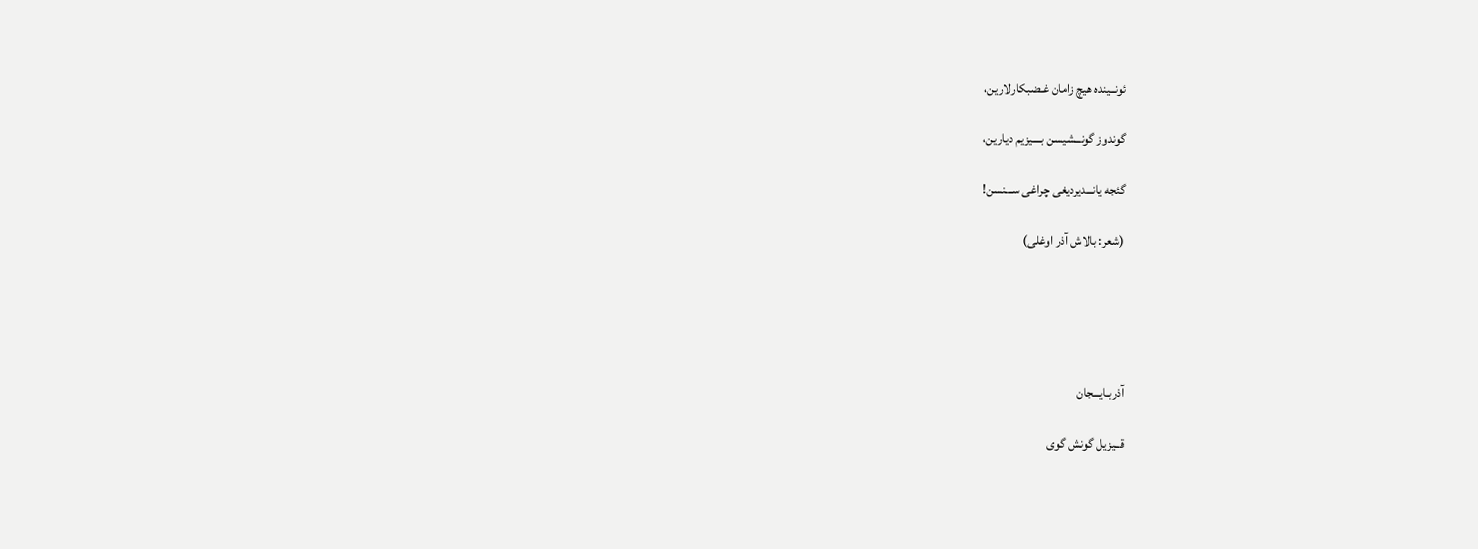ئونــینده هیچ زامان غـضبکارلارین،

گوندوز گونـــشیسن بــــیزیم دیارین،

گئجه یانـــدیردیغی چراغی ســـنسن!

(شعر: بالاش آذر اوغلی)





آذربـایـــجان

قــیزیل گونش گوی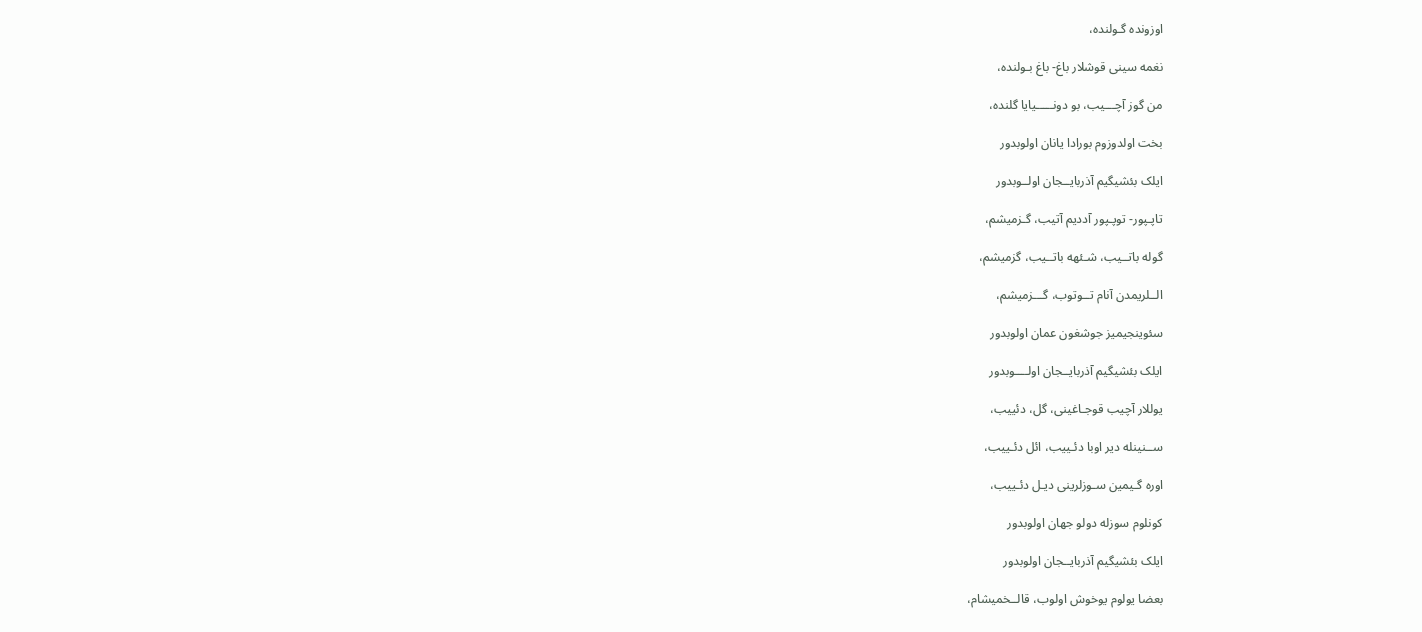اوزونده گـولنده،

نغمه سینی قوشلار باغ- باغ بـولنده،

من گوز آچـــیب، بو دونـــــیایا گلنده،

بخت اولدوزوم بورادا یانان اولوبدور

ایلک بئشیگیم آذربایــجان اولــوبدور

تاپـپور- توپـپور آددیم آتیب، گـزمیشم،

گوله باتــیب، شـئهه باتــیب، گزمیشم،

الــلریمدن آنام تــوتوب، گـــزمیشم،

سئوینجیمیز جوشغون عمان اولوبدور

ایلک بئشیگیم آذربایــجان اولــــوبدور

یوللار آچیب قوجـاغینی، گل، دئییب،

ســنینله دیر اوبا دئـییب، ائل دئـییب،

اوره گـیمین سـوزلرینی دیـل دئـییب،

کونلوم سوزله دولو جهان اولوبدور

ایلک بئشیگیم آذربایــجان اولوبدور

بعضا یولوم یوخوش اولوب، قالــخمیشام،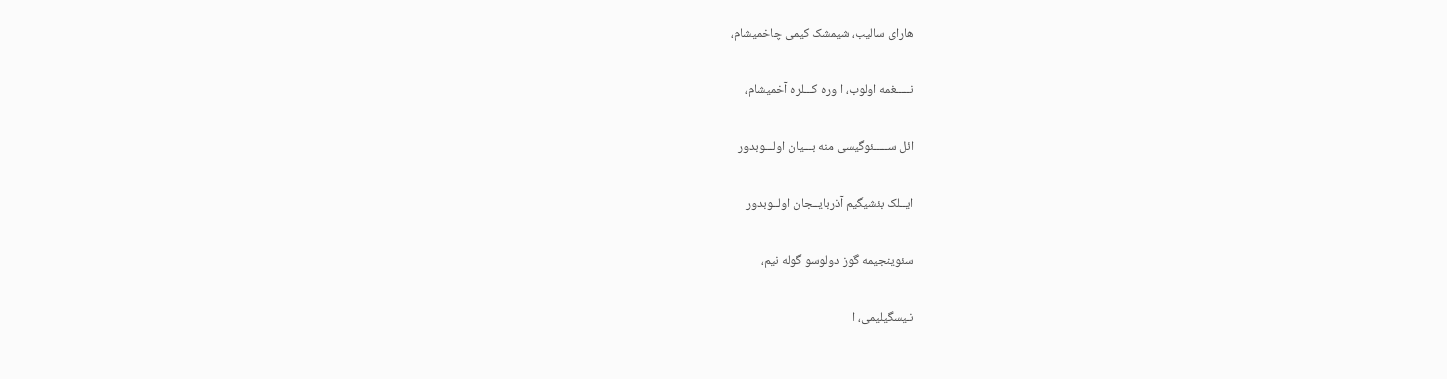هارای سالیب، شیمشک کیمی چاخمیشام،

نـــــغمه اولوب، ا وره کـــلره آخمیشام،

ائل ســـــئوگیسی منه بـــیان اولـــوبدور

ایــلک بئشیگیم آذربایــجان اولــوبدور

سئوینجیمه گوز دولوسو گوله نیم،

نـیسگیلیمی، ا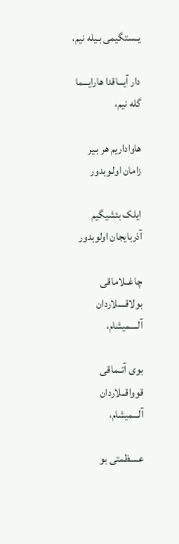یــستگیمی بـیله نیم،

دار آیـــاقدا هارایـــما گله نیم،

هاواداریم هر بـیر زامان اولـوبدور

ایلک بئشیگیم آذربایجان اولوبدور

چاغــلاماقی بولاقــــلاردان آلــــمیشام،

بوی آتــماقی قوواقــلاردان آلـــمیشام،

عـــــظمتی بو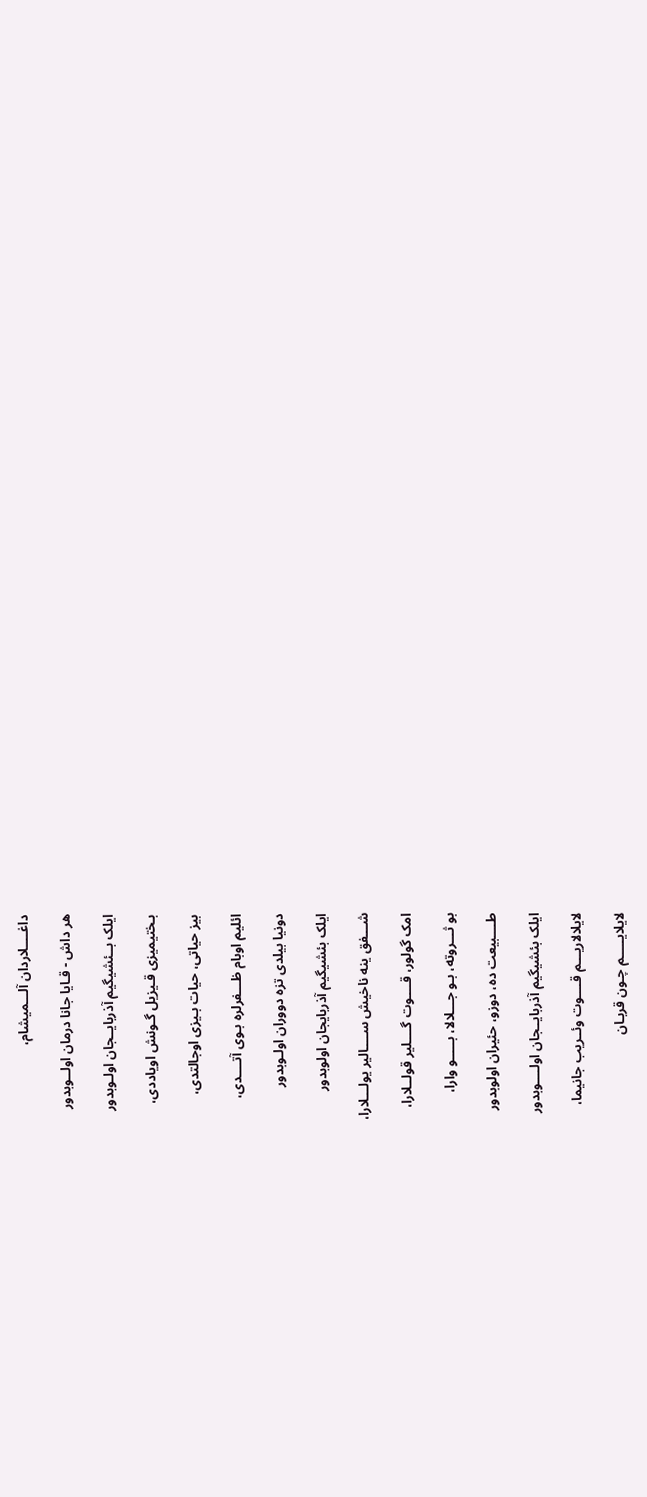داغــــلاردان آلـــمیشام،

هر داش - قـایا جانا درمان اولــوبدور

ایلک بــئشیگیم آذربایــجان اولـوبدور

بـختیمیزی قـیزیل گـونش اویاددی،

بیز حیاتی، حیات بـیزی اوجالتدی،

ائلیم اوبام ظـــفرلره بـوی آتــــدی،

دونیا بیلدی تزه دووران اولـوبدور

ایلک بئشیگیم آذربایجان اولوبدور

شـــفق ینه ناخیش ســــالیر یولـــلارا،

امک گولور، قــــوت گــــلیر قولــلارا،

بو ثـــروته، بـو جـــلالا، بـــــو وارا،

طــــبیعت ده، دوزو، حئیران اولوبدور

ایلک بئشیگیم آذربایــجان اولــــوبدور

لایلالاریـــم قــــوت وئــریب جانیما،

لایلایـــــم چـون قربـان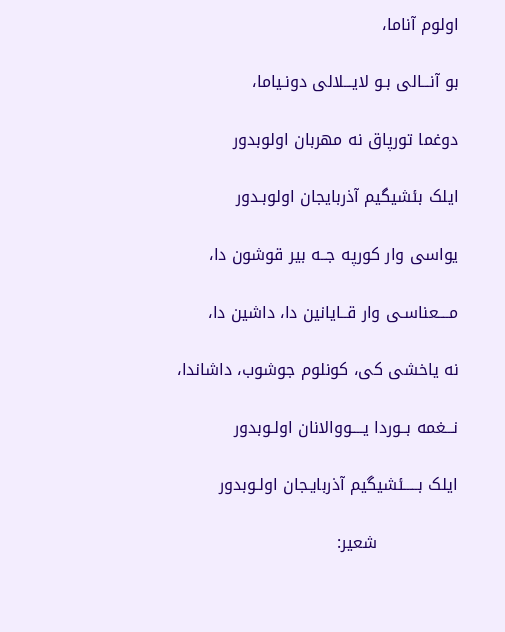اولوم آناما،

بو آنـــالی بـو لایـــلالی دونـیاما،

دوغما تورپاق نه مهربان اولوبدور

ایلک بئشیگیم آذربایجان اولوبـدور

یواسی وار کورپه جــه بیر قوشون دا،

مــــعناسـی وار قــایانین دا، داشین دا،

نه یاخشی کی، کونلوم جوشوب، داشاندا،

نـــغمه بــوردا یــــووالانان اولـوبدور

ایلک بـــــئشیگیم آذربایـجان اولـوبدور

               شعیر: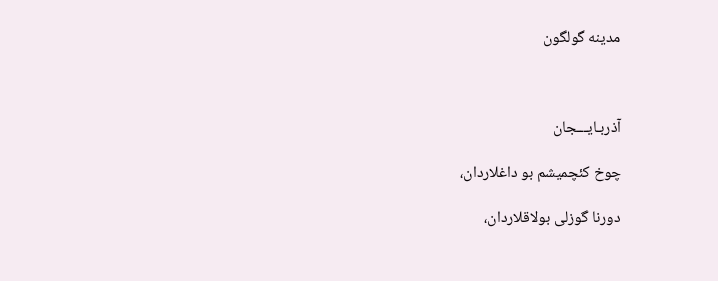مدینه گولگون



آذربـایـــجان

چوخ کئچمیشم بو داغلاردان،

دورنا گوزلی بولاقلاردان،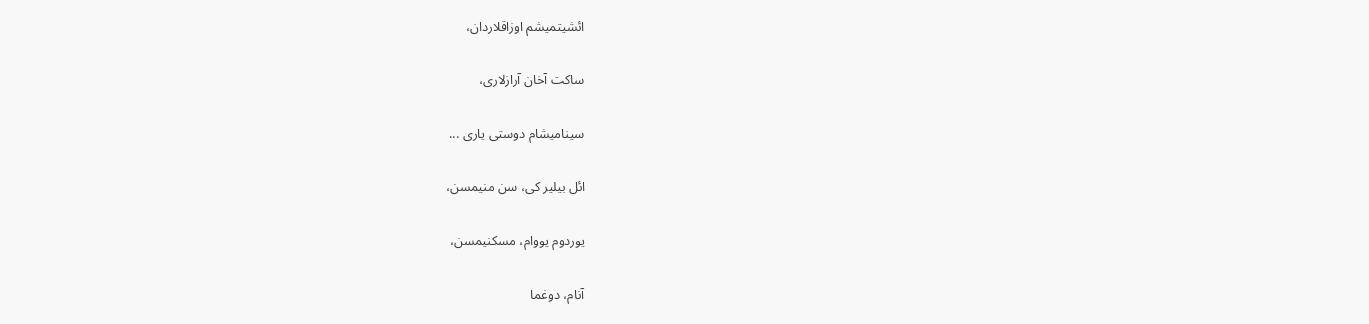ائشیتمیشم اوزاقلاردان،

ساکت آخان آرازلاری،

سینامیشام دوستی یاری ...

ائل بیلیر کی، سن منیمسن،

یوردوم یووام، مسکنیمسن،

آنام، دوغما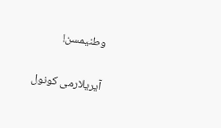وطنیمسن!

آیریلارمی کونول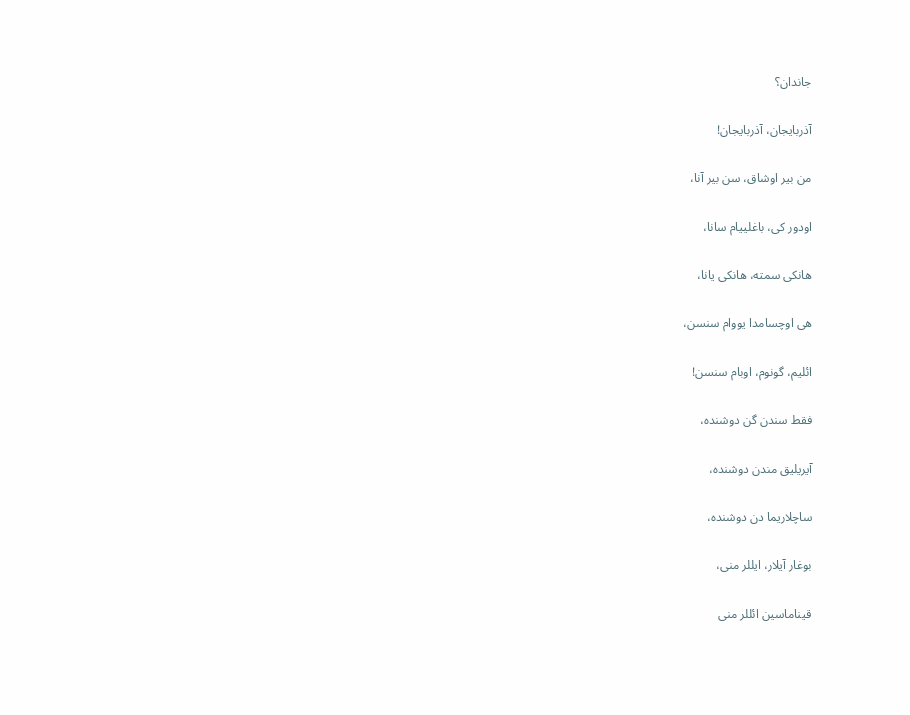جاندان؟

آذربایجان، آذربایجان!

من بیر اوشاق، سن بیر آنا،

اودور کی، باغلییام سانا،

هانکی سمته، هانکی یانا،

هی اوچسامدا یووام سنسن،

ائلیم، گونوم، اوبام سنسن!

فقط سندن گن دوشنده،

آیریلیق مندن دوشنده،

ساچلاریما دن دوشنده،

بوغار آیلار، ایللر منی،

قیناماسین ائللر منی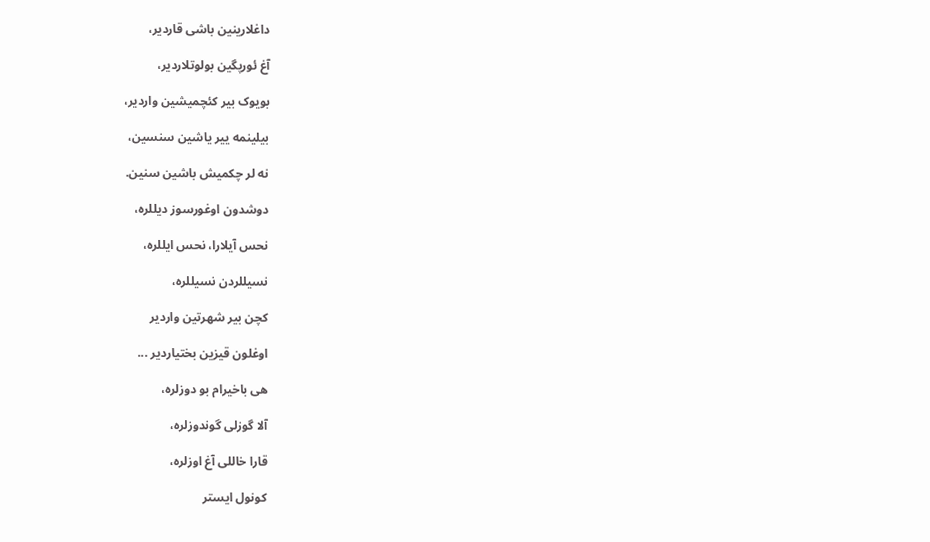داغلارینین باشی قاردیر،

آغ ئورپگین بولوتلاردیر،

بویوک بیر کئچمیشین واردیر،

بیلینمه ییر یاشین سنسین،

نه لر چکمیش باشین سنین.

دوشدون اوغورسوز دیللره،

نحس آیلارا، نحس ایللره،

نسیللردن نسیللره،

کچن بیر شهرتین واردیر

اوغلون قیزین بختیاردیر ...

هی باخیرام بو دوزلره،

آلا گوزلی گوندوزلره،

قارا خاللی آغ اوزلره،

کونول ایستر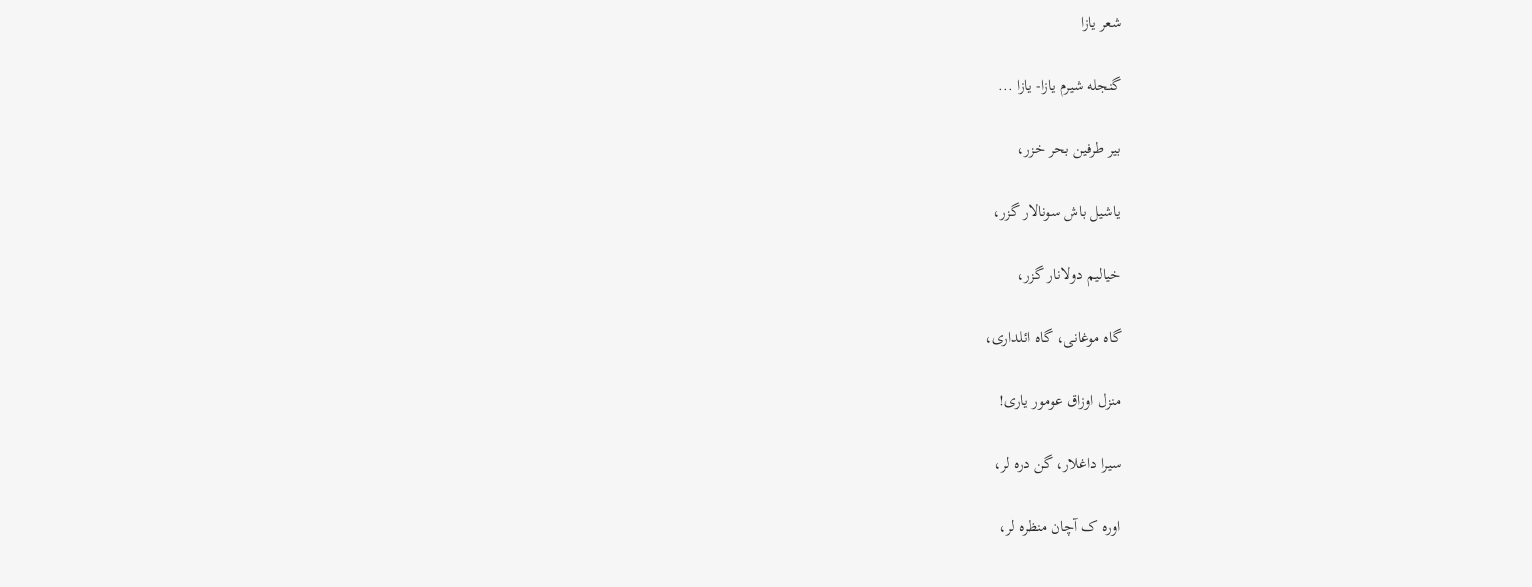شعر یازا

گنجله شیرم یازا- یازا ...

بیر طرفین بحر خزر،

یاشیل باش سونالار گزر،

خیالیم دولانار گزر،

گاه موغانی، گاه ائلداری،

منزل اوزاق عومور یاری!

سیرا داغلار، گن دره لر،

اوره ک آچان منظره لر،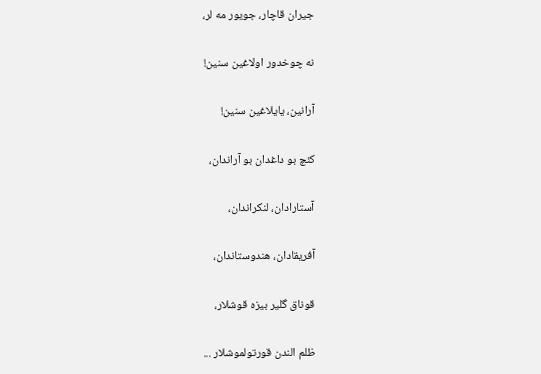جیران قاچار، جویور مه لر،

نه چوخدور اولاغین سنین!

آرانین، یایلاغین سنین!

کئچ بو داغدان بو آراندان،

آستارادان، لنکراندان،

آفریقادان، هندوستاندان،

قوناق گلیر بیزه قوشلار،

ظلم الندن قورتولموشلار ...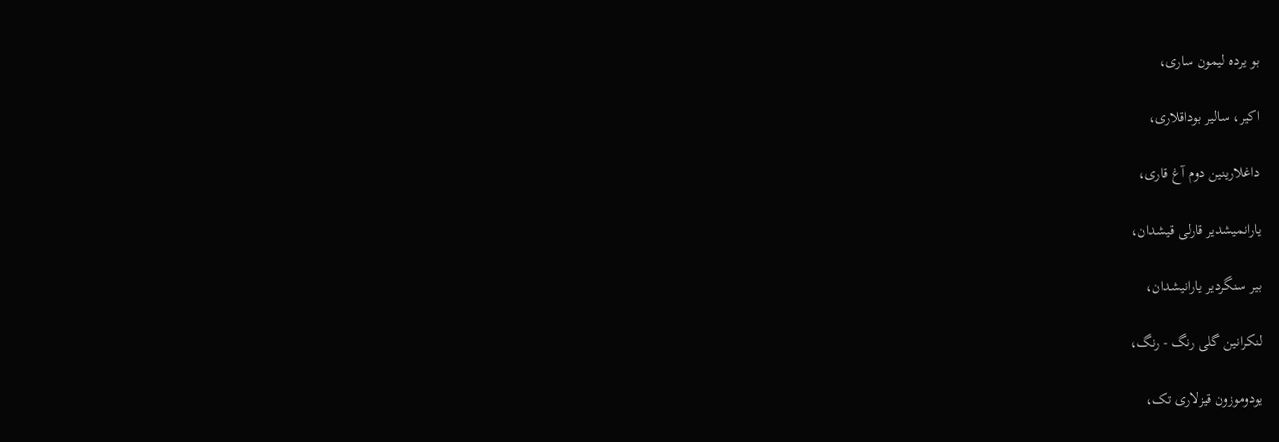بو یرده لیمون ساری،

اکیر، سالیر بوداقلاری،

داغلارینین دوم آغ قاری،

یارانمیشدیر قارلی قیشدان،

بیر سنگردیر یارانیشدان،

لنکرانین گلی رنگ - رنگ،

یودوموزون قیزلاری تک،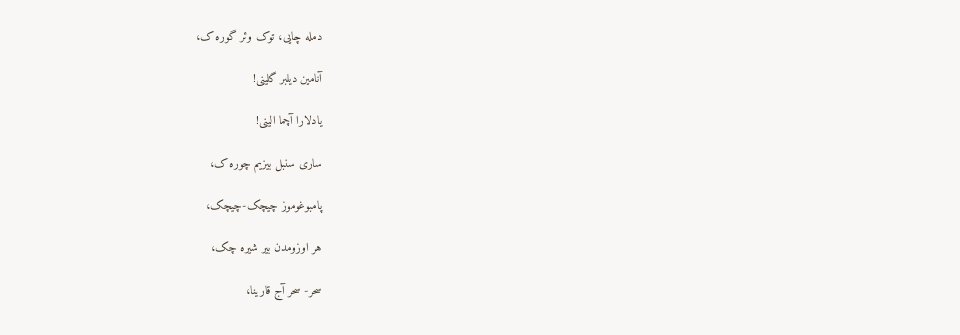دمله چایی، توک وئر گوره ک،

آنامین دیلبر گلینی!

یادلارا آچما الینی!

ساری سنبل بیزیم چوره ک،

پامبوغوموز چیچک-چیچک،

هر اوزومدن بیر شیره چک،

سحر- سحر آج قارینا،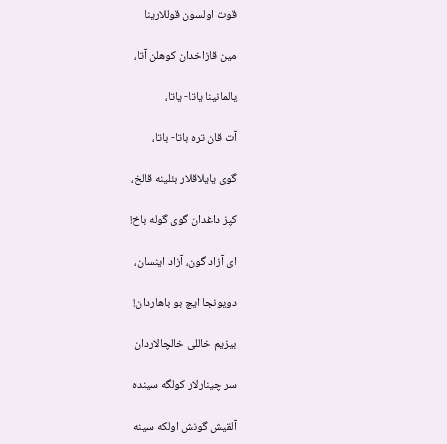قوت اولسون قوللارینا

مین قازاخدان کوهلن آتا،

یالمانینا یاتا- یاتا،

آت قان تره باتا- باتا،

گوی یایلاقلار بئلینه قالخ،

کپز داغدان گوی گوله باخ!

ای آزاد گون، آزاد اینسان،

دویونجا ایچ بو باهاردان!

بیزیم خاللی خالچالاردان

سر چینارلار کولگه سینده

آلقیش گونش اولکه سینه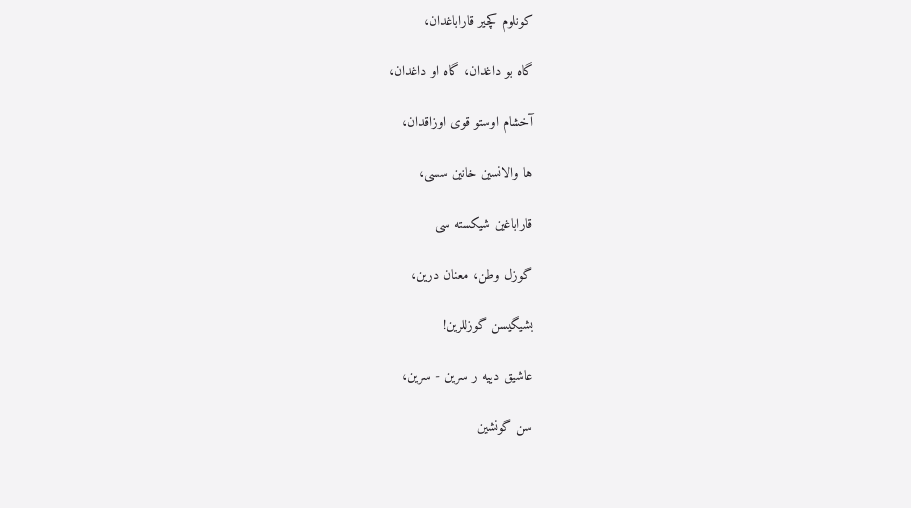کونلوم کچیر قاراباغدان،

گاه بو داغدان، گاه او داغدان،

آخشام اوستو قوی اوزاقدان،

ها والانسین خانین سسی،

قاراباغین شیکسته سی

گوزل وطن، معنان درین،

بشیگیسن گوزللرین!

عاشیق دییه ر سرین - سرین،

سن گونشین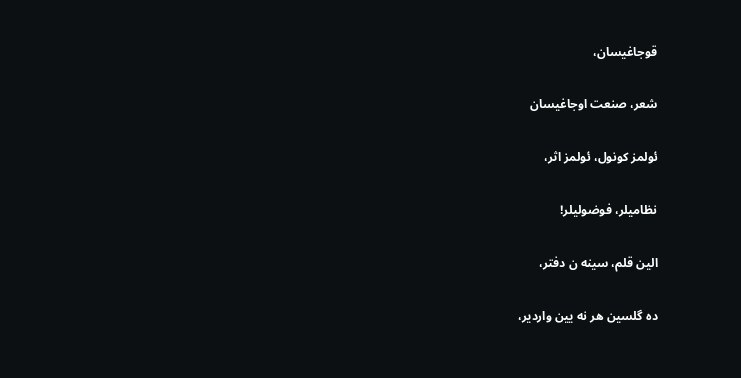قوجاغیسان،

شعر، صنعت اوجاغیسان

ئولمز کونول، ئولمز اثر،

نظامیلر، فوضولیلر!

الین قلم، سینه ن دفتر،

ده گلسین هر نه یین واردیر،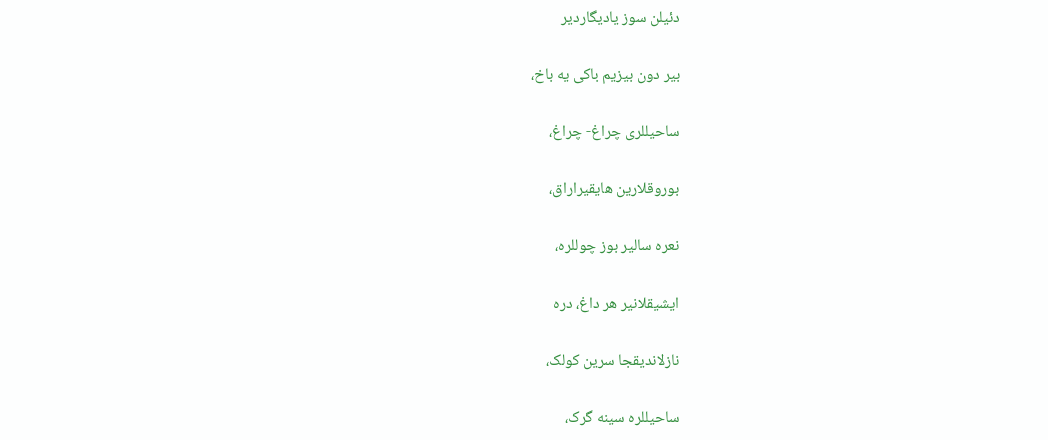دئیلن سوز یادیگاردیر

بیر دون بیزیم باکی یه باخ،

ساحیللری چراغ- چراغ،

بوروقلارین هایقیراراق،

نعره سالیر بوز چوللره،

ایشیقلانیر هر داغ، دره

نازلاندیقجا سرین کولک،

ساحیللره سینه گرک،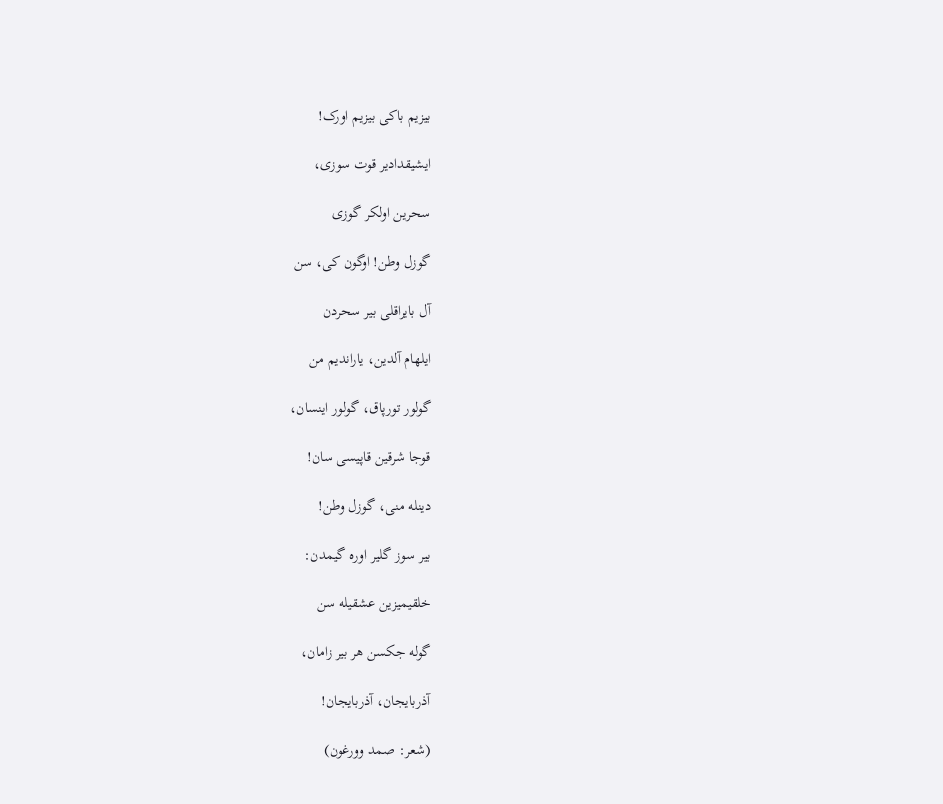بیزیم باکی بیزیم اورک!

ایشیقدادیر قوت سوزی،

سحرین اولکر گوزی

گوزل وطن! اوگون کی، سن

آل بایراقلی بیر سحردن

ایلهام آلدین، یاراندیم من

گولور تورپاق، گولور اینسان،

قوجا شرقین قاپیسی سان!

دینله منی، گوزل وطن!

بیر سوز گلیر اوره گیمدن:

خلقیمیزین عشقیله سن

گوله جکسن هر بیر زامان،

آذربایجان، آذربایجان!

(شعر: صمد وورغون)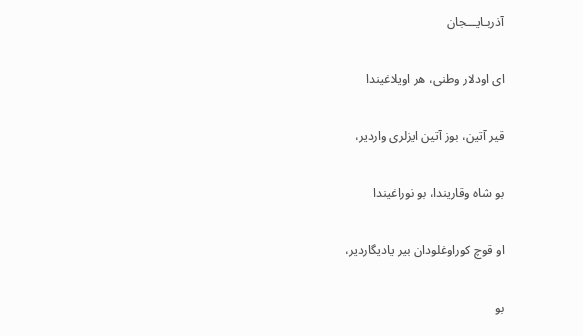آذربـایـــجان

ای اودلار وطنی، هر اویلاغیندا

قیر آتین، بوز آتین ایزلری واردیر،

بو شاه وقاریندا، بو نوراغیندا

او قوچ کوراوغلودان بیر یادیگاردیر،

بو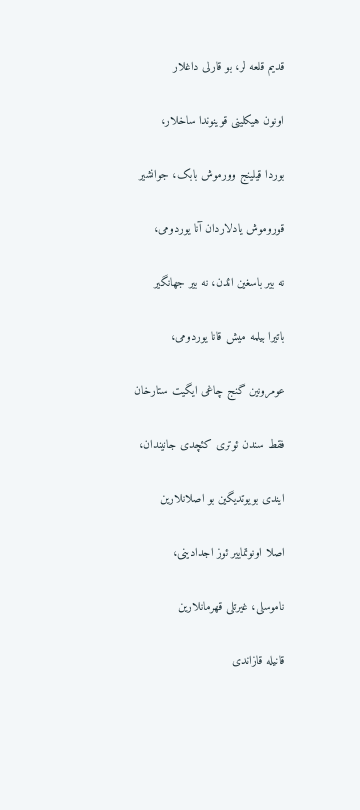قدیم قلعه لر، بو قارلی داغلار

اونون هیکلینی قوینوندا ساخلار،

بوردا قیلینج وورموش بابک، جوانشیر

قوروموش یادلاردان آنا یوردومی،

نه بیر باسغین ائدن، نه بیر جهانگیر

باتیرا بیلمه میش قانا یوردومی،

عومرونین گنج چاغی ایگیت ستارخان

فقط سندن ئوتری کئچدی جانیندان،

ایندی بویوتدیگین بو اصلانلارین

اصلا اونوتماییر ئوز اجدادینی،

ناموسلی، غیرتلی قهرمانلارین

قانیله قازاندی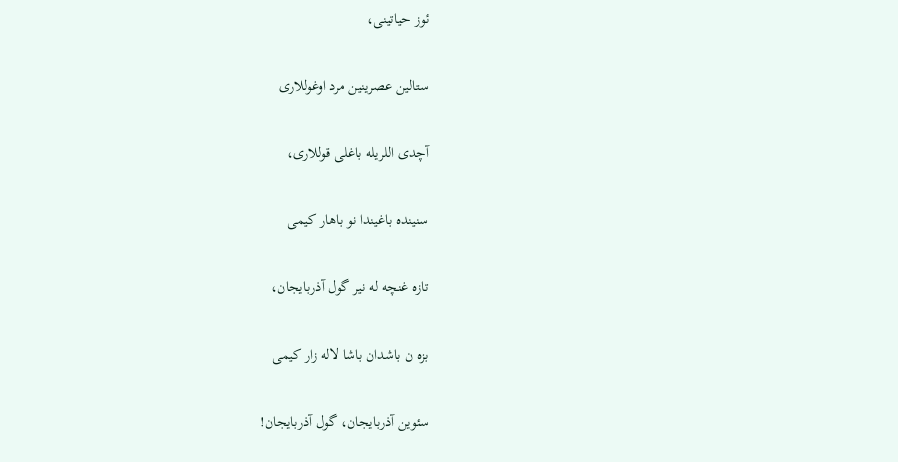ئوز حیاتینی،

ستالین عصرینین مرد اوغوللاری

آچدی اللریله باغلی قوللاری،

سنینده باغیندا نو باهار کیمی

تازه غنچه له نیر گول آذربایجان،

بزه ن باشدان باشا لاله زار کیمی

سئوین آذربایجان، گول آذربایجان!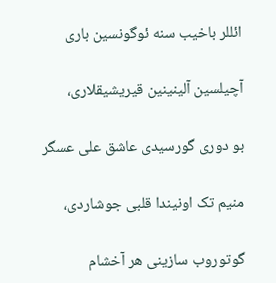ائللر باخیب سنه ئوگونسین باری

آچیلسین آلینینین قیریشیقلاری،

بو دوری گورسیدی عاشق علی عسگر

منیم تک اونیندا قلبی جوشاردی،

گوتوروب سازینی هر آخشام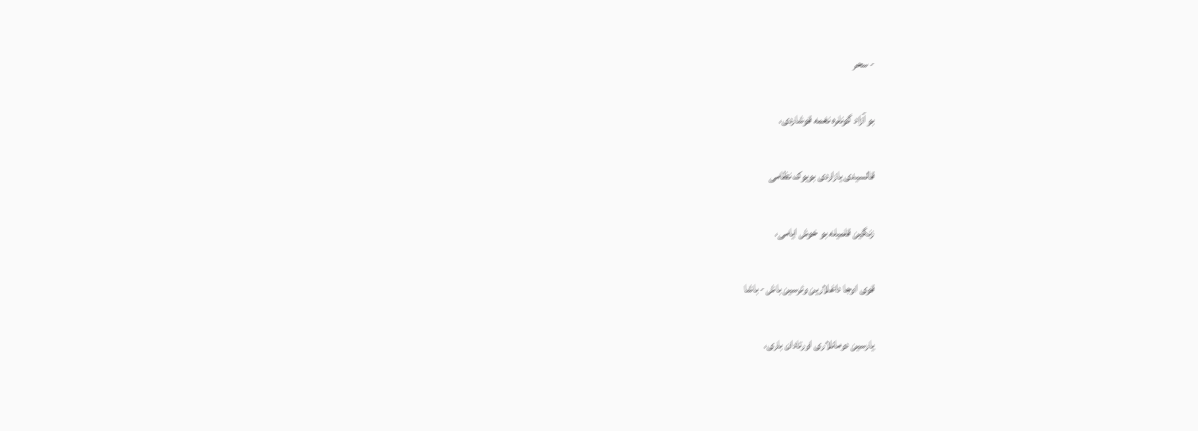- سحر

بو آزاد گونلره نغمه قوشاردی،

قالسیدی یازاردی بویوک نظامی

زنگین قلمیله بو خوش ایامی،

قوی اوجا داغلارین وئرسین باش - باشا

یارسین دومانلاری اورتادان باری،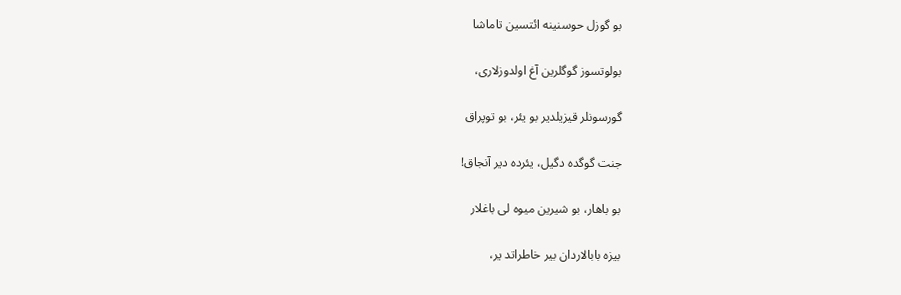بو گوزل حوسنینه ائتسین تاماشا

بولوتسوز گوگلرین آغ اولدوزلاری،

گورسونلر قیزیلدیر بو یئر، بو توپراق

جنت گوگده دگیل، یئرده دیر آنجاق!

بو باهار، بو شیرین میوه لی باغلار

بیزه بابالاردان بیر خاطراتد یر،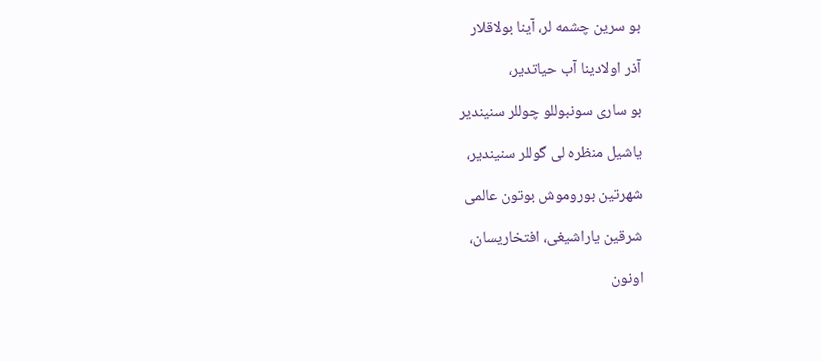بو سرین چشمه لر، آینا بولاقلار

آذر اولادینا آب حیاتدیر،

بو ساری سونبوللو چوللر سنیندیر

یاشیل منظره لی گوللر سنیندیر،

شهرتین بوروموش بوتون عالمی

شرقین یاراشیغی، افتخاریسان،

اونون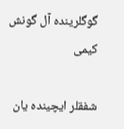گوگلرینده آل گونش کیمی

شفقلر ایچینده یان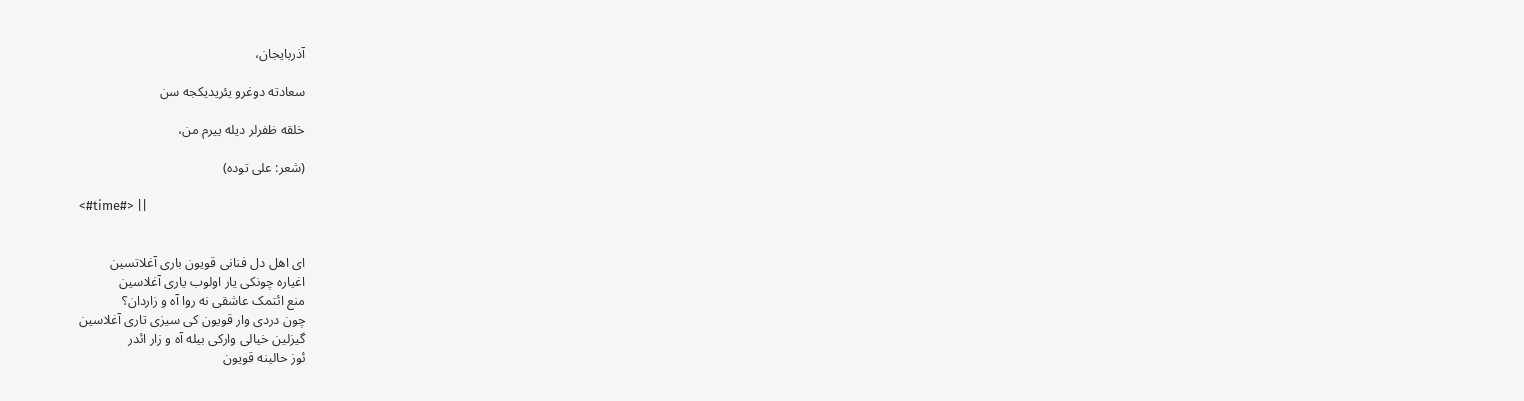آذربایجان،

سعادته دوغرو یئریدیکجه سن

خلقه ظفرلر دیله ییرم من،

(شعر: علی توده)

<#time#> ||


ای اهل دل فنانی قویون باری آغلاتسین
اغیاره چونکی یار اولوب یاری آغلاسین
منع ائتمک عاشقی نه روا آه و زاردان؟
چون دردی وار قویون کی سیزی تاری آغلاسین
گیزلین خیالی وارکی بیله آه و زار ائدر
ئوز حالینه قویون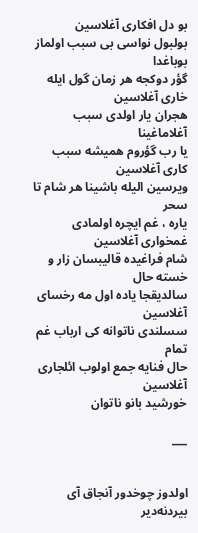بو دل افکاری آغلاسین
بولبول نواسی بی سبب اولماز بوباغدا
گؤر دوکجه هر زمان گول ایله خاری آغلاسین
هجران یار اولدی سبب آغلاماغینا
یا رب گؤروم همیشه سبب کاری آغلاسین
ویرسین الیله باشینا هر شام تا سحر
یاره ، غم ایچره اولمادی غمخواری آغلاسین
شام فراغیده قالیبسان زار و خسته حال
سالدیقجا یاده اول مه رخسای آغلاسین
سسلندی ناتوانه کی ارباب غم تمام
حال فنایه جمع اولوب ائلجاری آغلاسین
خورشید بانو ناتوان

___


اولدوز چوخدور آنجاق آی بیردنه‌دیر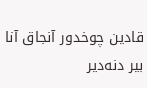قادین چوخدور آنجاق آنا بیر دنه‌دیر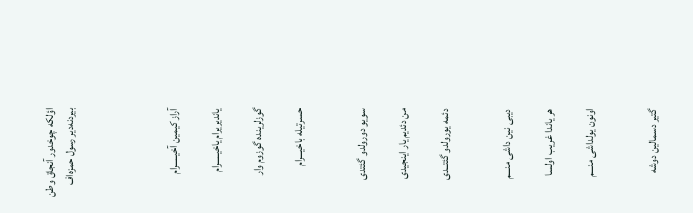اؤلکه چوخدور آنجاق وطن بیردنه‌دیر رسول حمزه‌اف




آراز کیمین آخیـــــرام

یاندیریرام یاخیـــــرام

گوزلرینده گوزوم وار

حسرتیله باخیـــرام


سویو دورولدو گئتدی

من دئدیم یار اینجیدی

دئمه یورولدو گئتــدی


دیبی نین داشی منـــم

هر یاندا غریب اولسا

اونون یولداشی منـــم


گتیر دسمالین دوشه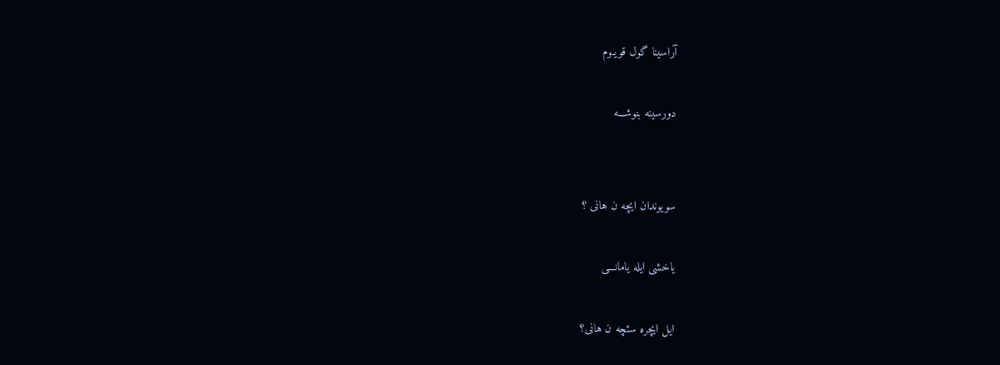آراسینا گول قویـوم

دورسینه بنوشـــه


سویوندان ایچه ن هانی ؟

یاخشی ایله یامانـــی

ایل ایچره سئچه ن هانی؟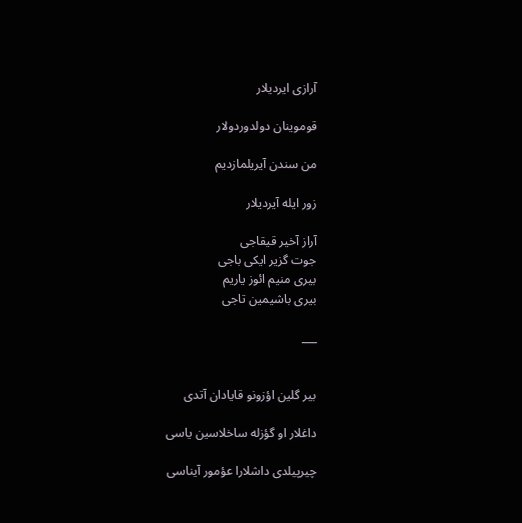آرازی ایردیلار

قوموینان دولدوردولار

من سندن آیریلمازدیم

زور ایله آیردیلار

آراز آخیر قیقاجی
جوت گزیر ایکی باجی
بیری منیم ائوز یاریم
بیری باشیمین تاجی

___


بیر گلین اؤزونو قایادان آتدی

داغلار او گؤزله ساخلاسین یاسی

چیرپیلدی داشلارا عؤمور آیناسی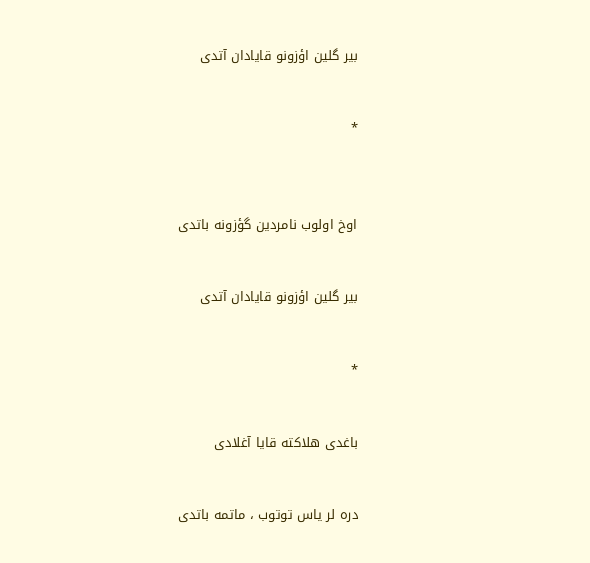بیر گلین اؤزونو قایادان آتدی


*



اوخ اولوب نامردین گؤزونه باتدی


بیر گلین اؤزونو قایادان آتدی


*


باغدی هلاکته قایا آغلادی


دره لر یاس توتوب ، ماتمه باتدی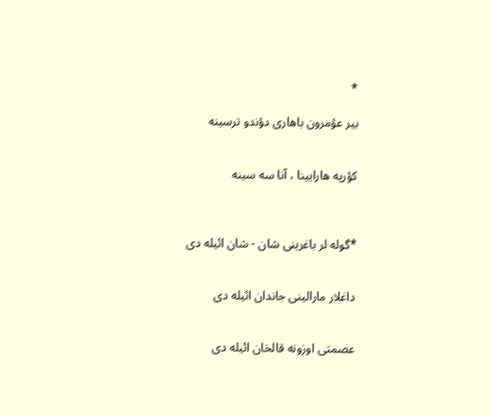*

بیر عؤمرون باهاری دؤندو ترسینه


کؤرپه هارایینا ، آنا سه سینه



*گوله لر باغرینی شان - شان ائیله دی


داغلار مارالینی جاندان ائیله دی


عصمتی اوزونه قالخان ائیله دی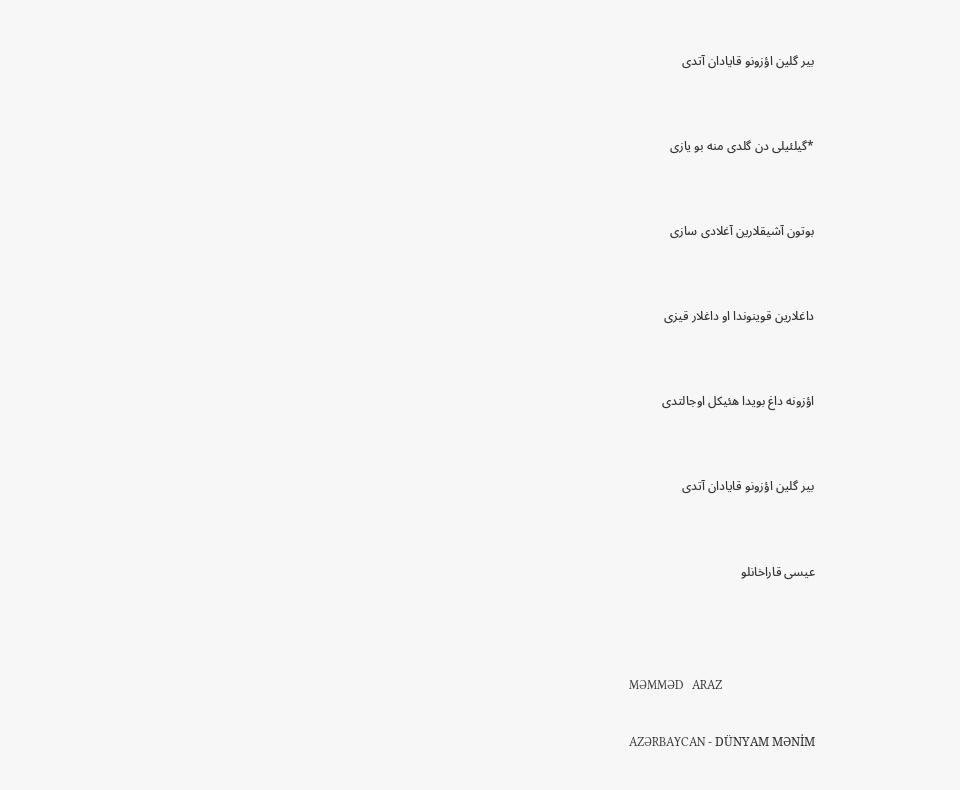بیر گلین اؤزونو قایادان آتدی


*گیلئیلی دن گلدی منه بو یازی


بوتون آشیقلارین آغلادی سازی


داغلارین قوینوندا او داغلار قیزی


اؤزونه داغ بویدا هئیکل اوجالتدی


بیر گلین اؤزونو قایادان آتدی


عیسی قاراخانلو



MƏMMƏD   ARAZ

AZƏRBAYCAN - DÜNYAM MƏNİM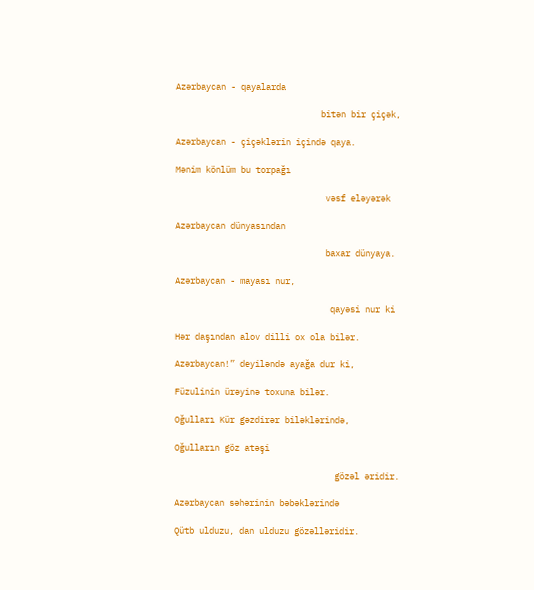Azərbaycan - qayalarda

                             bitən bir çiçək,

Azərbaycan - çiçəklərin içində qaya.

Mənim könlüm bu torpağı

                              vəsf eləyərək

Azərbaycan dünyasından

                              baxar dünyaya.

Azərbaycan - mayası nur,

                               qayəsi nur ki

Hər daşından alov dilli ox ola bilər.

Azərbaycan!” deyiləndə ayağa dur ki,

Füzulinin ürəyinə toxuna bilər.

Oğulları Kür gəzdirər biləklərində,

Oğulların göz atəşi

                                gözəl əridir.

Azərbaycan səhərinin bəbəklərində

Qütb ulduzu, dan ulduzu gözəlləridir.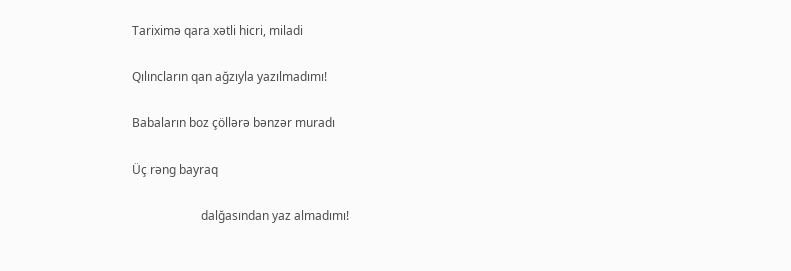Tariximə qara xətli hicri, miladi

Qılıncların qan ağzıyla yazılmadımı!

Babaların boz çöllərə bənzər muradı

Üç rəng bayraq

                       dalğasından yaz almadımı!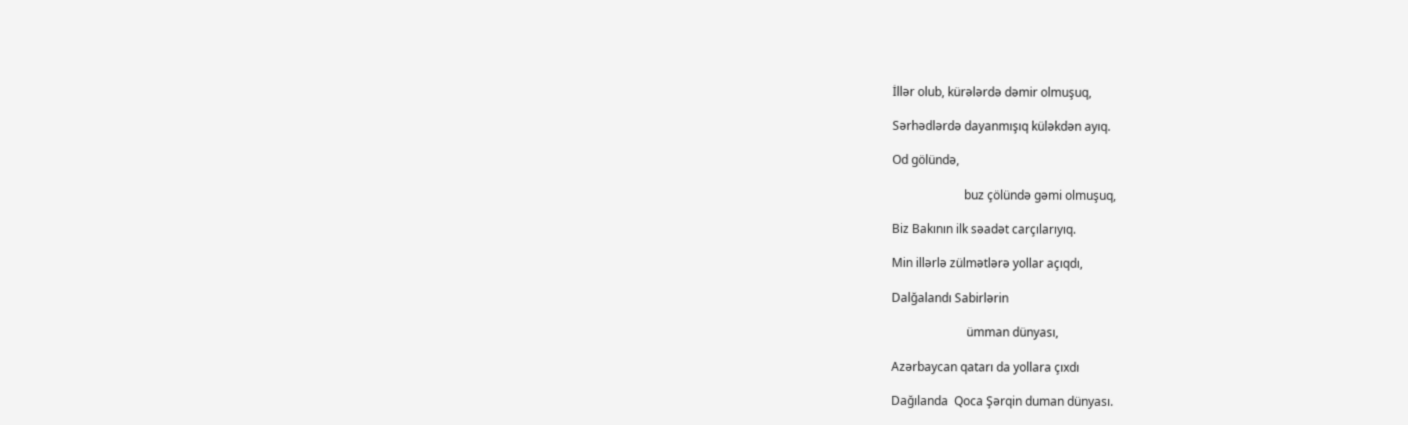İllər olub, kürələrdə dəmir olmuşuq,

Sərhədlərdə dayanmışıq küləkdən ayıq.

Od gölündə,

                        buz çölündə gəmi olmuşuq,

Biz Bakının ilk səadət carçılarıyıq.

Min illərlə zülmətlərə yollar açıqdı,

Dalğalandı Sabirlərin

                         ümman dünyası,

Azərbaycan qatarı da yollara çıxdı

Dağılanda  Qoca Şərqin duman dünyası.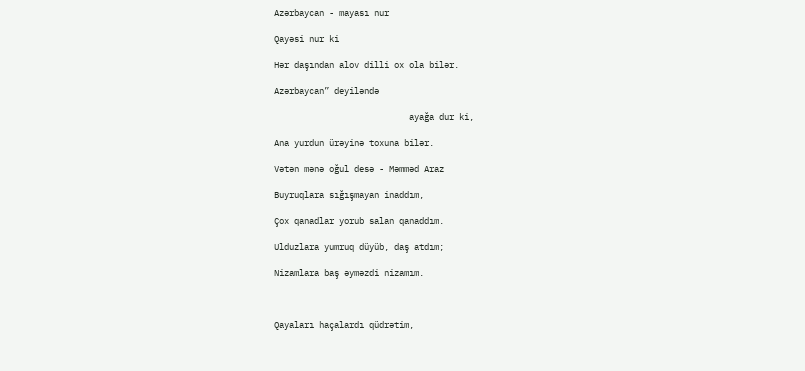Azərbaycan - mayası nur

Qayəsi nur ki

Hər daşından alov dilli ox ola bilər.

Azərbaycan” deyiləndə

                           ayağa dur ki,

Ana yurdun ürəyinə toxuna bilər.

Vətən mənə oğul desə - Məmməd Araz

Buyruqlara sığışmayan inaddım,

Çox qanadlar yorub salan qanaddım.

Ulduzlara yumruq düyüb, daş atdım;

Nizamlara baş əyməzdi nizamım.



Qayaları haçalardı qüdrətim,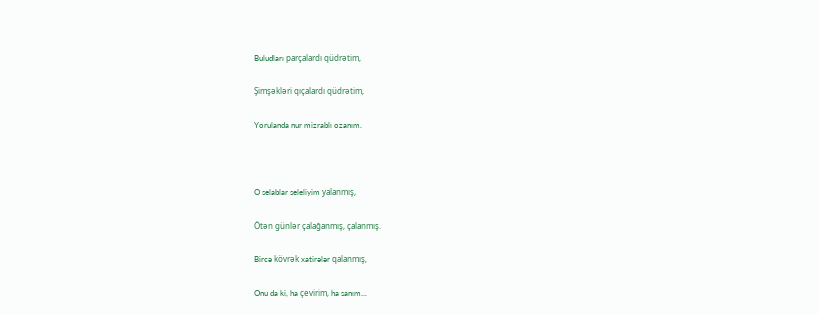Buludları parçalardı qüdrətim,

Şimşəkləri qıçalardı qüdrətim,

Yorulanda nur mizrablı ozanım.



O selablar seleliyim yalanmış,

Ötən günlər çalağanmış, çalanmış.

Bircə kövrək xatirələr qalanmış,

Onu da ki, ha çevirim, ha sanım...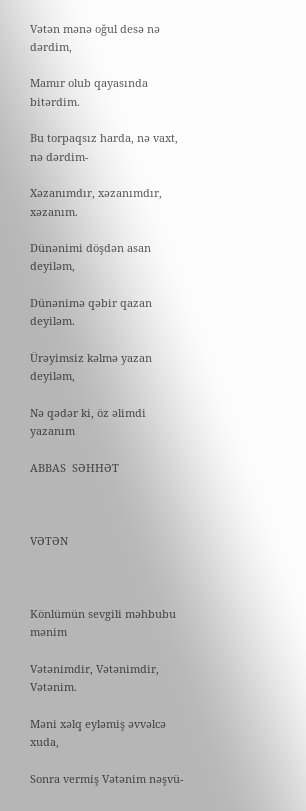Vətən mənə oğul desə nə dərdim,

Mamır olub qayasında bitərdim.

Bu torpaqsız harda, nə vaxt, nə dərdim-

Xəzanımdır, xəzanımdır, xəzanım.

Dünənimi döşdən asan deyiləm,

Dünənimə qəbir qazan deyiləm.

Ürəyimsiz kəlmə yazan deyiləm,

Nə qədər ki, öz əlimdi yazanım

ABBAS  SƏHHƏT



VƏTƏN



Könlümün sevgili məhbubu mənim

Vətənimdir, Vətənimdir, Vətənim.

Məni xəlq eyləmiş əvvəlcə xuda,

Sonra vermiş Vətənim nəşvü-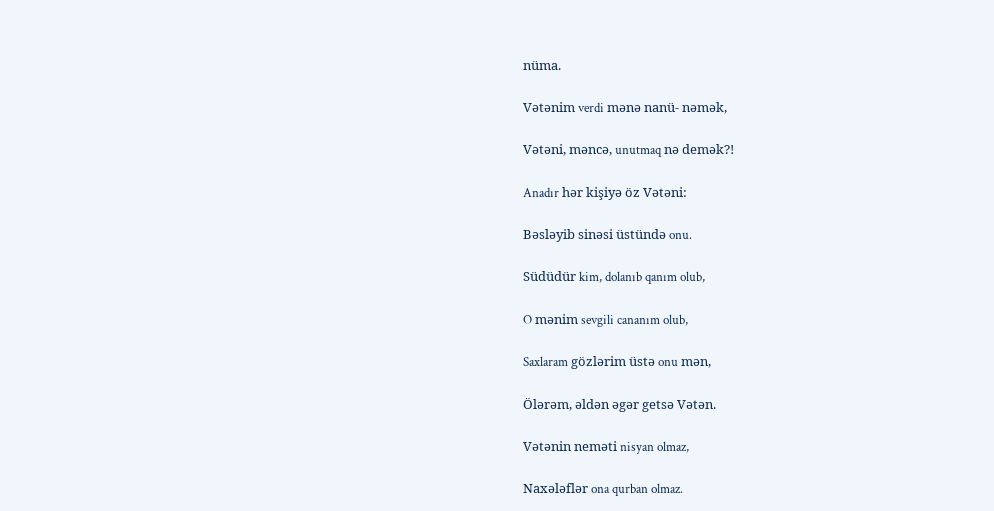nüma.

Vətənim verdi mənə nanü- nəmək,

Vətəni, məncə, unutmaq nə demək?!

Anadır hər kişiyə öz Vətəni:

Bəsləyib sinəsi üstündə onu.

Südüdür kim, dolanıb qanım olub,

O mənim sevgili cananım olub,

Saxlaram gözlərim üstə onu mən,

Ölərəm, əldən əgər getsə Vətən.

Vətənin neməti nisyan olmaz,

Naxələflər ona qurban olmaz.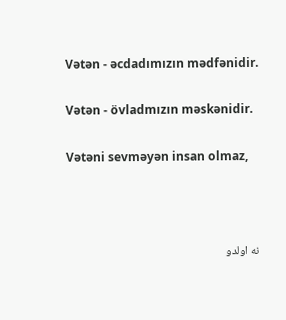Vətən - əcdadımızın mədfənidir.

Vətən - övladmızın məskənidir.

Vətəni sevməyən insan olmaz,



نه اولدو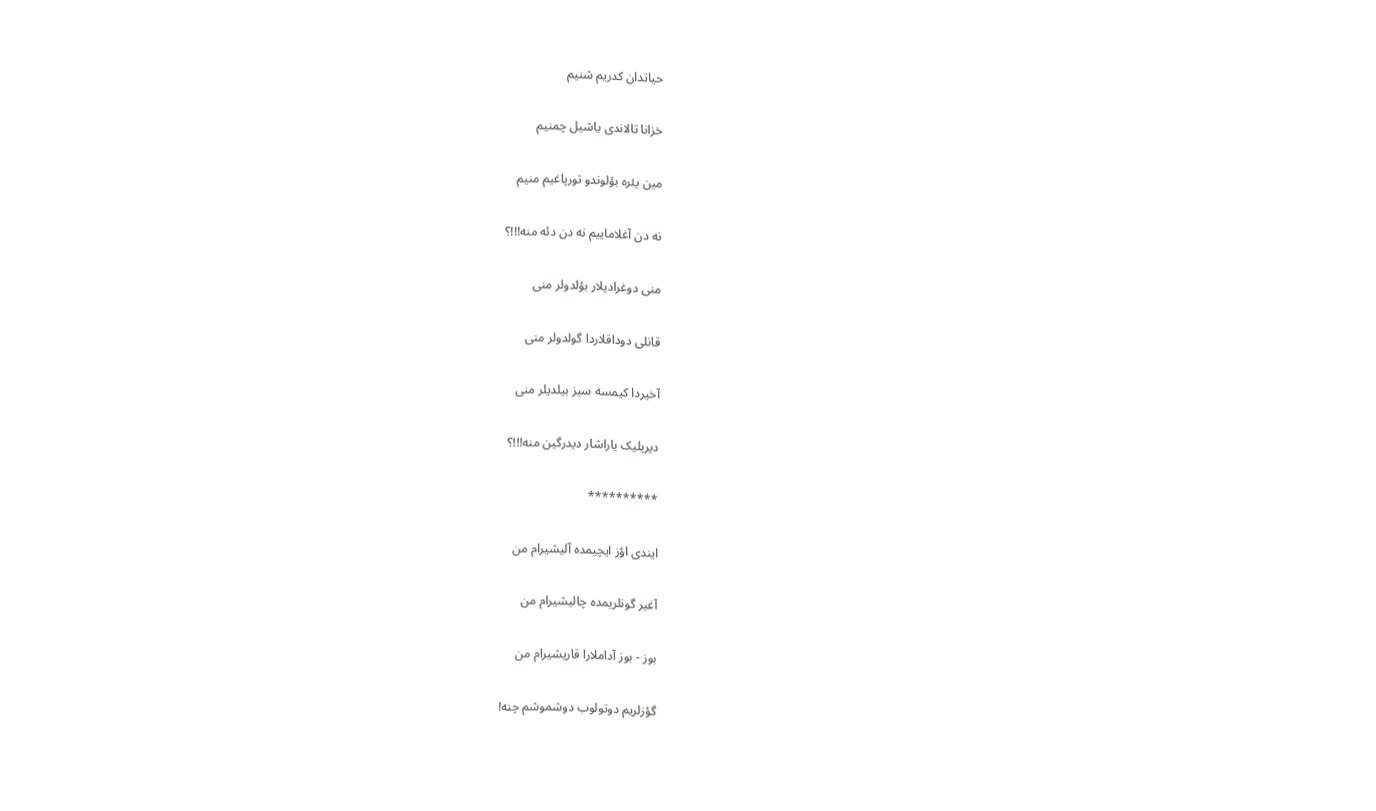حیاتدان کدریم شنیم

خزانا تالاندی یاشیل چمنیم

مین یئره بؤلوندو تورپاغیم منیم

نه دن آغلاماییم نه دن دئه منه!!!؟

منی دوغرادیلار بؤلدولر منی

قانلی دوداقلاردا گولدولر منی

آخیردا کیمسه سیز بیلدیلر منی

دیریلیک یاراشار دیدرگین منه!!!؟

**********

ایندی اؤز ایچیمده آلیشیرام من

آغیر گونلریمده چالیشیرام من

بوز - بوز آداملارا قاریشیرام من

گؤزلریم دوتولوب دوشموشم چنه!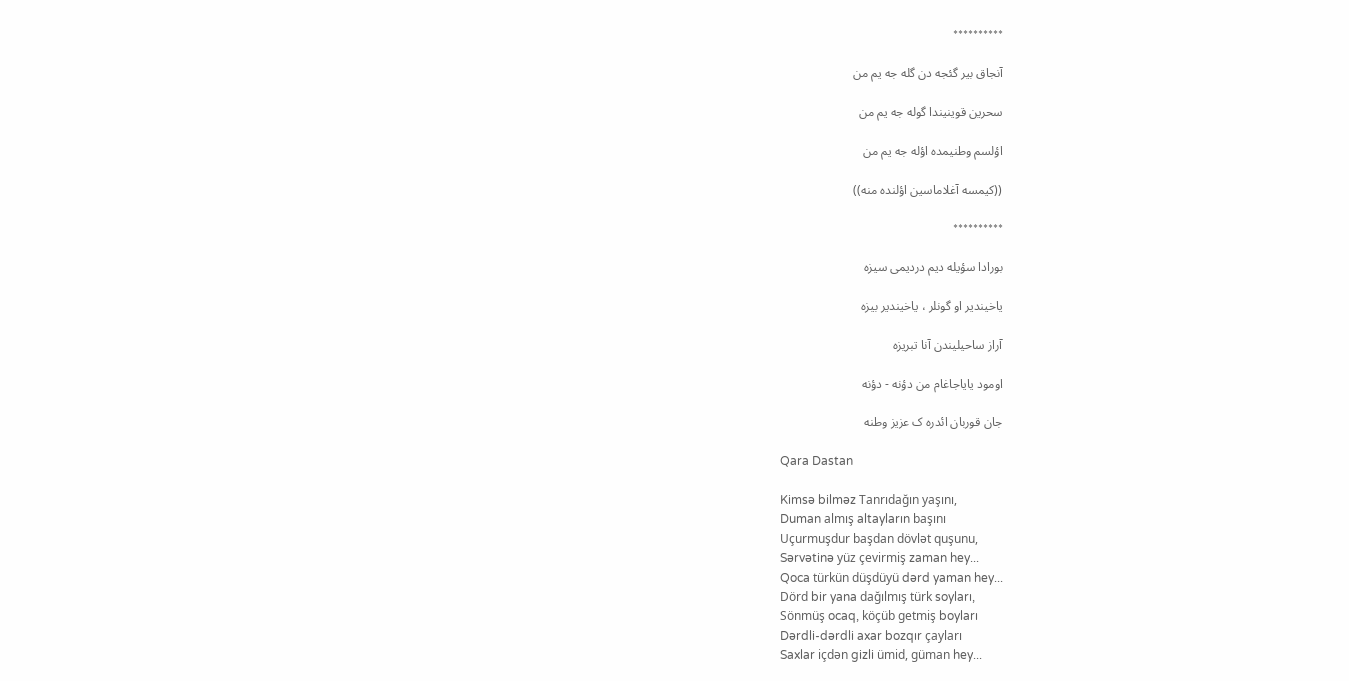**********

آنجاق بیر گئجه دن گله جه یم من

سحرین قوینیندا گوله جه یم من

اؤلسم وطنیمده اؤله جه یم من

((کیمسه آغلاماسین اؤلنده منه))

**********

بورادا سؤیله دیم دردیمی سیزه

یاخیندیر او گونلر ، یاخیندیر بیزه

آراز ساحیلیندن آنا تبریزه

اومود یایاجاغام من دؤنه - دؤنه

جان قوربان ائدره ک عزیز وطنه

Qara Dastan

Kimsə bilməz Tanrıdağın yaşını,
Duman almış altayların başını
Uçurmuşdur başdan dövlət quşunu,
Sərvətinə yüz çevirmiş zaman hey...
Qoca türkün düşdüyü dərd yaman hey...
Dörd bir yana dağılmış türk soyları,
Sönmüş ocaq, köçüb getmiş boyları
Dərdli-dərdli axar bozqır çayları
Saxlar içdən gizli ümid, güman hey...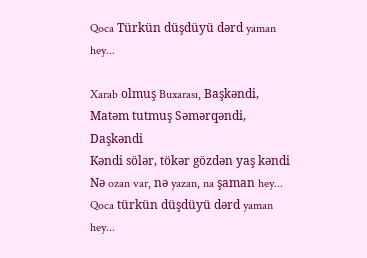Qoca Türkün düşdüyü dərd yaman hey...

Xarab olmuş Buxarası, Başkəndi,
Matəm tutmuş Səmərqəndi, Daşkəndi
Kəndi sölər, tökər gözdən yaş kəndi
Nə ozan var, nə yazan, na şaman hey...
Qoca türkün düşdüyü dərd yaman hey...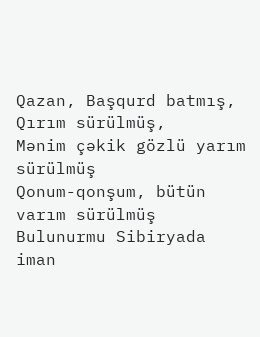Qazan, Başqurd batmış, Qırım sürülmüş,
Mənim çəkik gözlü yarım sürülmüş
Qonum-qonşum, bütün varım sürülmüş
Bulunurmu Sibiryada iman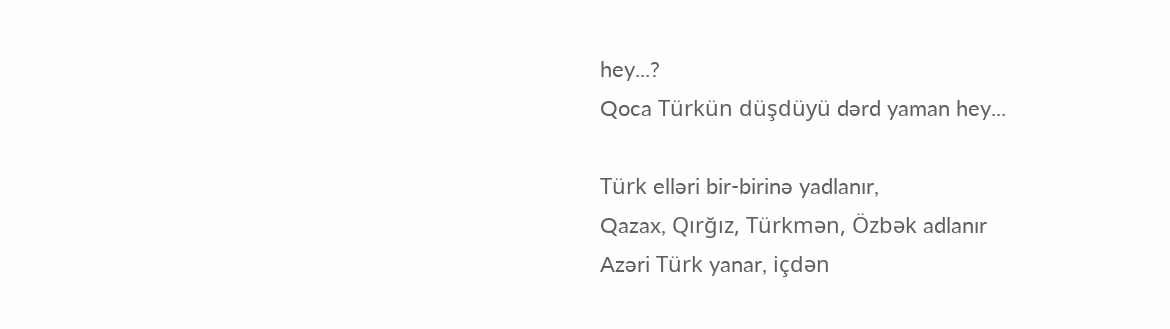hey...?
Qoca Türkün düşdüyü dərd yaman hey...

Türk elləri bir-birinə yadlanır,
Qazax, Qırğız, Türkmən, Özbək adlanır
Azəri Türk yanar, içdən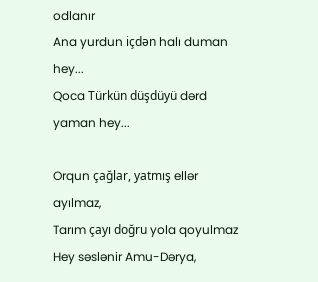odlanır
Ana yurdun içdən halı duman hey...
Qoca Türkün düşdüyü dərd yaman hey...

Orqun çağlar, yatmış ellər ayılmaz,
Tarım çayı doğru yola qoyulmaz
Hey səslənir Amu-Dərya,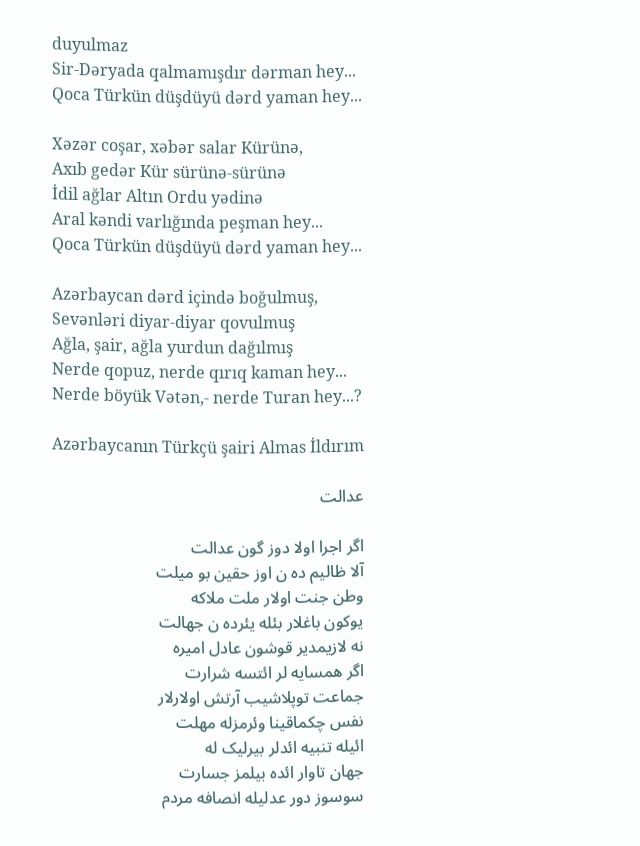duyulmaz
Sir-Dəryada qalmamışdır dərman hey...
Qoca Türkün düşdüyü dərd yaman hey...

Xəzər coşar, xəbər salar Kürünə,
Axıb gedər Kür sürünə-sürünə
İdil ağlar Altın Ordu yədinə
Aral kəndi varlığında peşman hey...
Qoca Türkün düşdüyü dərd yaman hey...

Azərbaycan dərd içində boğulmuş,
Sevənləri diyar-diyar qovulmuş
Ağla, şair, ağla yurdun dağılmış
Nerde qopuz, nerde qırıq kaman hey...
Nerde böyük Vətən,- nerde Turan hey...?

Azərbaycanın Türkçü şairi Almas İldırım

عدالت

اگر اجرا اولا دوز گون عدالت
آلا ظالیم ده ن اوز حقین بو میلت
وطن جنت اولار ملت ملاکه
یوکون باغلار بئله یئرده ن جهالت
نه لازیمدیر قوشون عادل امیره
اگر همسایه لر ائتسه شرارت
جماعت توپلاشیب آرتش اولارلار
نفس چکماقینا وئرمزله مهلت
ائیله تنبیه ائدلر بیرلیک له
جهان تاوار ائده بیلمز جسارت
سوسوز دور عدلیله انصافه مردم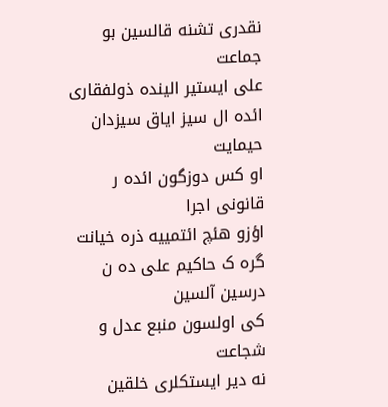نقدری تشنه قالسین بو جماعت
علی ایستیر الینده ذولفقاری
ائده ال سیز ایاق سیزدان حیمایت
او کس دوزگون ائده ر قانونی اجرا
اؤزو هئچ ائتمییه ذره خیانت
گره ک حاکیم علی ده ن درسین آلسین
کی اولسون منبع عدل و شجاعت
نه دیر ایستکلری خلقین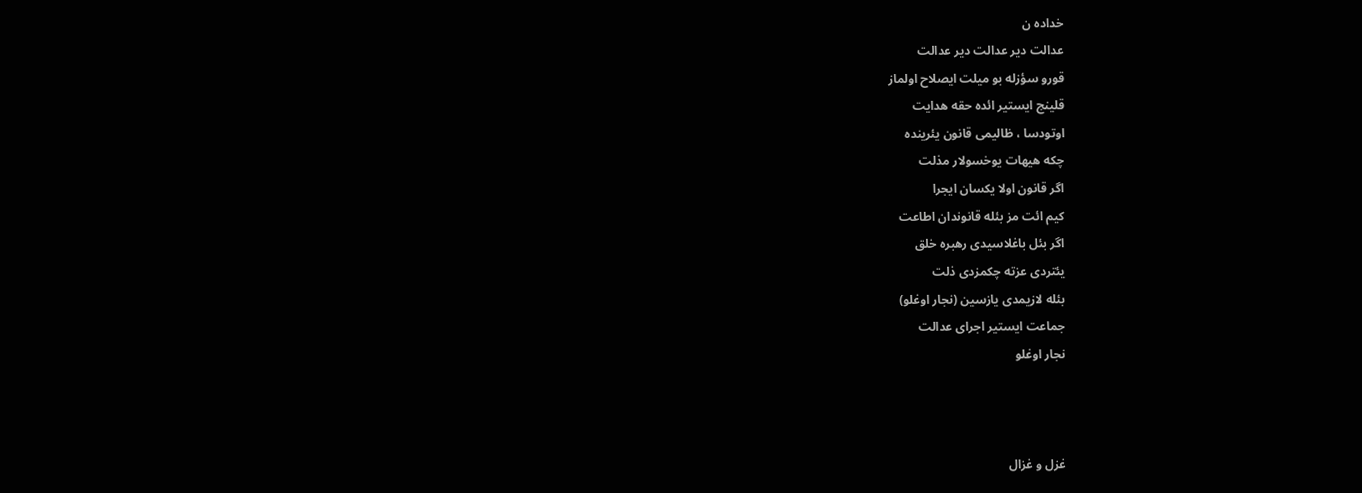خداده ن
عدالت دیر عدالت دیر عدالت
قورو سؤزله بو میلت ایصلاح اولماز
قلینج ایستیر ائده حقه هدایت
اوتودسا ، ظالیمی قانون یئرینده
چکه هیهات یوخسولار مذلت
اگر قانون اولا یکسان ایجرا
کیم ائت مز بئله قانوندان اطاعت
اگر بئل باغلاسیدی رهبره خلق
یئتردی عزته چکمزدی ذلت
بئله لازیمدی یازسین (نجار اوغلو)
جماعت ایستیر اجرای عدالت
نجار اوغلو



غزل و غزال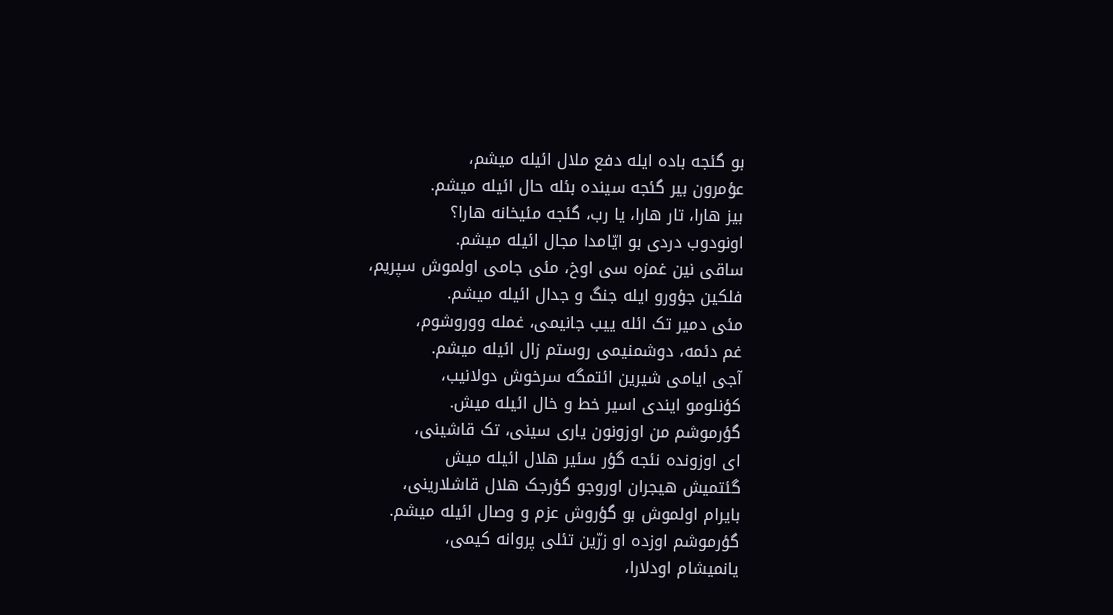بو گئجه باده ایله دفع ملال ائیله میشم،
عؤمرون بیر گئجه سینده بئله حال ائیله میشم.
بیز هارا، تار هارا، یا رب، گئجه مئیخانه هارا؟
اونودوب دردی بو ایّامدا مجال ائیله میشم.
ساقی نین غمزه سی اوخ، مئی جامی اولموش سپریم،
فلکین جؤورو ایله جنگ و جدال ائیله میشم.
مئی دمیر تک ائله ییب جانیمی، غمله ووروشوم،
غم دئمه، دوشمنیمی روستم زال ائیله میشم.
آجی ایامی شیرین ائتمگه سرخوش دولانیب،
کؤنلومو ایندی اسیر خط و خال ائیله میش.
گؤرموشم من اوزونون یاری سینی، تک قاشینی،
ای اوزونده نئجه گؤر سئیر هلال ائیله میش
گئتمیش هیجران اوروجو گؤرجک هلال قاشلارینی،
بایرام اولموش بو گؤروش عزم و وصال ائیله میشم.
گؤرموشم اوزده او زرّین تئلی پروانه کیمی،
یانمیشام اودلارا،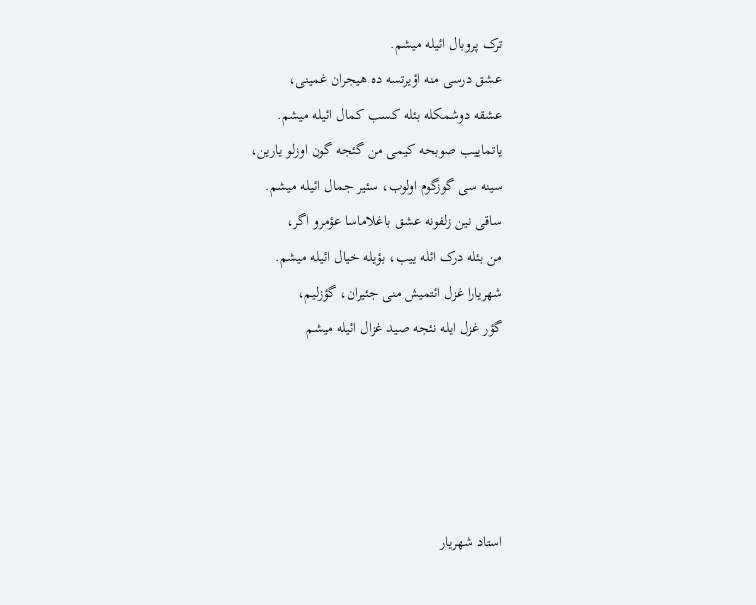ترک پروبال ائیله میشم.
عشق درسی منه اؤیرتسه ده هیجران غمینی،
عشقه دوشمکله بئله کسب کمال ائیله میشم.
یاتماییب صوبحه کیمی من گئجه گون اوزلو یارین،
سینه سی گوزگوم اولوب، سئیر جمال ائیله میشم.
ساقی نین زلفونه عشق باغلاماسا عؤمرو اگر،
من بئله درک ائله ییب، بؤیله خیال ائیله میشم.
شهریارا غزل ائتمیش منی جئیران، گؤزلیم،
گؤر غزل ایله نئجه صید غزال ائیله میشم





استاد شهریار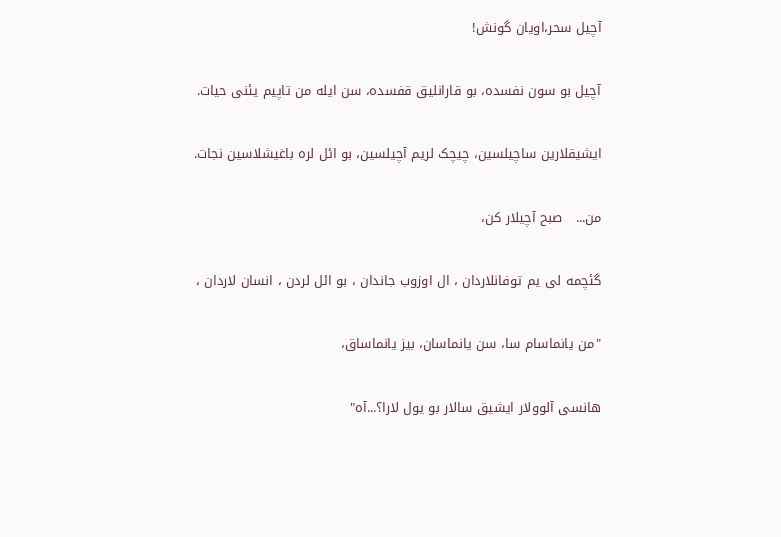آچیل سحر،اویان گونش!

آچیل بو سون نفسده، بو قارانلیق قفسده، سن ایله من تاپیم یئنی حیات.

ایشیقلارین ساچیلسین، چیچک لریم آچیلسین، بو ائل لره باغیشلاسین نجات.

من...   صبح آچیلار کن،

گئچمه لی یم توفانلاردان ، ال اوزوب جاندان ، بو ائل لردن ، انسان لاردان ،

"من یانماسام سا، سن یانماسان، بیز یانماساق،

هانسی آلوولار ایشیق سالار بو یول لارا؟...آه"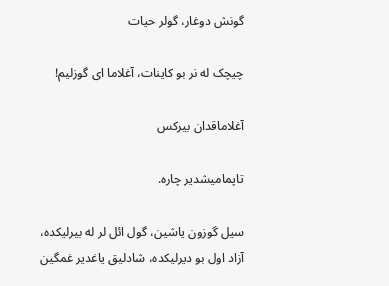گونش دوغار، گولر حیات

چیچک له نر بو کاینات، آغلاما ای گوزلیم!

آغلاماقدان بیرکس

تاپمامیشدیر چاره.

سیل گوزون یاشین، گول ائل لر له بیرلیکده، آزاد اول بو دیرلیکده، شادلیق یاغدیر غمگین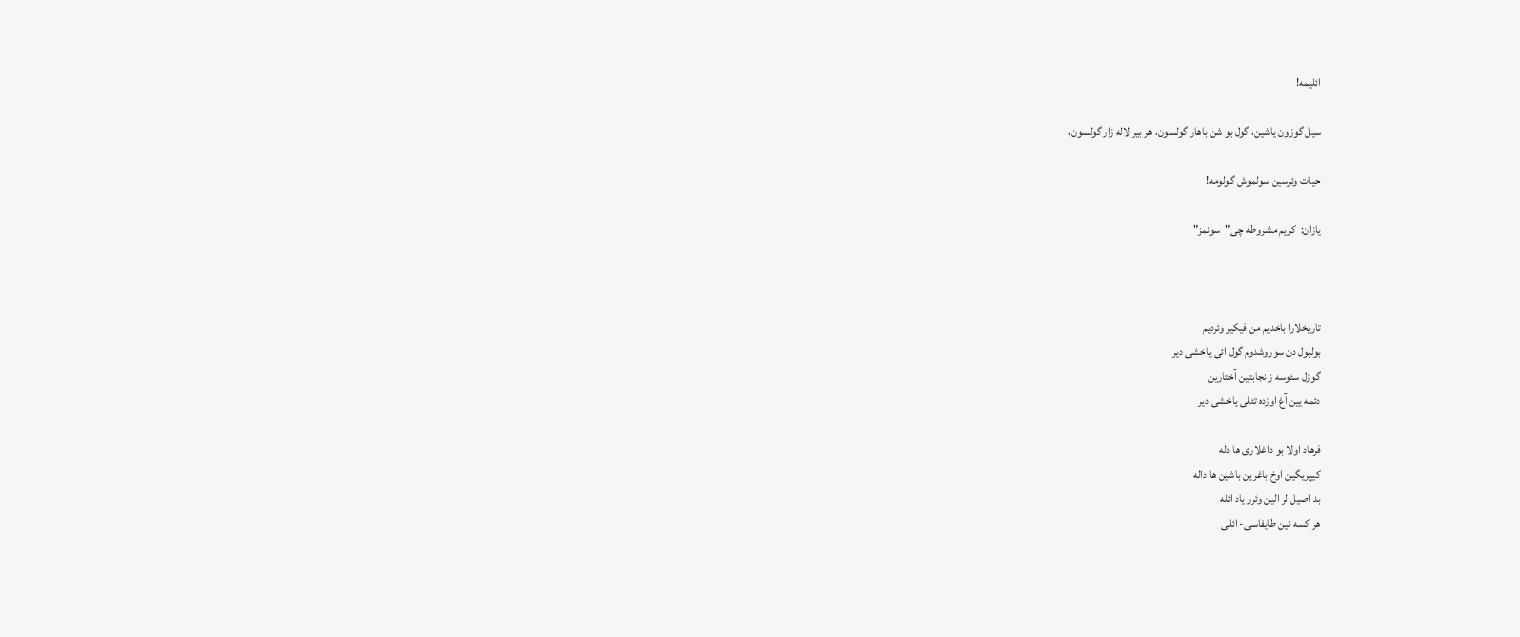ائلیمه!

سیل گوزون یاشین، گول بو شن باهار گولسون، هر بیر لاله زار گولسون،

حیات وئرسین سولموش گولومه!

یازان:  کریم مشروطه چی"سونمز"



تاریخلارا باخدیم من فیکیر وئردیم
بولبول دن سوروشدوم گول ائی یاخشی دیر
گوزل سئوسه ز نجابتین آختارین
دئمه یین آغ اوزده تئلی یاخشی دیر

فرهاد اولا بو داغلاری ها دله
کیپریگین اوخ باغرین باشین ها داله
بد اصیل لر الین وئرر یاد ائله
هر کسه نین طایفاسی- ائلی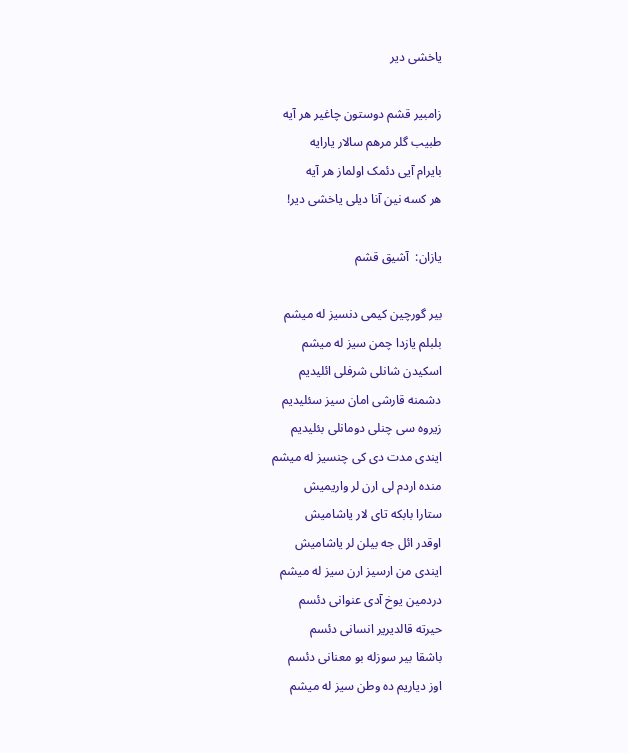یاخشی دیر

زامبیر قشم دوستون چاغیر هر آیه
طبیب گلر مرهم سالار یارایه
بایرام آیی دئمک اولماز هر آیه
هر کسه نین آنا دیلی یاخشی دیر!

یازان:  آشیق قشم

بیر گورچین کیمی دنسیز له میشم
بلبلم یازدا چمن سیز له میشم
اسکیدن شانلی شرفلی ائلیدیم
دشمنه قارشی امان سیز سئلیدیم
زیروه سی چنلی دومانلی بئلیدیم
ایندی مدت دی کی چنسیز له میشم
منده اردم لی ارن لر واریمیش
ستارا بابکه تای لار یاشامیش
اوقدر ائل جه بیلن لر یاشامیش
ایندی من ارسیز ارن سیز له میشم
دردمین یوخ آدی عنوانی دئسم
حیرته قالدیریر انسانی دئسم
باشقا بیر سوزله بو معنانی دئسم
اوز دیاریم ده وطن سیز له میشم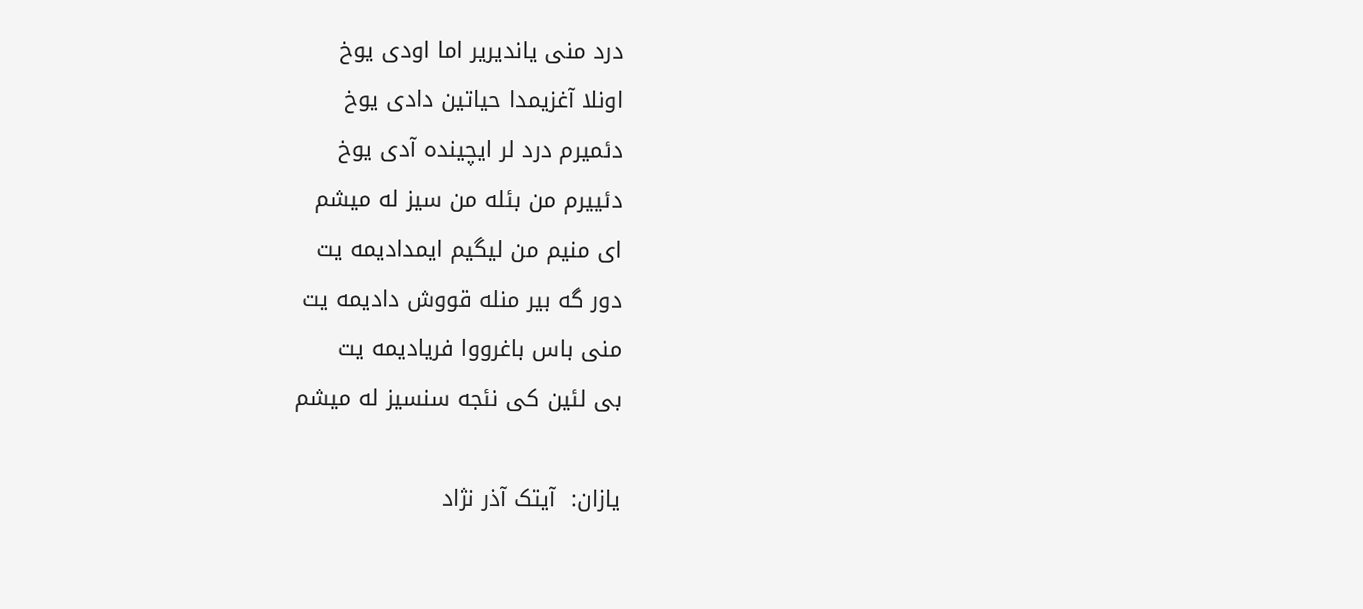درد منی یاندیریر اما اودی یوخ
اونلا آغزیمدا حیاتین دادی یوخ
دئمیرم درد لر ایچینده آدی یوخ
دئییرم من بئله من سیز له میشم
ای منیم من لیگیم ایمدادیمه یت
دور گه بیر منله قووش دادیمه یت
منی باس باغرووا فریادیمه یت
بی لئین کی نئجه سنسیز له میشم

یازان:  آیتک آذر نژاد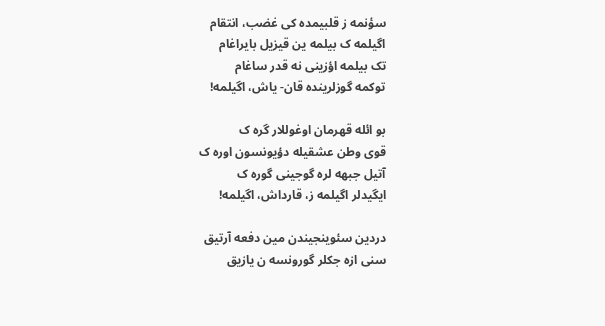سؤنمه ز قلبیمده کی غضب، انتقام
اگیلمه ک بیلمه ین قیزیل بایراغام
تک بیلمه اؤزینی نه قدر ساغام
توکمه گوزلرینده قان- یاش، اگیلمه!

بو ائله قهرمان اوغوللار گره ک
قوی وطن عشقیله دؤیونسون اوره ک
آتیل جبهه لره گوجینی گوره ک
ایگیدلر اگیلمه ز، قارداش، اگیلمه!

دردین سئوینجیندن مین دفعه آرتیق
سنی ازه جکلر گورونسه ن یازیق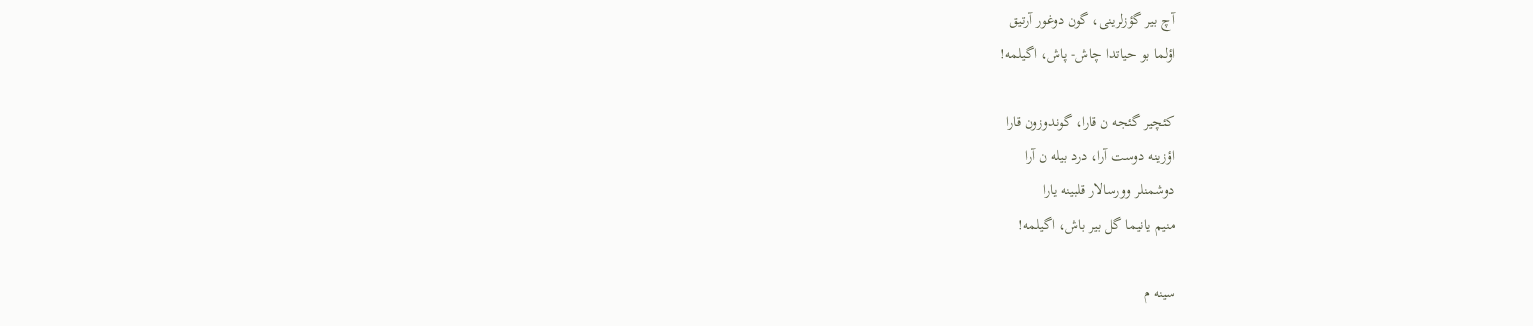آچ بیر گؤزلرینی، گون دوغور آرتیق
اؤلما بو حیاتدا چاش- پاش، اگیلمه!

کئچیر گئجه ن قارا، گوندوزون قارا
اؤزینه دوست آرا، درد بیله ن آرا
دوشمنلر وورسالار قلبینه یارا
منیم یانیما گل بیر باش، اگیلمه!

سینه م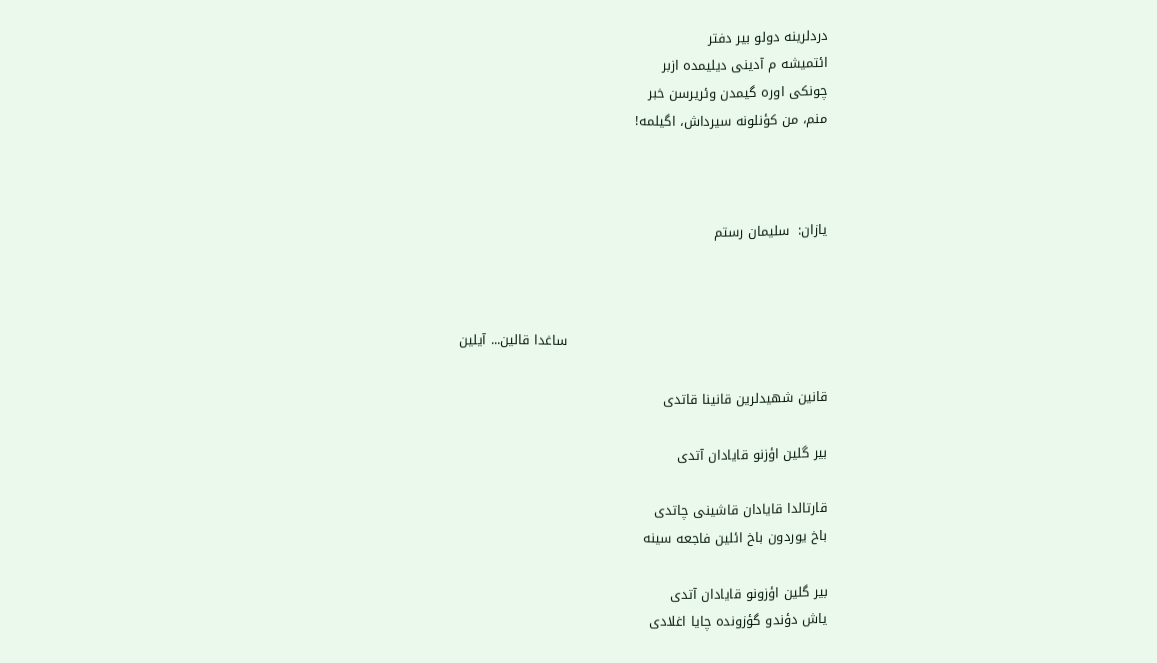دردلرینه دولو بیر دفتر
ائتمیشه م آدینی دیلیمده ازبر
چونکی اوره گیمدن وئریرسن خبر
منم، من کؤنلونه سیرداش، اگیلمه!



یازان:  سلیمان رستم



                                                           ساغدا قالین... آیلین

قانین شهیدلرین قانینا قاتدی

بیر گلین اؤزنو قایادان آتدی

قارتالدا قایادان قاشینی چاتدی
باخ یوردون باخ ائلین فاجعه سینه

بیر گلین اؤزونو قایادان آتدی
یاش دؤندو گؤزونده چایا اغلادی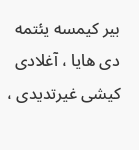بیر کیمسه یئتمه دی هایا ، آغلادی
کیشی غیرتدیدی ،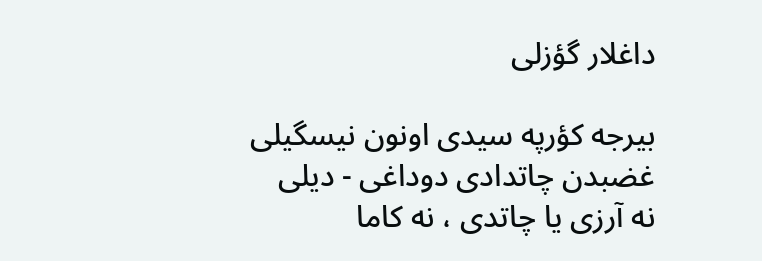داغلار گؤزلی

بیرجه کؤرپه سیدی اونون نیسگیلی
غضبدن چاتدادی دوداغی - دیلی
نه آرزی یا چاتدی ، نه کاما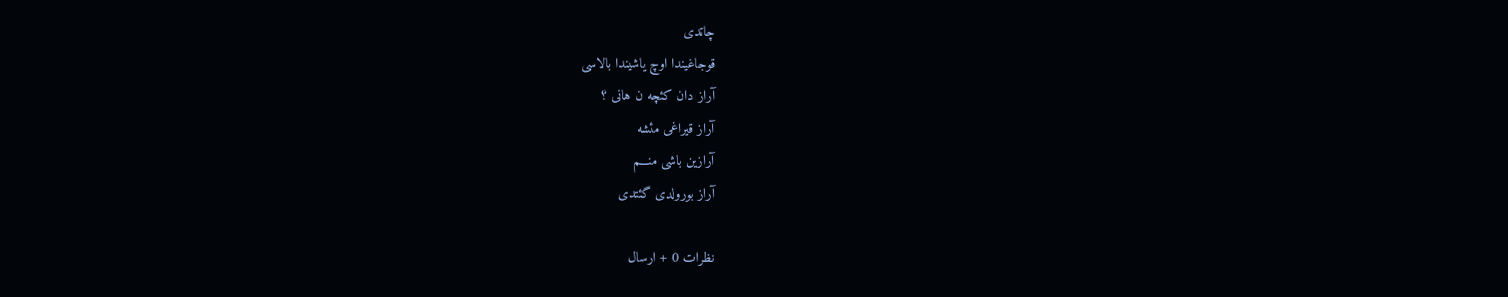چاتدی
قوجاغیندا اوچ یاشیندا بالاسی
آراز دان کئچه ن هانی ؟
آراز قیراغی مئشه
آرازین باشی منـــم
آراز بورولدی گئتدی

نظرات 0 + ارسال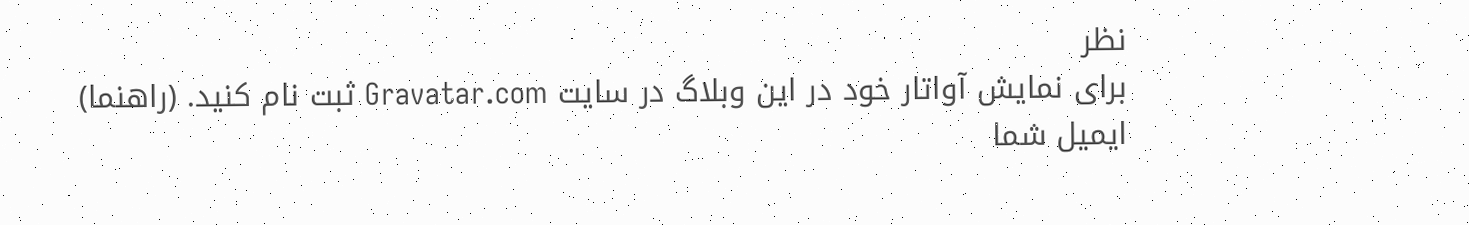نظر
برای نمایش آواتار خود در این وبلاگ در سایت Gravatar.com ثبت نام کنید. (راهنما)
ایمیل شما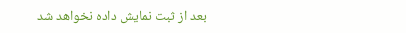بعد از ثبت نمایش داده نخواهد شد